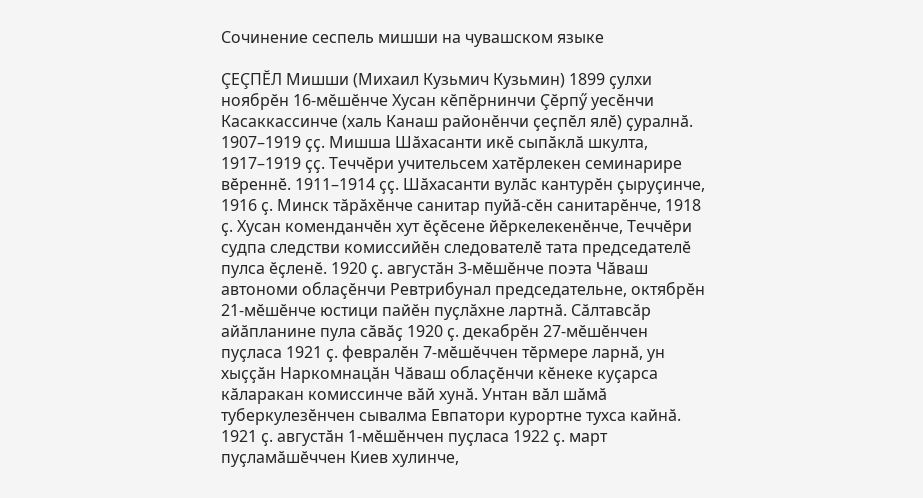Сочинение сеспель мишши на чувашском языке

ÇЕÇПĔЛ Мишши (Михаил Кузьмич Кузьмин) 1899 ҫулхи ноябрӗн 16-мӗшӗнче Хусан кӗпӗрнинчи Çӗрпӳ уесӗнчи Касаккассинче (халь Канаш районӗнчи ҫеҫпӗл ялӗ) ҫуралнӑ. 1907–1919 ҫҫ. Мишша Шӑхасанти икӗ сыпӑклӑ шкулта, 1917–1919 ҫҫ. Теччӗри учительсем хатӗрлекен семинарире вӗреннӗ. 1911–1914 ҫҫ. Шӑхасанти вулӑс кантурӗн ҫыруҫинче, 1916 ҫ. Минск тӑрӑхӗнче санитар пуйӑ-сӗн санитарӗнче, 1918 ҫ. Хусан коменданчӗн хут ӗҫӗсене йӗркелекенӗнче, Теччӗри судпа следстви комиссийӗн следователӗ тата председателӗ пулса ӗҫленӗ. 1920 ҫ. августӑн 3-мӗшӗнче поэта Чӑваш автономи облаҫӗнчи Ревтрибунал председательне, октябрӗн 21-мӗшӗнче юстици пайӗн пуҫлӑхне лартнӑ. Сӑлтавсӑр айӑпланине пула сӑвӑҫ 1920 ҫ. декабрӗн 27-мӗшӗнчен пуҫласа 1921 ҫ. февралӗн 7-мӗшӗччен тӗрмере ларнӑ, ун хыҫҫӑн Наркомнацӑн Чӑваш облаҫӗнчи кӗнеке куҫарса кӑларакан комиссинче вӑй хунӑ. Унтан вӑл шӑмӑ туберкулезӗнчен сывалма Евпатори курортне тухса кайнӑ. 1921 ҫ. августӑн 1-мӗшӗнчен пуҫласа 1922 ҫ. март пуҫламӑшӗччен Киев хулинче,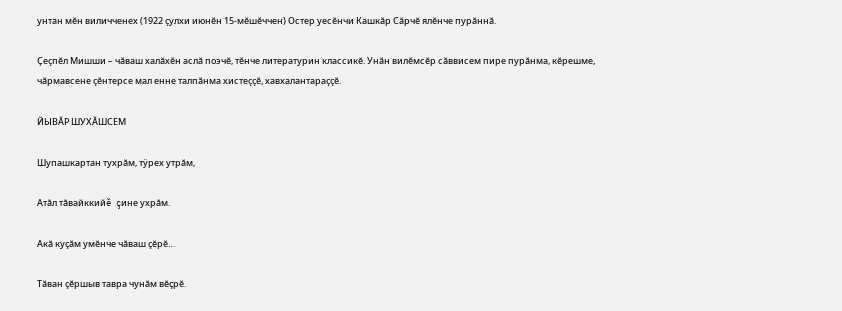унтан мӗн виличченех (1922 ҫулхи июнӗн 15-мӗшӗччен) Остер уесӗнчи Кашкӑр Сӑрчӗ ялӗнче пурӑннӑ.

Çеҫпӗл Мишши – чӑваш халӑхӗн аслӑ поэчӗ, тӗнче литературин классикӗ. Унӑн вилӗмсӗр сӑввисем пире пурӑнма, кӗрешме, чӑрмавсене ҫӗнтерсе мал енне талпӑнма хистеҫҫӗ, хавхалантараҫҫӗ.

ЙЫВӐР ШУХӐШСЕМ

Шупашкартан тухрăм, тÿрех утрăм,

Атăл тăвайккийĕ çине ухрăм.

Акă куçăм умĕнче чăваш çĕрĕ…

Тăван çĕршыв тавра чунăм вĕçрĕ.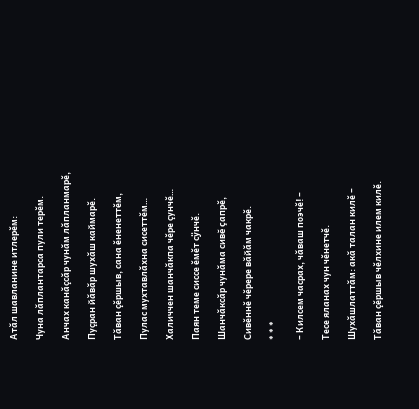Атăл шавланине итлерĕм:

Чуна лăплантарса пули терĕм.

Анчах канăçсăр чунăм лăпланмарĕ,

Пуçран йăвăр шухăш каймарĕ.

Тăван çĕршыв, сана ĕненеттĕм,

Пулас мухтавлăхна сисеттĕм…

Халиччен шанчăкпа чĕре çунчĕ…

Паян теме сиссе ĕмĕт сÿнчĕ.

Шанчăксăр чунăма сивĕ çапрĕ,

Сивĕннĕ чĕрере вăйăм чакрĕ.

* * *

– Килсем часрах, чăваш поэчĕ! –

Тесе яланах чун чĕнетчĕ.

Шухăшлаттăм: акă талан килĕ –

Тăван çĕршыв чĕлхине илем килĕ.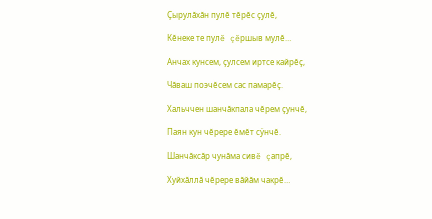Çырулăхăн пулĕ тĕрĕс çулĕ,

Кĕнеке те пулĕ çĕршыв мулĕ…

Анчах кунсем, çулсем иртсе кайрĕç,

Чăваш поэчĕсем сас памарĕç.

Хальччен шанчăкпала чĕрем çунчĕ,

Паян кун чĕрере ĕмĕт сÿнчĕ.

Шанчăксăр чунăма сивĕ çапрĕ,

Хуйхăллă чĕрере вăйăм чакрĕ…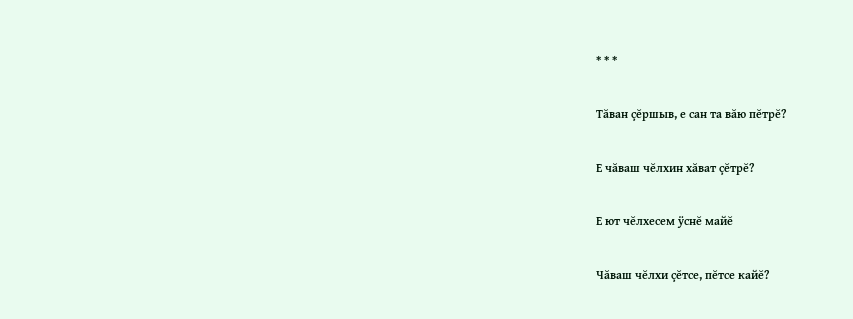* * *

Тăван çĕршыв, е сан та вăю пĕтрĕ?

Е чăваш чĕлхин хăват çĕтрĕ?

Е ют чĕлхесем ÿснĕ майĕ

Чăваш чĕлхи çĕтсе, пĕтсе кайĕ?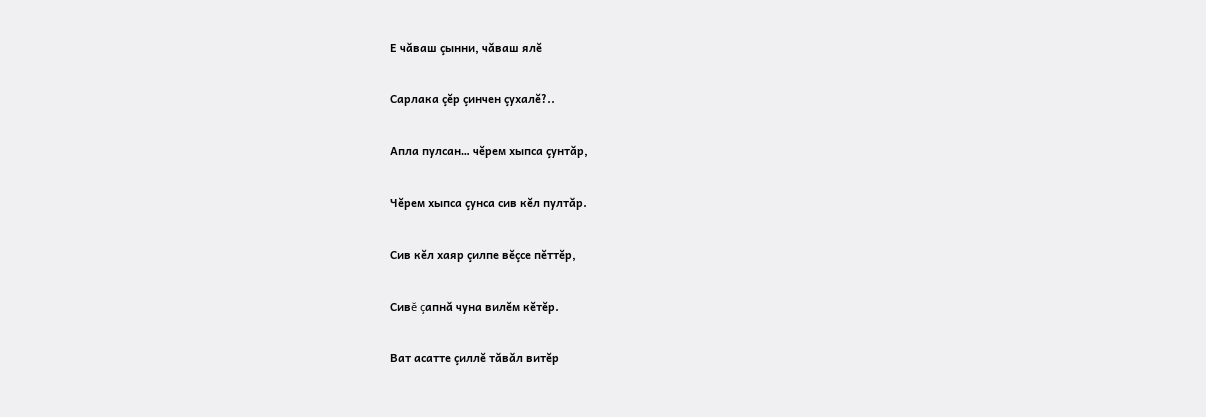Е чăваш çынни, чăваш ялĕ

Сарлака çĕр çинчен çухалĕ?..

Апла пулсан… чĕрем хыпса çунтăр,

Чĕрем хыпса çунса сив кĕл пултăр.

Сив кĕл хаяр çилпе вĕçсе пĕттĕр,

Сивĕ çапнă чуна вилĕм кĕтĕр.

Ват асатте çиллĕ тăвăл витĕр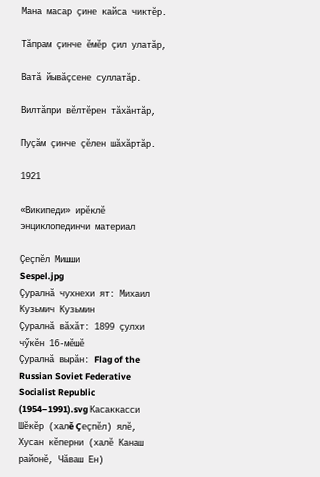Мана масар çине кайса чиктĕр.

Тăпрам çинче ĕмĕр çил улатăр,

Ватă йывăçсене суллатăр.

Вилтăпри вĕлтĕрен тăхăнтăр,

Пуçăм çинче çĕлен шăхăртăр.

1921

«Википеди» ирĕклĕ энциклопединчи материал

Çеçпĕл Мишши
Sespel.jpg
Çуралнă чухнехи ят: Михаил Кузьмич Кузьмин
Çуралнă вăхăт: 1899 çулхи чӳкĕн 16-мĕшĕ
Çуралнă вырăн: Flag of the Russian Soviet Federative Socialist Republic (1954–1991).svg Касаккасси Шĕкĕр (халĕ Çеçпĕл) ялĕ, Хусан кĕперни (халĕ Канаш районĕ, Чăваш Ен)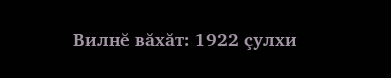Вилнĕ вăхăт: 1922 çулхи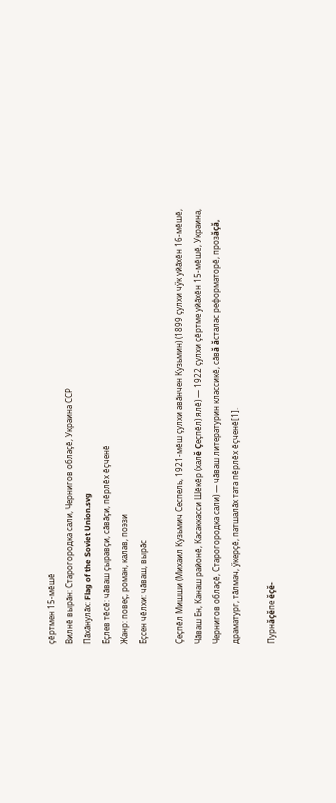çĕртмен 15-мĕшĕ
Вилнĕ вырăн: Старогородка сали, Чернигов облаçĕ, Украина ССР
Пăхăнулăх: Flag of the Soviet Union.svg
Ĕçлев тĕсĕ: чăваш çыравçи, сăвăçи, пĕрлĕх ĕçченĕ
Жанр: повеç, роман, калав, поэзи
Ĕçсен чĕлхи: чăваш, вырăс

Çеçпĕл Мишши (Михаил Кузьмич Сеспель, 1921-мĕш çулхи авăнчен Кузьмин) (1899 çулхи чӳк уйăхĕн 16-мĕшĕ, Чăваш Ен, Канаш районĕ, Касаккасси Шĕкĕр (халĕ Çеçпĕл) ялĕ) — 1922 çулхи çĕртме уйăхĕн 15-мĕшĕ, Украина, Чернигов облаçĕ, Старогородка сали) — чăваш литературин классикĕ, сăвă ăсталас реформаторĕ, прозăçă, драматург, тăлмач, ӳкерçĕ, патшалăх тата пĕрлĕх ĕçченĕ[1].

Пурнăçĕпе ĕçĕ-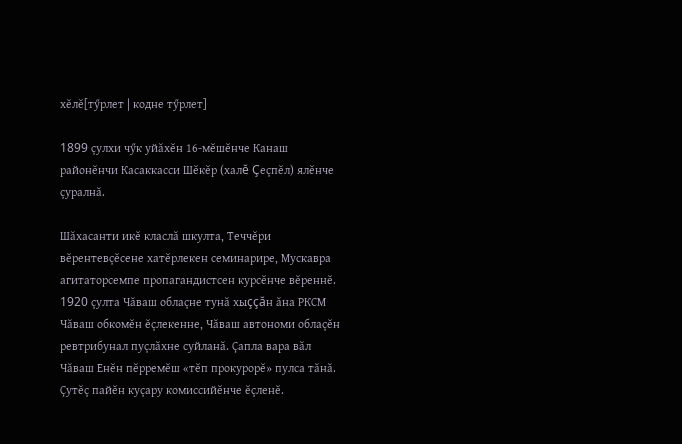хĕлĕ[тӳрлет | кодне тӳрлет]

1899 çулхи чӳк уйăхĕн 16-мĕшĕнче Канаш районĕнчи Касаккасси Шĕкĕр (халĕ Çеçпĕл) ялĕнче çуралнă.

Шăхасанти икĕ класлă шкулта, Теччĕри вĕрентевçĕсене хатĕрлекен семинарире, Мускавра агитаторсемпе пропагандистсен курсĕнче вĕреннĕ. 1920 çулта Чăваш облаçне тунă хыççăн ăна РКСМ Чăваш обкомĕн ĕçлекенне, Чăваш автономи облаçĕн ревтрибунал пуçлăхне суйланă. Çапла вара вăл Чăваш Енĕн пĕрремĕш «тĕп прокурорĕ» пулса тăнă. Çутĕç пайĕн куçару комиссийĕнче ĕçленĕ.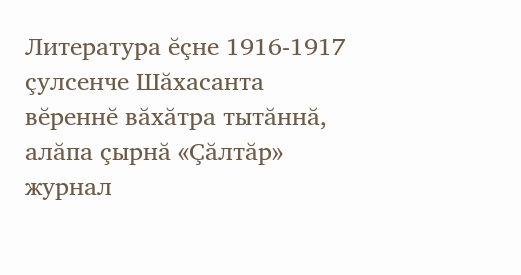Литература ĕçне 1916-1917 çулсенче Шăхасанта вĕреннĕ вăхăтра тытăннă, алăпа çырнă «Çăлтăр» журнал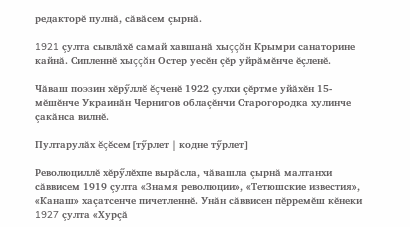редакторĕ пулнă, сăвăсем çырнă.

1921 çулта сывлăхĕ самай хавшанă хыççăн Крымри санаторине кайнă. Сипленнĕ хыççăн Остер уесĕн çĕр уйрăмĕнче ĕçленĕ.

Чăваш поэзин хĕрӳллĕ ĕçченĕ 1922 çулхи çĕртме уйăхĕн 15-мĕшĕнче Украинăн Чернигов облаçĕнчи Старогородка хулинче çакăнса вилнĕ.

Пултарулăх ĕçĕсем[тӳрлет | кодне тӳрлет]

Революциллĕ хĕрӳлĕхпе вырăсла, чăвашла çырнă малтанхи сăввисем 1919 çулта «Знамя революции», «Тетюшские известия», «Канаш» хаçатсенче пичетленнĕ. Унăн сăввисен пĕрремĕш кĕнеки 1927 çулта «Хурçă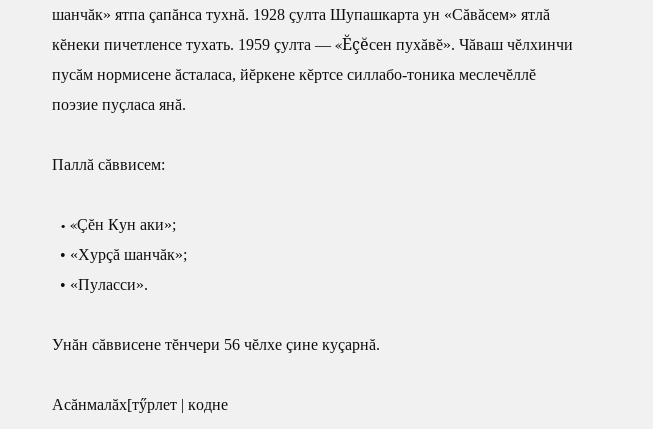шанчăк» ятпа çапăнса тухнă. 1928 çулта Шупашкарта ун «Сăвăсем» ятлă кĕнеки пичетленсе тухать. 1959 çулта — «Ĕçĕсен пухăвĕ». Чăваш чĕлхинчи пусăм нормисене ăсталаса, йĕркене кĕртсе силлабо-тоника меслечĕллĕ поэзие пуçласа янă.

Паллă сăввисем:

  • «Çĕн Кун аки»;
  • «Хурçă шанчăк»;
  • «Пуласси».

Унăн сăввисене тĕнчери 56 чĕлхе çине куçарнă.

Асăнмалăх[тӳрлет | кодне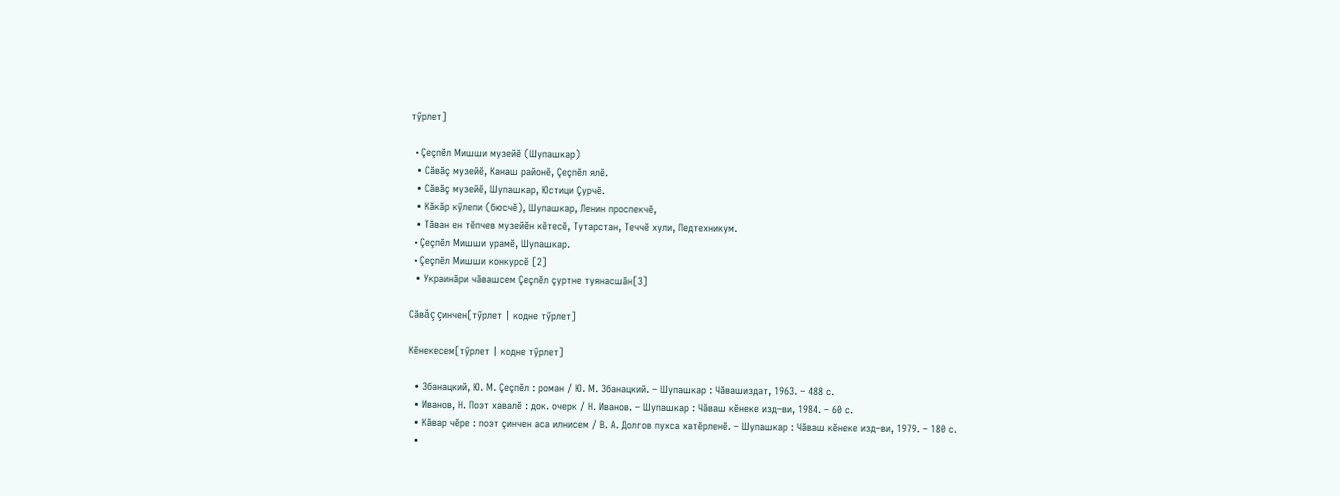тӳрлет]

  • Çеçпĕл Мишши музейĕ (Шупашкар)
  • Сăвăç музейĕ, Канаш районĕ, Çеçпĕл ялĕ.
  • Сăвăç музейĕ, Шупашкар, Юстици Çурчĕ.
  • Кăкăр кӳлепи (бюсчĕ), Шупашкар, Ленин проспекчĕ,
  • Тăван ен тĕпчев музейĕн кĕтесĕ, Тутарстан, Теччĕ хули, Педтехникум.
  • Çеçпĕл Мишши урамĕ, Шупашкар.
  • Çеçпĕл Мишши конкурсĕ [2]
  • Украинăри чăвашсем Çеçпĕл çуртне туянасшăн[3]

Сăвăç çинчен[тӳрлет | кодне тӳрлет]

Кĕнекесем[тӳрлет | кодне тӳрлет]

  • Збанацкий, Ю. М. Çеçпĕл : роман / Ю. М. Збанацкий. – Шупашкар : Чăвашиздат, 1963. – 488 с.
  • Иванов, Н. Поэт хавалĕ : док. очерк / Н. Иванов. – Шупашкар : Чăваш кĕнеке изд–ви, 1984. – 60 с.
  • Кăвар чĕре : поэт çинчен аса илнисем / В. А. Долгов пухса хатĕрленĕ. – Шупашкар : Чăваш кĕнеке изд–ви, 1979. – 180 с.
  •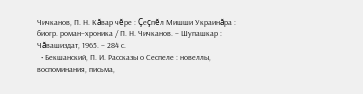Чичканов, П. Н. Кăвар чĕре : Çеçпĕл Мишши Украинăра : биогр. роман–хроника / П. Н. Чичканов. – Шупашкар : Чăвашиздат, 1965. – 284 с.
  • Бекшанский, П. И. Рассказы о Сеспеле : новеллы, воспоминания, письма,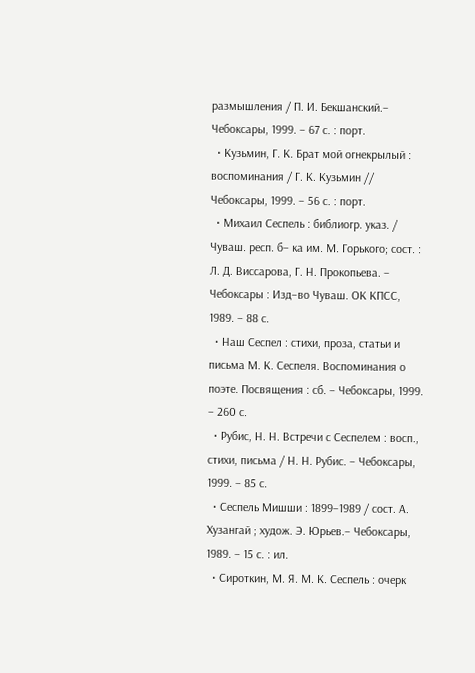размышления / П. И. Бекшанский.– Чебоксары, 1999. – 67 с. : порт.
  • Кузьмин, Г. К. Брат мой огнекрылый : воспоминания / Г. К. Кузьмин // Чебоксары, 1999. – 56 с. : порт.
  • Михаил Сеспель : библиогр. указ. / Чуваш. респ. б– ка им. М. Горького; сост. : Л. Д. Виссарова, Г. Н. Прокопьева. – Чебоксары : Изд–во Чуваш. ОК КПСС, 1989. – 88 с.
  • Наш Сеспел : стихи, проза, статьи и письма М. К. Сеспеля. Воспоминания о поэте. Посвящения : сб. – Чебоксары, 1999. – 260 с.
  • Рубис, Н. Н. Встречи с Сеспелем : восп., стихи, письма / Н. Н. Рубис. – Чебоксары, 1999. – 85 с.
  • Сеспель Мишши : 1899–1989 / сост. А. Хузангай ; худож. Э. Юрьев.– Чебоксары, 1989. – 15 с. : ил.
  • Сироткин, М. Я. М. К. Сеспель : очерк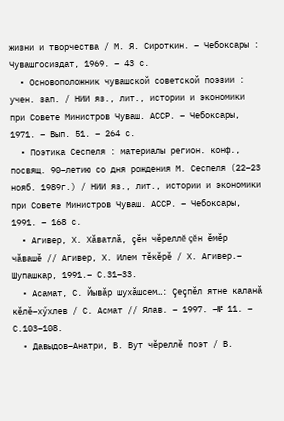жизни и творчества / М. Я. Сироткин. – Чебоксары : Чувашгосиздат, 1969. – 43 с.
  • Основоположник чувашской советской поэзии : учен. зап. / НИИ яз., лит., истории и экономики при Совете Министров Чуваш. АССР. – Чебоксары, 1971. – Вып. 51. – 264 с.
  • Поэтика Сеспеля : материалы регион. конф., посвящ. 90–летию со дня рождения М. Сеспеля (22–23 нояб. 1989г.) / НИИ яз., лит., истории и экономики при Совете Министров Чуваш. АССР. – Чебоксары, 1991. – 168 с.
  • Агивер, Х. Хăватлă, çĕн чĕреллĕ çĕн ĕмĕр чăвашĕ // Агивер, Х. Илем тĕкĕрĕ / Х. Агивер.– Шупашкар, 1991.– С.31–33.
  • Асамат, С. Йывăр шухăшсем…: Çеçпĕл ятне каланă кĕлĕ–хӳхлев / С. Асмат // Ялав. – 1997. –№ 11. – С.103–108.
  • Давыдов–Анатри, В. Вут чĕреллĕ поэт / В.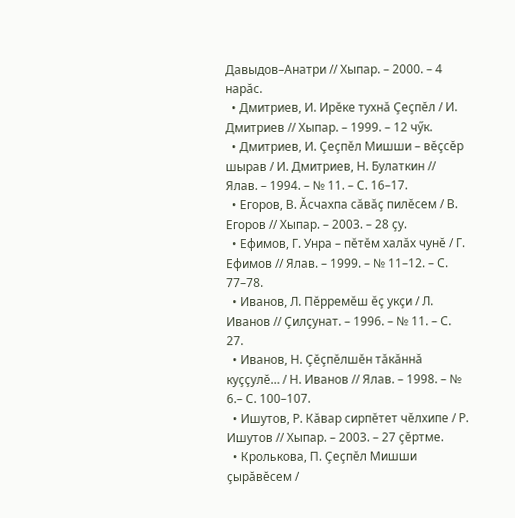Давыдов–Анатри // Хыпар. – 2000. – 4 нарăс.
  • Дмитриев, И. Ирĕке тухнă Çеçпĕл / И. Дмитриев // Хыпар. – 1999. – 12 чӳк.
  • Дмитриев, И. Çеçпĕл Мишши – вĕçсĕр шырав / И. Дмитриев, Н. Булаткин // Ялав. – 1994. – № 11. – С. 16–17.
  • Eгоров, В. Ăсчахпа сăвăç пилĕсем / В. Eгоров // Хыпар. – 2003. – 28 çу.
  • Eфимов, Г. Унра – пĕтĕм халăх чунĕ / Г. Eфимов // Ялав. – 1999. – № 11–12. – С. 77–78.
  • Иванов, Л. Пĕрремĕш ĕç укçи / Л. Иванов // Çилçунат. – 1996. – № 11. – С. 27.
  • Иванов, Н. Çĕçпĕлшĕн тăкăннă куççулĕ… / Н. Иванов // Ялав. – 1998. – № 6.– С. 100–107.
  • Ишутов, Р. Кăвар сирпĕтет чĕлхипе / Р. Ишутов // Хыпар. – 2003. – 27 çĕртме.
  • Кролькова, П. Çеçпĕл Мишши çырăвĕсем /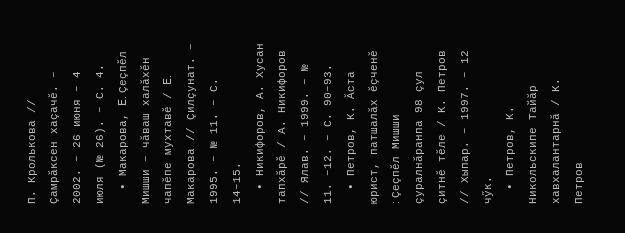П. Кролькова // Çамрăксен хаçачĕ. – 2002. – 26 июня – 4 июля (№ 26). – С. 4.
  • Макарова, E. Çеçпĕл Мишши – чăваш халăхĕн чапĕпе мухтавĕ / E. Макарова // Çилçунат. – 1995. – № 11. – С. 14–15.
  • Никифоров, А. Хусан тапхăрĕ / А. Никифоров // Ялав. – 1999. – № 11. –12. – С. 90–93.
  • Петров, К. Ăста юрист, патшалăх ĕçченĕ : Çеçпĕл Мишши çуралнăранпа 98 çул çитнĕ тĕле / К. Петров // Хыпар. – 1997. – 12 чӳк.
  • Петров, К. Никольскипе Тайăр хавхалантарнă / К. Петров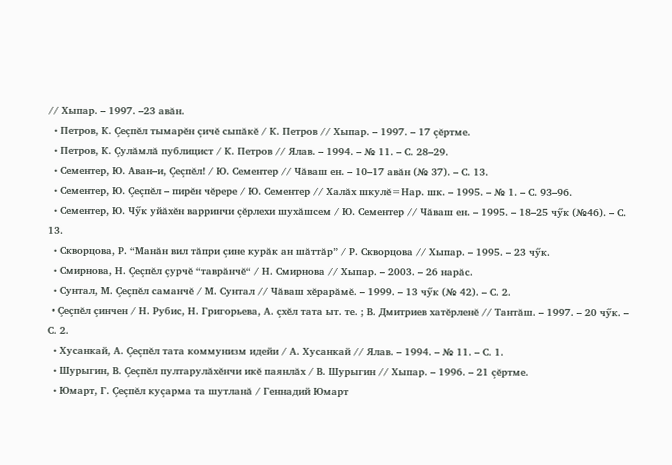// Хыпар. – 1997. –23 авăн.
  • Петров, К. Çеçпĕл тымарĕн çичĕ сыпăкĕ / К. Петров // Хыпар. – 1997. – 17 çĕртме.
  • Петров, К. Çулăмлă публицист / К. Петров // Ялав. – 1994. – № 11. – С. 28–29.
  • Сементер, Ю. Аван–и, Çеçпĕл! / Ю. Сементер // Чăваш ен. – 10–17 авăн (№ 37). – С. 13.
  • Сементер, Ю. Çеçпĕл – пирĕн чĕрере / Ю. Сементер // Халăх шкулĕ=Нар. шк. – 1995. – № 1. – С. 93–96.
  • Сементер, Ю. Чӳк уйăхĕн варринчи çĕрлехи шухăшсем / Ю. Сементер // Чăваш ен. – 1995. – 18–25 чӳк (№46). – С. 13.
  • Скворцова, Р. “Манăн вил тăпри çине курăк ан шăттăр” / Р. Скворцова // Хыпар. – 1995. – 23 чӳк.
  • Смирнова, Н. Çеçпĕл çурчĕ “таврăнчĕ“ / Н. Смирнова // Хыпар. – 2003. – 26 нарăc.
  • Сунтал, М. Çеçпĕл саманчĕ / М. Сунтал // Чăваш хĕрарăмĕ. – 1999. – 13 чӳк (№ 42). – С. 2.
  • Çеçпĕл çинчен / Н. Рубис, Н. Григорьева, А. çхĕл тата ыт. те. ; В. Дмитриев хатĕрленĕ // Тантăш. – 1997. – 20 чӳк. – С. 2.
  • Хусанкай, А. Çеçпĕл тата коммунизм идейи / А. Хусанкай // Ялав. – 1994. – № 11. – С. 1.
  • Шурыгин, В. Çеçпĕл пултарулăхĕнчи икĕ паянлăх / В. Шурыгин // Хыпар. – 1996. – 21 çĕртме.
  • Юмарт, Г. Çеçпĕл куçарма та шутланă / Геннадий Юмарт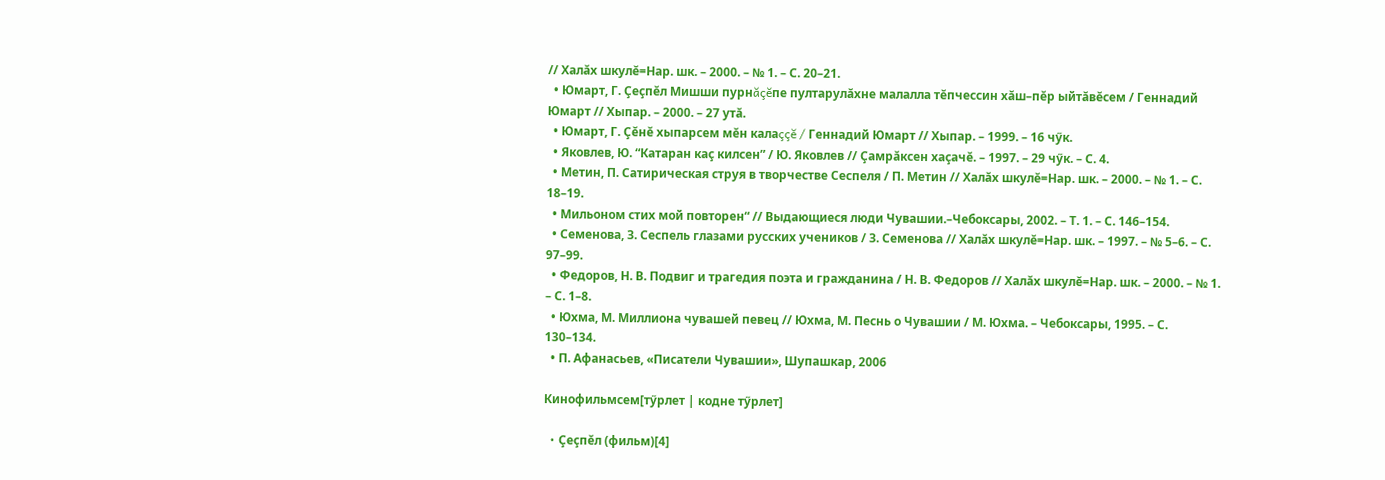// Халăх шкулĕ=Нар. шк. – 2000. – № 1. – С. 20–21.
  • Юмарт, Г. Çеçпĕл Мишши пурнăçĕпе пултарулăхне малалла тĕпчессин хăш–пĕр ыйтăвĕсем / Геннадий Юмарт // Хыпар. – 2000. – 27 утă.
  • Юмарт, Г. Çĕнĕ хыпарсем мĕн калаççĕ / Геннадий Юмарт // Хыпар. – 1999. – 16 чӳк.
  • Яковлев, Ю. “Катаран каç килсен” / Ю. Яковлев // Çамрăксен хаçачĕ. – 1997. – 29 чӳк. – С. 4.
  • Метин, П. Сатирическая струя в творчестве Сеспеля / П. Метин // Халăх шкулĕ=Нар. шк. – 2000. – № 1. – С. 18–19.
  • Мильоном стих мой повторен“ // Выдающиеся люди Чувашии.–Чебоксары, 2002. – Т. 1. – С. 146–154.
  • Семенова, З. Сеспель глазами русских учеников / З. Семенова // Халăх шкулĕ=Нар. шк. – 1997. – № 5–6. – С. 97–99.
  • Федоров, Н. В. Подвиг и трагедия поэта и гражданина / Н. В. Федоров // Халăх шкулĕ=Нар. шк. – 2000. – № 1. – С. 1–8.
  • Юхма, М. Миллиона чувашей певец // Юхма, М. Песнь о Чувашии / М. Юхма. – Чебоксары, 1995. – С. 130–134.
  • П. Афанасьев, «Писатели Чувашии», Шупашкар, 2006

Кинофильмсем[тӳрлет | кодне тӳрлет]

  • Çеçпĕл (фильм)[4]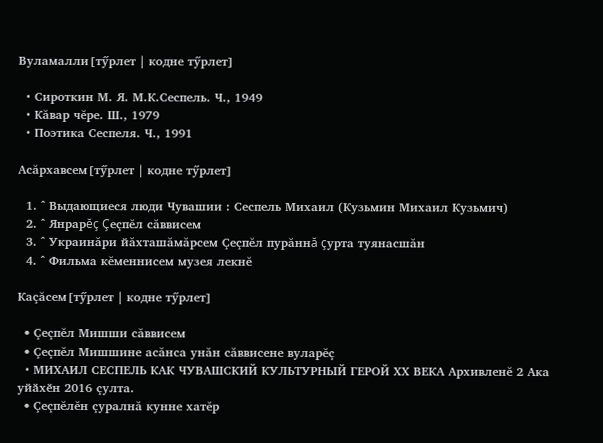Вуламалли[тӳрлет | кодне тӳрлет]

  • Сироткин М. Я. М.К.Сеспель. Ч., 1949
  • Кăвар чĕре. Ш., 1979
  • Поэтика Сеспеля. Ч., 1991

Асăрхавсем[тӳрлет | кодне тӳрлет]

  1. ^ Выдающиеся люди Чувашии : Сеспель Михаил (Кузьмин Михаил Кузьмич)
  2. ^ Янрарĕç Çеçпĕл сăввисем
  3. ^ Украинăри йăхташăмăрсем Çеçпĕл пурăннă çурта туянасшăн
  4. ^ Фильма кĕменнисем музея лекнĕ

Каçăсем[тӳрлет | кодне тӳрлет]

  • Çеçпĕл Мишши сăввисем
  • Çеçпĕл Мишшине асăнса унăн сăввисене вуларĕç
  • МИХАИЛ СЕСПЕЛЬ КАК ЧУВАШСКИЙ КУЛЬТУРНЫЙ ГЕРОЙ ХХ ВЕКА Архивленĕ 2 Ака уйӑхӗн 2016 çулта.
  • Çеçпĕлĕн çуралнă кунне хатĕр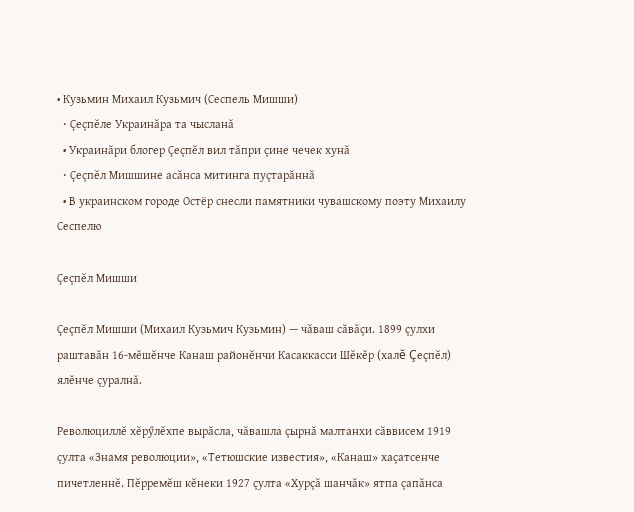• Кузьмин Михаил Кузьмич (Сеспель Мишши)
  • Çеçпĕле Украинăра та чысланă
  • Украинăри блогер Çеçпĕл вил тăпри çине чечек хунă
  • Çеçпĕл Мишшине асăнса митинга пуçтарăннă
  • В украинском городе Остёр снесли памятники чувашскому поэту Михаилу Сеспелю

Çеçпĕл Мишши

Çеçпĕл Мишши (Михаил Кузьмич Кузьмин) — чăваш сăвăçи. 1899 çулхи раштавăн 16-мĕшĕнче Канаш районĕнчи Касаккасси Шĕкĕр (халĕ Çеçпĕл) ялĕнче çуралнă.

Революциллĕ хĕрӳлĕхпе вырăсла, чăвашла çырнă малтанхи сăввисем 1919 çулта «Знамя революции», «Тетюшские известия», «Канаш» хаçатсенче пичетленнĕ. Пĕрремĕш кĕнеки 1927 çулта «Хурçă шанчăк» ятпа çапăнса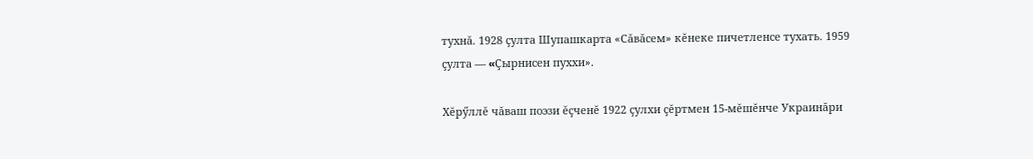тухнă. 1928 çулта Шупашкарта «Сăвăсем» кĕнеке пичетленсе тухать. 1959 çулта — «Çырнисен пуххи».

Хĕрӳллĕ чăваш поэзи ĕçченĕ 1922 çулхи çĕртмен 15-мĕшĕнче Украинăри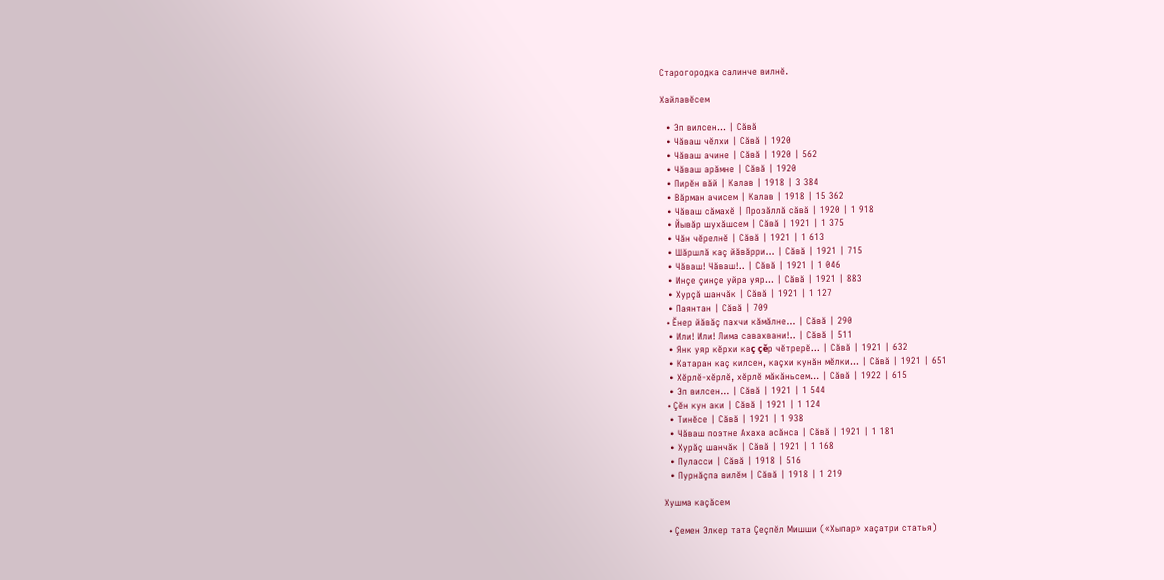Старогородка салинче вилнĕ.

Хайлавĕсем

  • Эп вилсен… | Сăвă
  • Чăваш чĕлхи | Сăвă | 1920
  • Чăваш ачине | Сăвă | 1920 | 562
  • Чăваш арăмне | Сăвă | 1920
  • Пирĕн вăй | Калав | 1918 | 3 384
  • Вăрман ачисем | Калав | 1918 | 15 362
  • Чăваш сăмахĕ | Прозăллă сăвă | 1920 | 1 918
  • Йывăр шухăшсем | Сăвă | 1921 | 1 375
  • Чăн чĕрелнĕ | Сăвă | 1921 | 1 613
  • Шăршлă каç йăвăрри… | Сăвă | 1921 | 715
  • Чăваш! Чăваш!.. | Сăвă | 1921 | 1 046
  • Инçе çинçе уйра уяр… | Сăвă | 1921 | 883
  • Хурçă шанчăк | Сăвă | 1921 | 1 127
  • Паянтан | Сăвă | 709
  • Ĕнер йăвăç пахчи кăмăлне… | Сăвă | 290
  • Или! Или! Лима савахвани!.. | Сăвă | 511
  • Янк уяр кĕрхи каç çĕр чĕтрерĕ… | Сăвă | 1921 | 632
  • Катаран каç килсен, каçхи кунăн мĕлки… | Сăвă | 1921 | 651
  • Хĕрлĕ-хĕрлĕ, хĕрлĕ мăкăньсем… | Сăвă | 1922 | 615
  • Эп вилсен… | Сăвă | 1921 | 1 544
  • Çĕн кун аки | Сăвă | 1921 | 1 124
  • Тинĕсе | Сăвă | 1921 | 1 938
  • Чăваш поэтне Ахаха асăнса | Сăвă | 1921 | 1 181
  • Хурăç шанчăк | Сăвă | 1921 | 1 168
  • Пуласси | Сăвă | 1918 | 516
  • Пурнăçпа вилĕм | Сăвă | 1918 | 1 219

Хушма каçăсем

  • Çемен Элкер тата Çеçпĕл Мишши («Хыпар» хаçатри статья)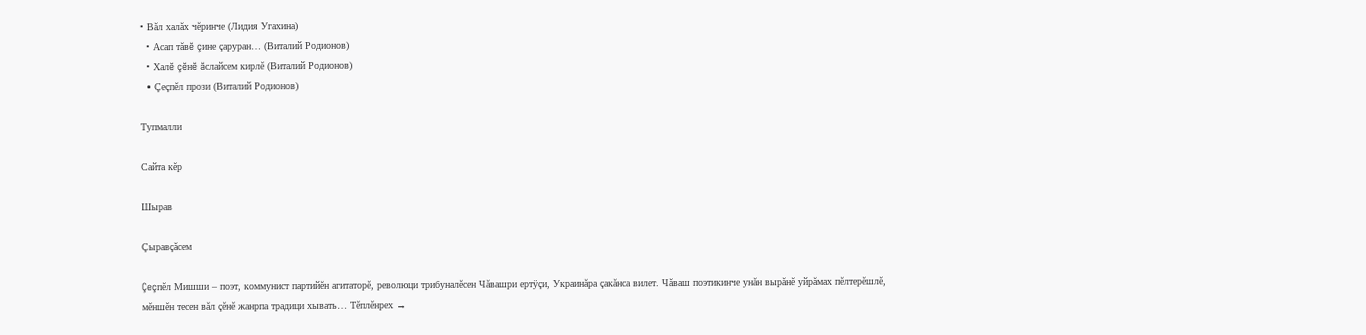• Вăл халăх чĕринче (Лидия Угахина)
  • Асап тăвĕ çине çаруран… (Виталий Родионов)
  • Халĕ çĕнĕ ăслайсем кирлĕ (Виталий Родионов)
  • Çеçпĕл прози (Виталий Родионов)

Тупмалли

Сайта кĕр

Шырав

Çыравçăсем

Çeçпĕл Мишши – поэт, коммунист партийĕн агитаторĕ, революци трибуналĕсен Чăвашри ертÿçи, Украинăра çакăнса вилет. Чăваш поэтикинче унăн вырăнĕ уйрăмах пĕлтерĕшлĕ, мĕншĕн тесен вăл çĕнĕ жанрпа традици хывать… Тĕплĕнрех →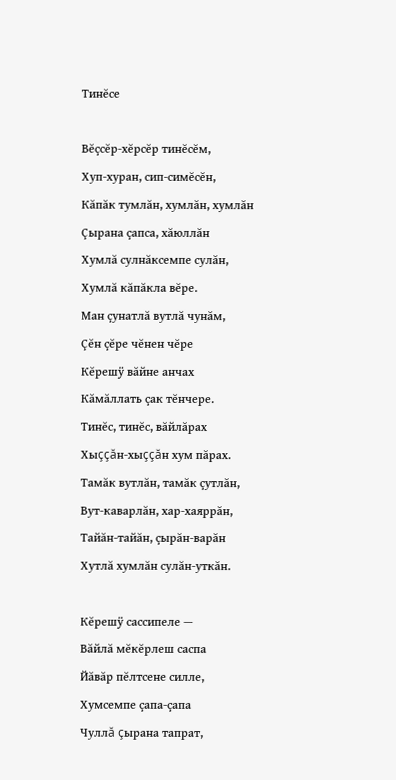Тинĕсе

Вĕçсĕр-хĕрсĕр тинĕсĕм,
Хуп-хуран, сип-симĕсĕн,
Кăпăк тумлăн, хумлăн, хумлăн
Çырана çапса, хăюллăн
Хумлă сулнăксемпе сулăн,
Хумлă кăпăкла вĕре.
Ман çунатлă вутлă чунăм,
Çĕн çĕре чĕнен чĕре
Кĕрешÿ вăйне анчах
Кăмăллать çак тĕнчере.
Тинĕс, тинĕс, вăйлăрах
Хыççăн-хыççăн хум пăрах.
Тамăк вутлăн, тамăк çутлăн,
Вут-каварлăн, хар-хаяррăн,
Тайăн-тайăн, çырăн-варăн
Хутлă хумлăн сулăн-уткăн.

Кĕрешÿ сассипеле —
Вăйлă мĕкĕрлеш саспа
Йăвăр пĕлтсене силле,
Хумсемпе çапа-çапа
Чуллă çырана тапрат,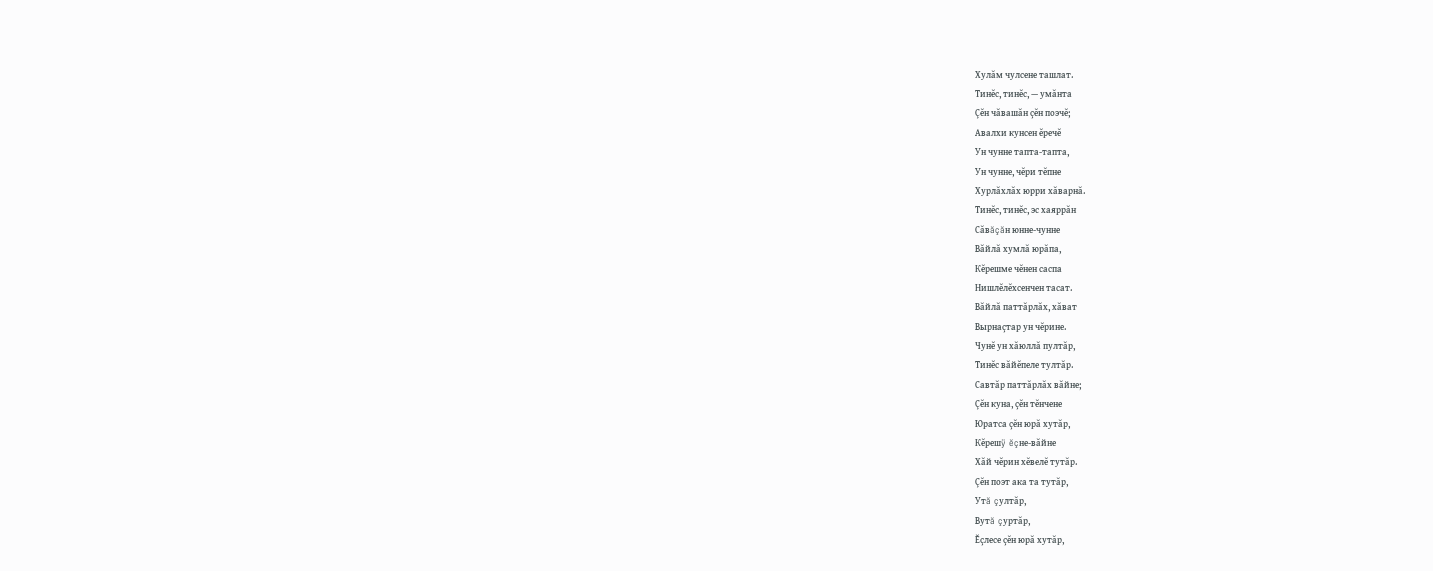Хулăм чулсене ташлат.
Тинĕс, тинĕс, — умăнта
Çĕн чăвашăн çĕн поэчĕ;
Авалхи кунсен ĕречĕ
Ун чунне тапта-тапта,
Ун чунне, чĕри тĕпне
Хурлăхлăх юрри хăварнă.
Тинĕс, тинĕс, эс хаяррăн
Сăвăçăн юнне-чунне
Вăйлă хумлă юрăпа,
Кĕрешме чĕнен саспа
Нишлĕлĕхсенчен тасат.
Вăйлă паттăрлăх, хăват
Вырнаçтар ун чĕрине.
Чунĕ ун хăюллă пултăр,
Тинĕс вăйĕпеле тултăр.
Савтăр паттăрлăх вăйне;
Çĕн куна, çĕн тĕнчене
Юратса çĕн юрă хутăр,
Кĕрешÿ ĕçне-вăйне
Хăй чĕрин хĕвелĕ тутăр.
Çĕн поэт ака та тутăр,
Утă çултăр,
Вутă çуртăр,
Ĕçлесе çĕн юрă хутăр,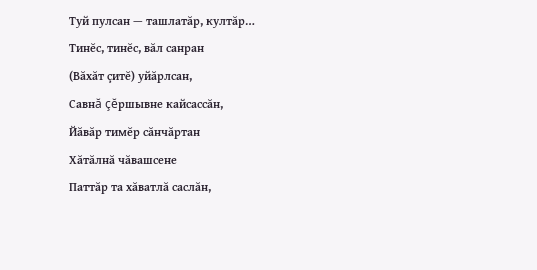Туй пулсан — ташлатăр, култăр…
Тинĕс, тинĕс, вăл санран
(Вăхăт çитĕ) уйăрлсан,
Савнă çĕршывне кайсассăн,
Йăвăр тимĕр сăнчăртан
Хăтăлнă чăвашсене
Паттăр та хăватлă саслăн,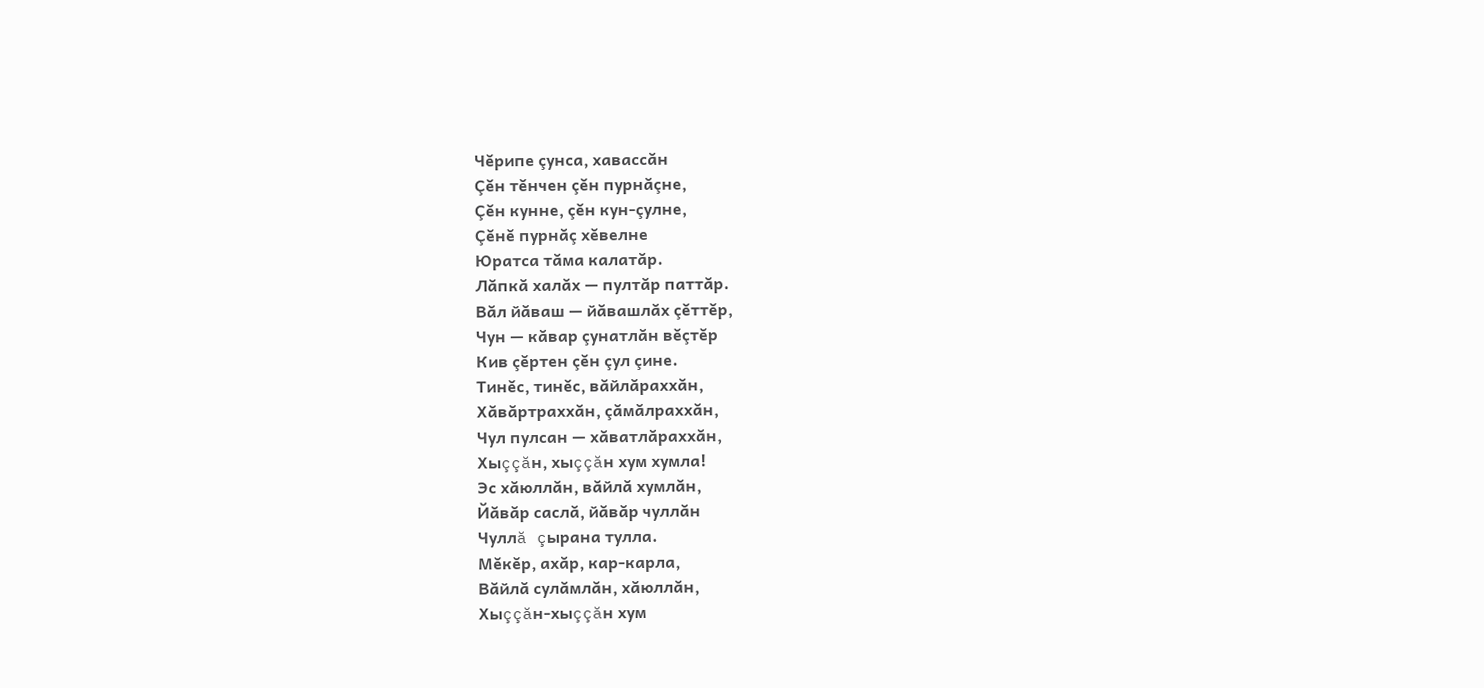Чĕрипе çунса, хавассăн
Çĕн тĕнчен çĕн пурнăçне,
Çĕн кунне, çĕн кун-çулне,
Çĕнĕ пурнăç хĕвелне
Юратса тăма калатăр.
Лăпкă халăх — пултăр паттăр.
Вăл йăваш — йăвашлăх çĕттĕр,
Чун — кăвар çунатлăн вĕçтĕр
Кив çĕртен çĕн çул çине.
Тинĕс, тинĕс, вăйлăраххăн,
Хăвăртраххăн, çăмăлраххăн,
Чул пулсан — хăватлăраххăн,
Хыççăн, хыççăн хум хумла!
Эс хăюллăн, вăйлă хумлăн,
Йăвăр саслă, йăвăр чуллăн
Чуллă çырана тулла.
Мĕкĕр, ахăр, кар-карла,
Вăйлă сулăмлăн, хăюллăн,
Хыççăн-хыççăн хум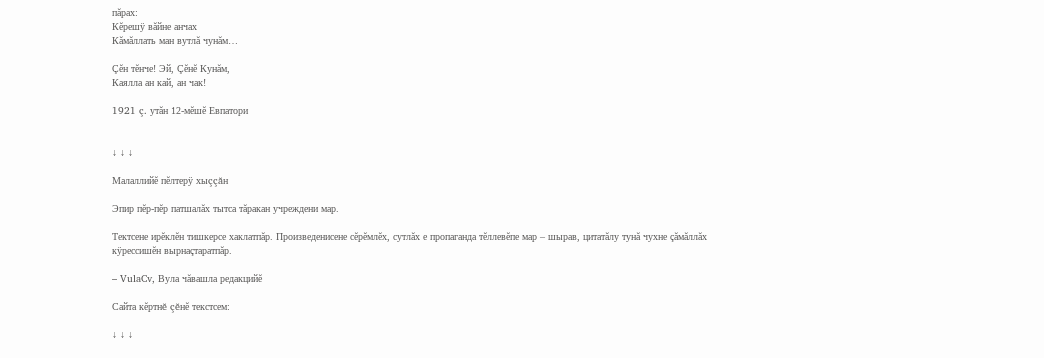пăрах:
Кĕрешÿ вăйне анчах
Кăмăллать ман вутлă чунăм…

Çĕн тĕнче! Эй, Çĕнĕ Кунăм,
Каялла ан кай, ан чак!

1921 ç. утăн 12-мĕшĕ Евпатори


↓ ↓ ↓

Малаллийĕ пĕлтерÿ хыççăн

Эпир пĕр-пĕр патшалăх тытса тăракан учреждени мар.

Тектсене ирĕклĕн тишкерсе хаклатпăр. Произведенисене сĕрĕмлĕх, сутлăх е пропаганда тĕллевĕпе мар – шырав, цитатăлу тунă чухне çăмăллăх кÿрессишĕн вырнаçтаратпăр.

– VulaCv, Вула чăвашла редакцийĕ

Сайта кĕртнĕ çĕнĕ текстсем:

↓ ↓ ↓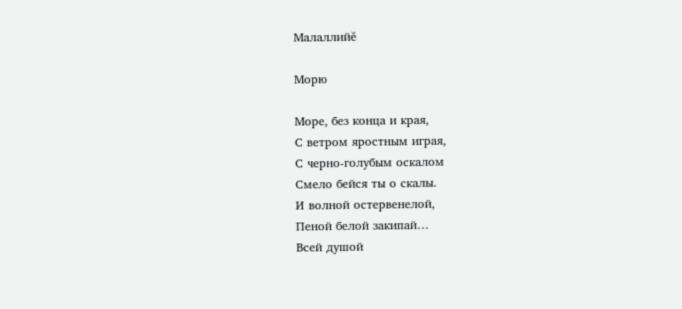Малаллийĕ

Морю

Море, без конца и края,
С ветром яростным играя,
С черно-голубым оскалом
Смело бейся ты о скалы.
И волной остервенелой,
Пеной белой закипай…
Всей душой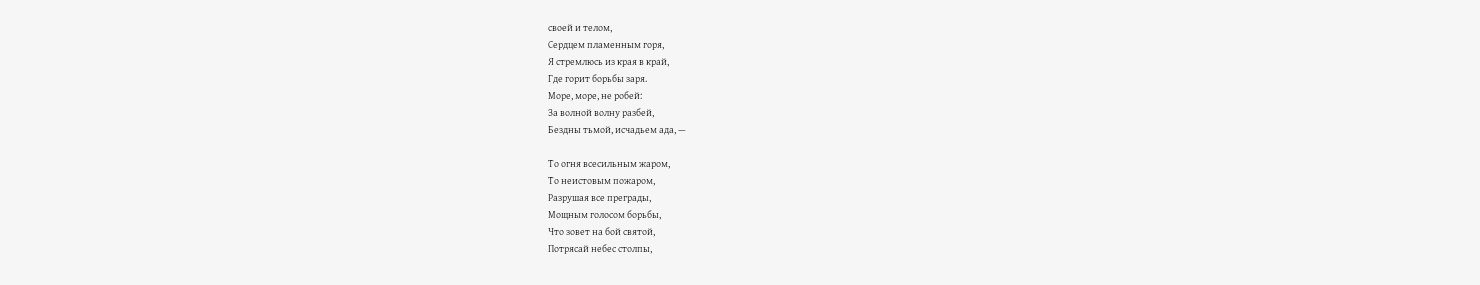своей и телом,
Сердцем пламенным горя,
Я стремлюсь из края в край,
Где горит борьбы заря.
Море, море, не робей:
За волной волну разбей,
Бездны тьмой, исчадьем ада, —

То огня всесильным жаром,
То неистовым пожаром,
Разрушая все преграды,
Мощным голосом борьбы,
Что зовет на бой святой,
Потрясай небес столпы,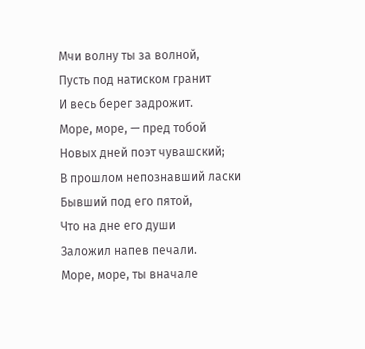Мчи волну ты за волной,
Пусть под натиском гранит
И весь берег задрожит.
Море, море, — пред тобой
Новых дней поэт чувашский;
В прошлом непознавший ласки
Бывший под его пятой,
Что на дне его души
Заложил напев печали.
Море, море, ты вначале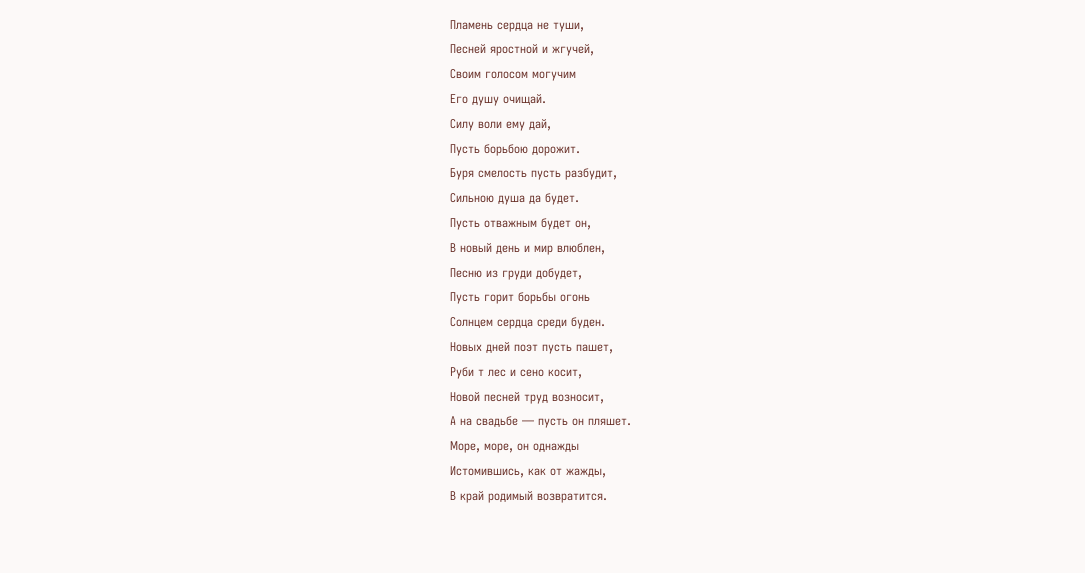Пламень сердца не туши,
Песней яростной и жгучей,
Своим голосом могучим
Его душу очищай.
Силу воли ему дай,
Пусть борьбою дорожит.
Буря смелость пусть разбудит,
Сильною душа да будет.
Пусть отважным будет он,
В новый день и мир влюблен,
Песню из груди добудет,
Пусть горит борьбы огонь
Солнцем сердца среди буден.
Новых дней поэт пусть пашет,
Руби т лес и сено косит,
Новой песней труд возносит,
А на свадьбе — пусть он пляшет.
Море, море, он однажды
Истомившись, как от жажды,
В край родимый возвратится.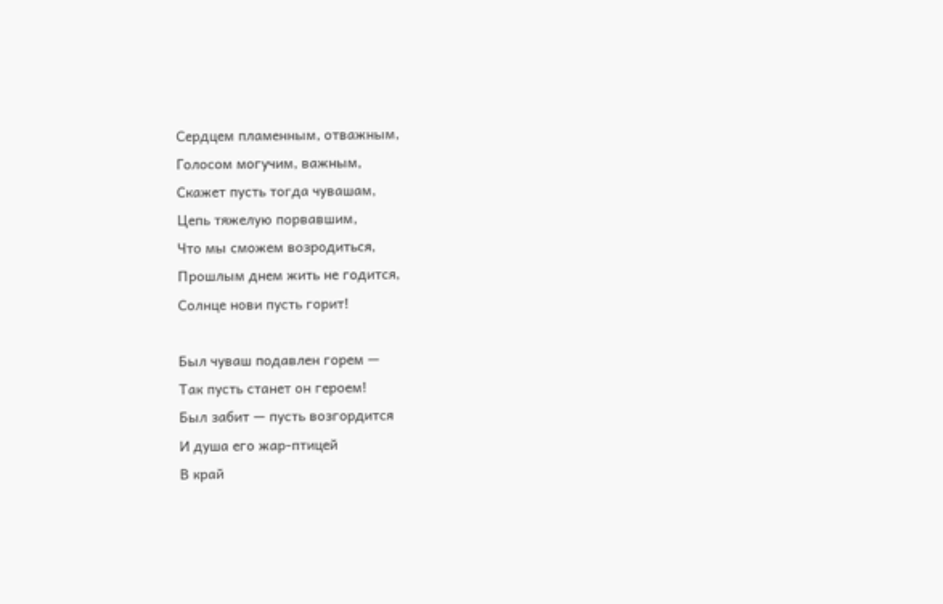Сердцем пламенным, отважным,
Голосом могучим, важным,
Скажет пусть тогда чувашам,
Цепь тяжелую порвавшим,
Что мы сможем возродиться,
Прошлым днем жить не годится,
Солнце нови пусть горит!

Был чуваш подавлен горем —
Так пусть станет он героем!
Был забит — пусть возгордится
И душа его жар-птицей
В край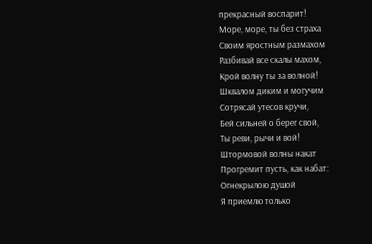прекрасный воспарит!
Море, море, ты без страха
Своим яростным размахом
Разбивай все скалы махом,
Крой волну ты за волной!
Шквалом диким и могучим
Сотрясай утесов кручи,
Бей сильней о берег свой,
Ты реви, рычи и вой!
Штормовой волны накат
Прогремит пусть, как набат:
Огнекрылою душой
Я приемлю только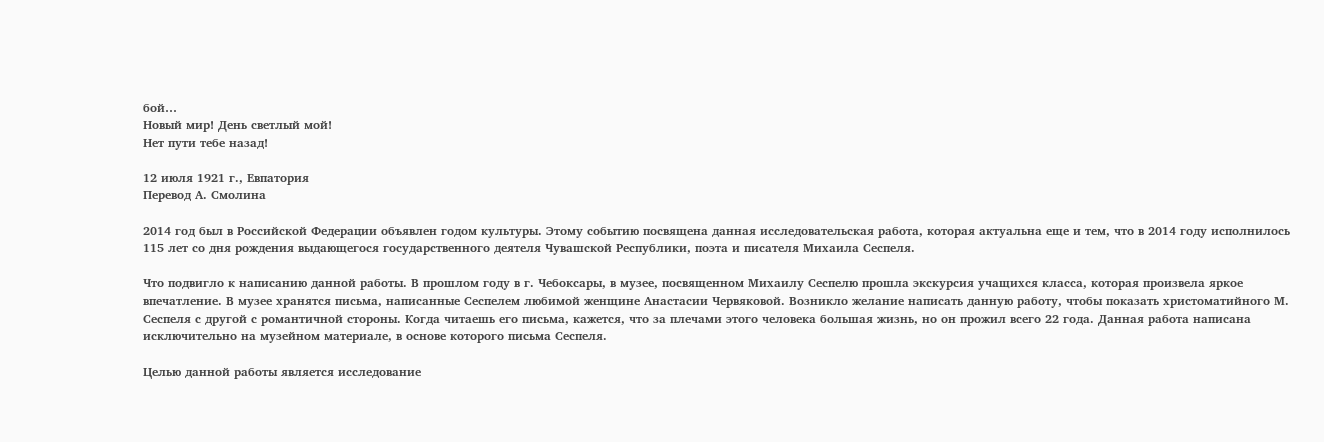бой…
Новый мир! День светлый мой!
Нет пути тебе назад!

12 июля 1921 г., Евпатория
Перевод А. Смолина

2014 год был в Российской Федерации объявлен годом культуры. Этому событию посвящена данная исследовательская работа, которая актуальна еще и тем, что в 2014 году исполнилось 115 лет со дня рождения выдающегося государственного деятеля Чувашской Республики, поэта и писателя Михаила Сеспеля.

Что подвигло к написанию данной работы. В прошлом году в г. Чебоксары, в музее, посвященном Михаилу Сеспелю прошла экскурсия учащихся класса, которая произвела яркое впечатление. В музее хранятся письма, написанные Сеспелем любимой женщине Анастасии Червяковой. Возникло желание написать данную работу, чтобы показать христоматийного М. Сеспеля с другой с романтичной стороны. Когда читаешь его письма, кажется, что за плечами этого человека большая жизнь, но он прожил всего 22 года. Данная работа написана исключительно на музейном материале, в основе которого письма Сеспеля.

Целью данной работы является исследование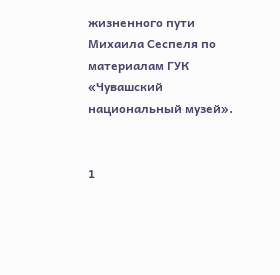жизненного пути Михаила Сеспеля по материалам ГУК «Чувашский национальный музей».


1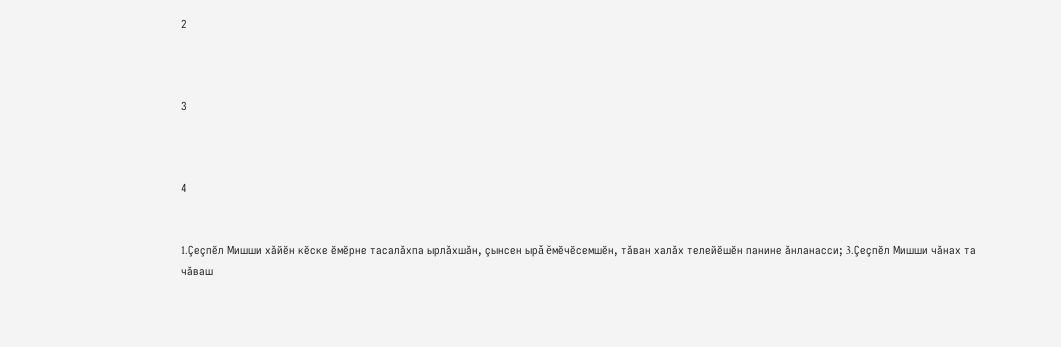2



3



4


1.Çеçпĕл Мишши хǎйĕн кĕске ĕмĕрне тасалǎхпа ырлǎхшǎн, çынсен ырǎ ĕмĕчĕсемшĕн, тǎван халǎх телейĕшĕн панине ǎнланасси; 3.Çеçпĕл Мишши чǎнах та чǎваш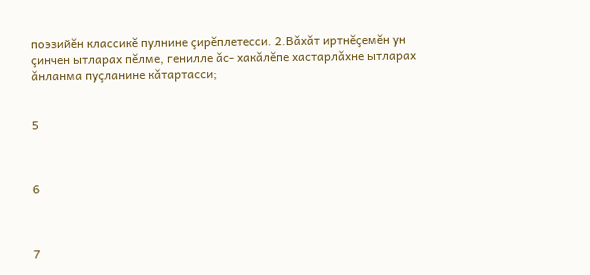поэзийĕн классикĕ пулнине çирĕплетесси. 2.Вǎхǎт иртнĕçемĕн ун çинчен ытларах пĕлме, генилле ǎс- хакǎлĕпе хастарлǎхне ытларах ǎнланма пуçланине кǎтартасси;


5



6



7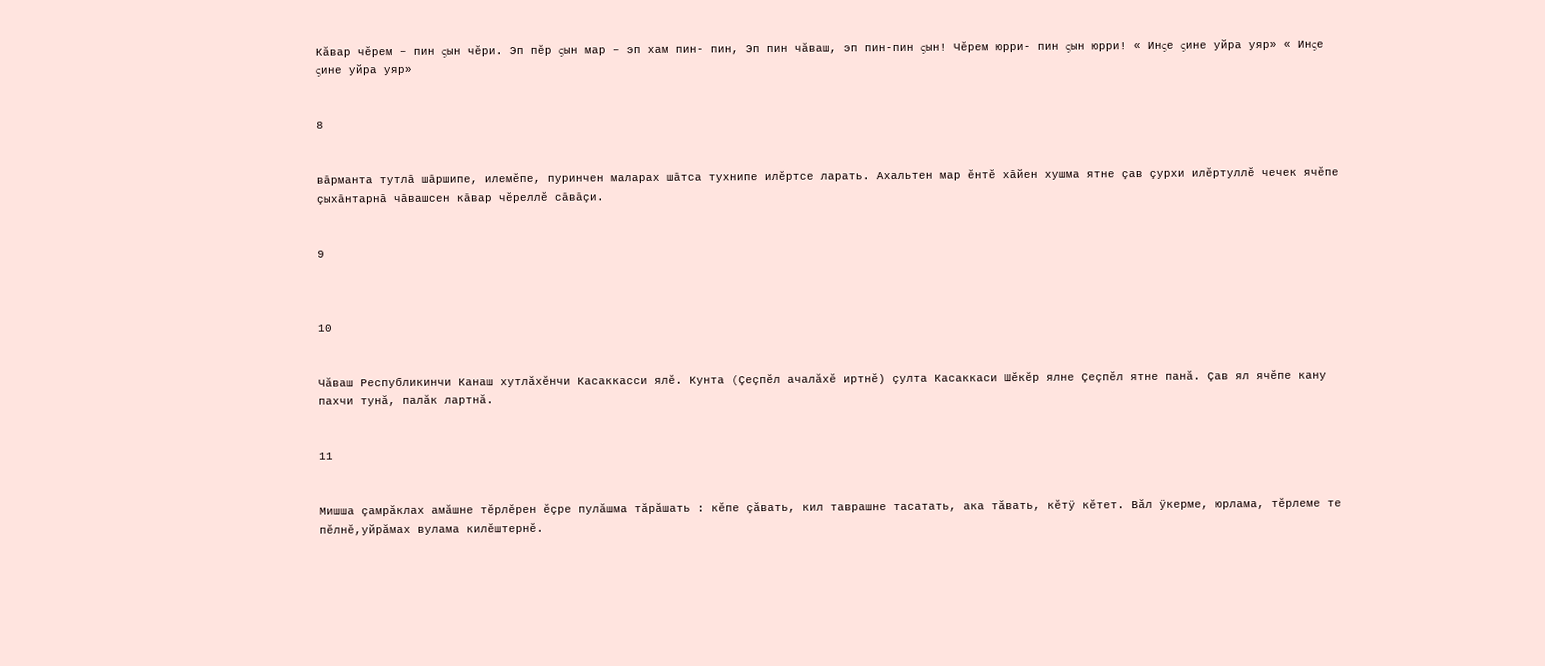Кăвар чĕрем – пин ςын чĕри. Эп пĕр ςын мар – эп хам пин- пин, Эп пин чăваш, эп пин-пин ςын! Чĕрем юрри- пин ςын юрри! « Инςе ςине уйра уяр» « Инςе ςине уйра уяр»


8


вāрманта тутлā шāршипе, илемĕпе, пуринчен маларах шāтса тухнипе илĕртсе ларать. Ахальтен мар ĕнтĕ хāйен хушма ятне çав çурхи илĕртуллĕ чечек ячĕпе çыхāнтарнā чāвашсен кāвар чĕреллĕ сāвāçи.


9



10


Чăваш Республикинчи Канаш хутлăхĕнчи Касаккасси ялĕ. Кунта (Çеçпĕл ачалăхĕ иртнĕ) çулта Касаккаси Шĕкĕр ялне Çеçпĕл ятне панă. Çав ял ячĕпе кану пахчи тунă, палăк лартнă.


11


Мишша çамрăклах амăшне тĕрлĕрен ĕçре пулăшма тăрăшать : кĕпе çăвать, кил таврашне тасатать, ака тăвать, кĕтÿ кĕтет. Вăл ÿкерме, юрлама, тĕрлеме те пĕлнĕ,уйрăмах вулама килĕштернĕ.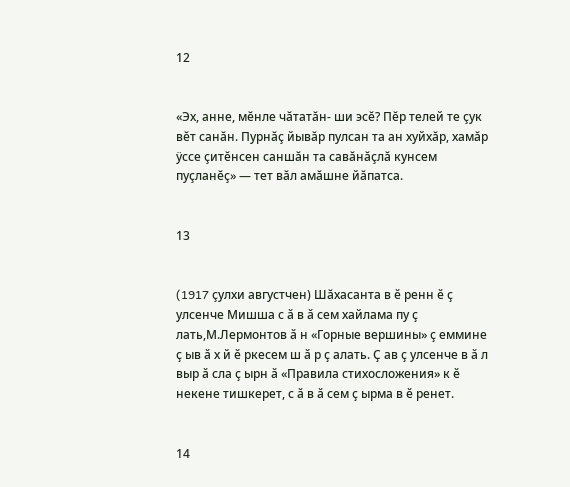12


«Эх, анне, мĕнле чăтатăн- ши эсĕ? Пĕр телей те çук вĕт санăн. Пурнăç йывăр пулсан та ан хуйхăр, хамăр ÿссе çитĕнсен саншăн та савăнăçлă кунсем пуçланĕç» — тет вăл амăшне йăпатса.


13


(1917 çулхи августчен) Шăхасанта в ӗ ренн ӗ ҫ улсенче Мишша с ӑ в ӑ сем хайлама пу ҫ лать,М.Лермонтов ӑ н «Горные вершины» ҫ еммине ҫ ыв ӑ х й ӗ ркесем ш ӑ р ҫ алать. Ҫ ав ҫ улсенче в ӑ л выр ӑ сла ҫ ырн ӑ «Правила стихосложения» к ӗ некене тишкерет, с ӑ в ӑ сем ҫ ырма в ӗ ренет.


14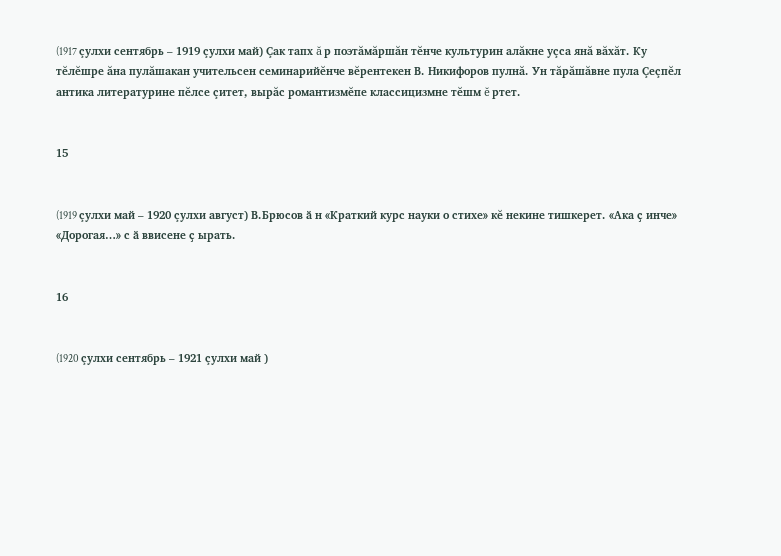(1917 çулхи сентябрь – 1919 çулхи май) Çак тапх ă р поэтăмăршăн тĕнче культурин алăкне уçса янă вăхăт. Ку тĕлĕшре ăна пулăшакан учительсен семинарийĕнче вĕрентекен В. Никифоров пулнă. Ун тăрăшăвне пула Çеçпĕл антика литературине пĕлсе çитет, вырăс романтизмĕпе классицизмне тĕшм ĕ ртет.


15


(1919 çулхи май – 1920 çулхи август) В.Брюсов ӑ н «Краткий курс науки о стихе» кĕ некине тишкерет. «Ака ҫ инче» «Дорогая…» с ӑ ввисене ҫ ырать.


16


(1920 çулхи сентябрь – 1921 çулхи май )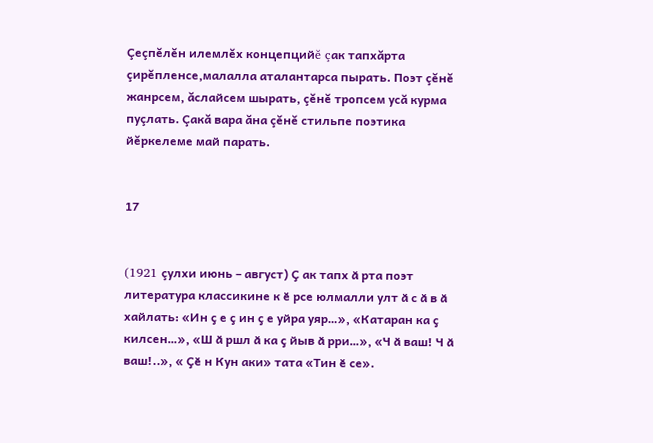Çеçпĕлĕн илемлĕх концепцийĕ çак тапхăрта çирĕпленсе,малалла аталантарса пырать. Поэт çĕнĕ жанрсем, ăслайсем шырать, çĕнĕ тропсем усă курма пуçлать. Çакă вара ăна çĕнĕ стильпе поэтика йĕркелеме май парать.


17


(1921 çулхи июнь – август) Ҫ ак тапх ӑ рта поэт литература классикине к ӗ рсе юлмалли улт ӑ с ӑ в ӑ хайлать: «Ин ҫ е ҫ ин ҫ е уйра уяр…», «Катаран ка ҫ килсен…», «Ш ӑ ршл ӑ ка ҫ йыв ӑ рри…», «Ч ӑ ваш! Ч ӑ ваш!..», « Ҫӗ н Кун аки» тата «Тин ӗ се».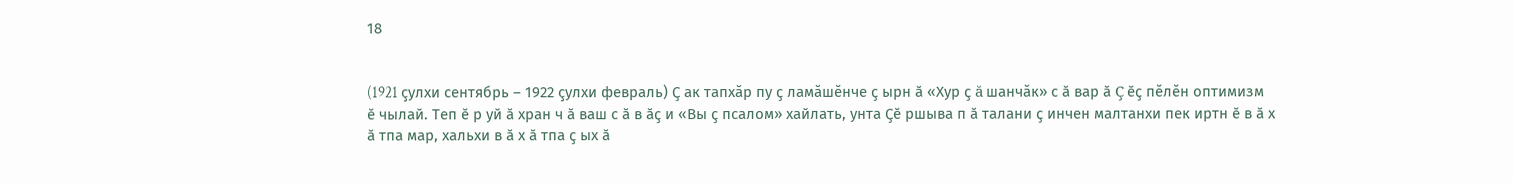18


(1921 çулхи сентябрь – 1922 çулхи февраль) Ҫ ак тапхăр пу ҫ ламăшĕнче ҫ ырн ӑ «Хур ҫ ă шанчăк» с ӑ вар ӑ Ç ӗҫ пĕлĕн оптимизм ӗ чылай. Теп ӗ р уй ӑ хран ч ӑ ваш с ӑ в ӑҫ и «Вы ҫ псалом» хайлать, унта Ҫӗ ршыва п ӑ талани ҫ инчен малтанхи пек иртн ӗ в ӑ х ӑ тпа мар, хальхи в ӑ х ӑ тпа ҫ ых ӑ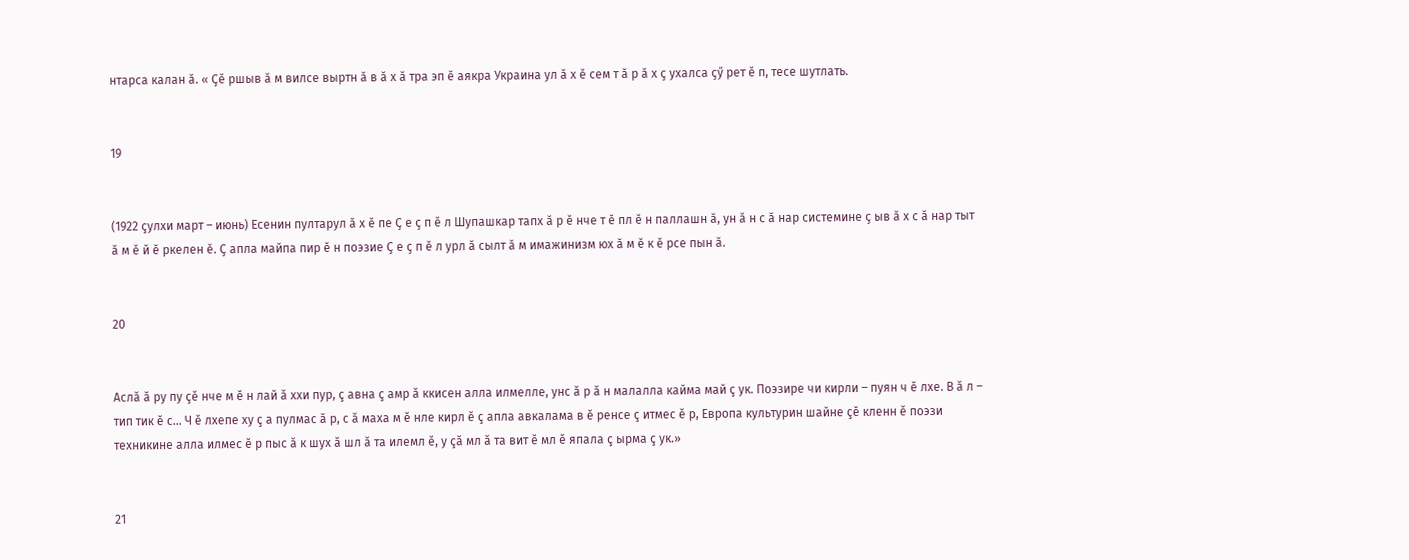нтарса калан ӑ. « Ҫӗ ршыв ӑ м вилсе выртн ӑ в ӑ х ӑ тра эп ӗ аякра Украина ул ӑ х ӗ сем т ӑ р ӑ х ҫ ухалса ҫӳ рет ӗ п, тесе шутлать.


19


(1922 çулхи март – июнь) Есенин пултарул ӑ х ӗ пе Ҫ е ҫ п ӗ л Шупашкар тапх ӑ р ӗ нче т ӗ пл ӗ н паллашн ӑ, ун ӑ н с ӑ нар системине ҫ ыв ӑ х с ӑ нар тыт ӑ м ӗ й ӗ ркелен ӗ. Ҫ апла майпа пир ӗ н поэзие Ҫ е ҫ п ӗ л урл ӑ сылт ӑ м имажинизм юх ӑ м ӗ к ӗ рсе пын ӑ.


20


Аслă ă ру пу çĕ нче м ĕ н лай ă ххи пур, ç авна ç амр ă ккисен алла илмелле, унс ă р ă н малалла кайма май ç ук. Поэзире чи кирли – пуян ч ĕ лхе. В ă л – тип тик ĕ с… Ч ĕ лхепе ху ç а пулмас ă р, с ă маха м ĕ нле кирл ĕ ç апла авкалама в ĕ ренсе ç итмес ĕ р, Европа культурин шайне çĕ кленн ĕ поэзи техникине алла илмес ĕ р пыс ă к шух ă шл ă та илемл ĕ, у çă мл ă та вит ĕ мл ĕ япала ç ырма ç ук.»


21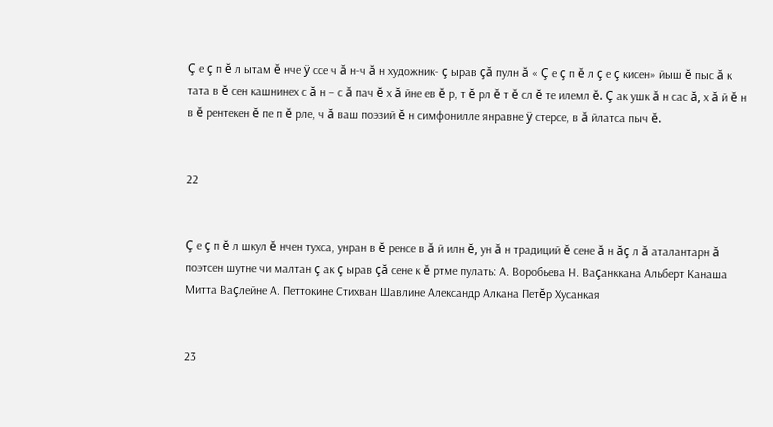Ç е ç п ĕ л ытам ĕ нче ÿ ссе ч ă н-ч ă н художник- ç ырав çă пулн ă « Ç е ç п ĕ л ç е ç кисен» йыш ĕ пыс ă к тата в ĕ сен кашнинех с ă н – с ă пач ĕ х ă йне ев ĕ р, т ĕ рл ĕ т ĕ сл ĕ те илемл ĕ. Ç ак ушк ă н сас ă, х ă й ĕ н в ĕ рентекен ĕ пе п ĕ рле, ч ă ваш поэзий ĕ н симфонилле янравне ÿ стерсе, в ă йлатса пыч ĕ.


22


Ç е ç п ĕ л шкул ĕ нчен тухса, унран в ĕ ренсе в ă й илн ĕ, ун ă н традиций ĕ сене ă н ăç л ă аталантарн ă поэтсен шутне чи малтан ç ак ç ырав çă сене к ĕ ртме пулать: А. Воробьева Н. Ваçанккана Альберт Канаша Митта Ваçлейне А. Петтокине Стихван Шавлине Александр Алкана Петĕр Хусанкая


23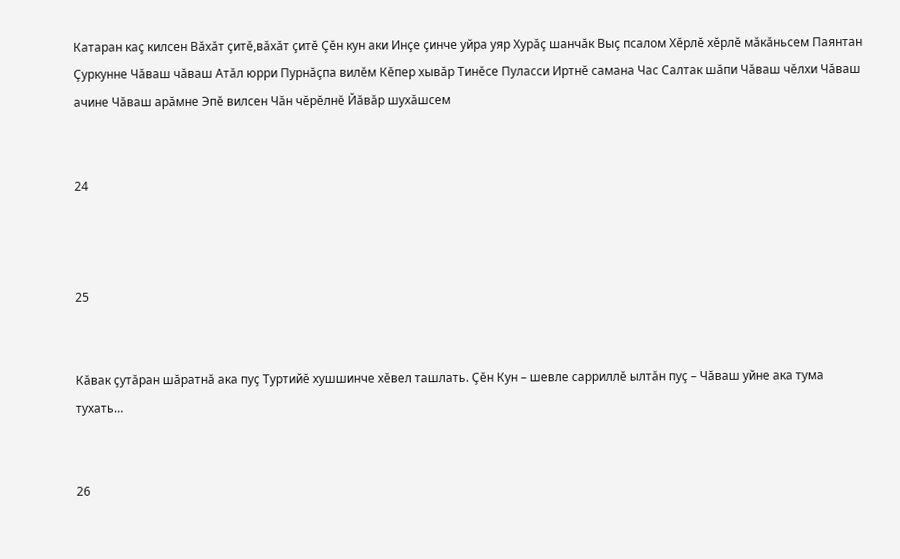Катаран каç килсен Вăхăт çитĕ,вăхăт çитĕ Çĕн кун аки Инçе çинче уйра уяр Хурăç шанчăк Выç псалом Хĕрлĕ хĕрлĕ мăкăньсем Паянтан Çуркунне Чăваш чăваш Атăл юрри Пурнăçпа вилĕм Кĕпер хывăр Тинĕсе Пуласси Иртнĕ самана Час Салтак шăпи Чăваш чĕлхи Чăваш ачине Чăваш арăмне Эпĕ вилсен Чăн чĕрĕлнĕ Йăвăр шухăшсем


24



25


Кăвак çутăран шăратнă ака пуç Туртийĕ хушшинче хĕвел ташлать. Çĕн Кун – шевле сарриллĕ ылтăн пуç – Чăваш уйне ака тума тухать…


26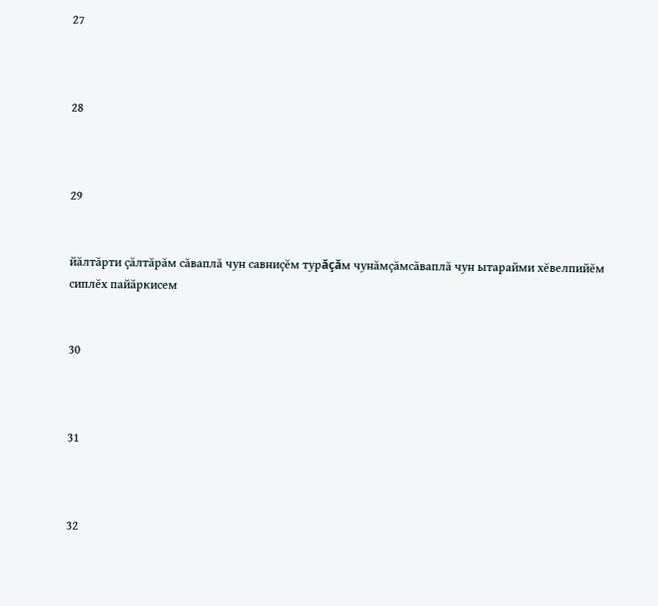27



28



29


йăлтăрти çăлтăрăм сăваплă чун савниçĕм турăçăм чунăмçăмсăваплă чун ытарайми хĕвелпийĕм сиплĕх пайăркисем


30



31



32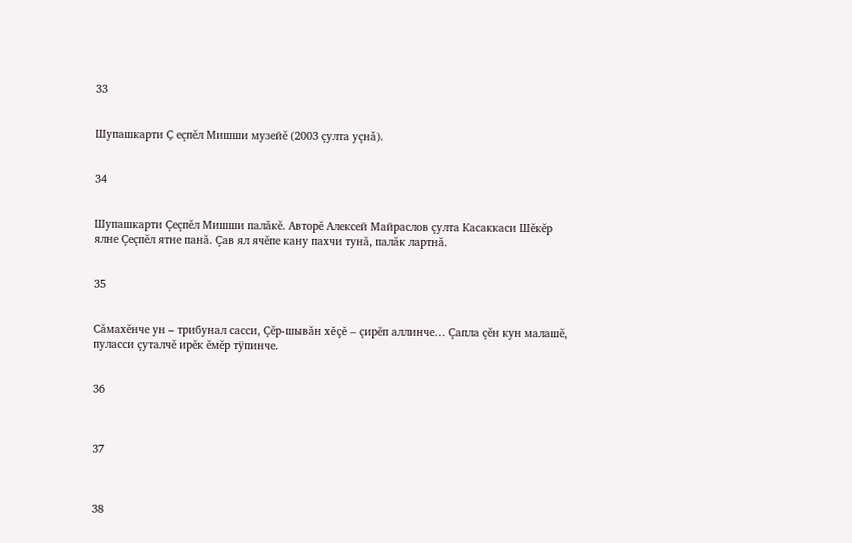33


Шупашкарти Ҫ еçпĕл Мишши музейĕ (2003 çулта уçнǎ).


34


Шупашкарти Çеçпĕл Мишши палăкĕ. Авторĕ Алексей Майраслов çулта Касаккаси Шĕкĕр ялне Çеçпĕл ятне панă. Çав ял ячĕпе кану пахчи тунă, палăк лартнă.


35


Сăмахĕнче ун – трибунал сасси, Çĕр-шывăн хĕçĕ – çирĕп аллинче… Çапла çĕн кун малашĕ, пуласси çуталчĕ ирĕк ĕмĕр тÿпинче.


36



37



38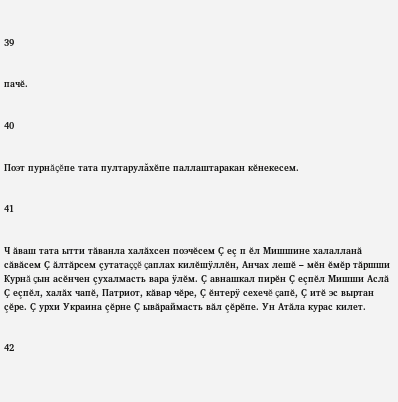39


пачĕ.


40


Поэт пурнăçĕпе тата пултарулǎхĕпе паллаштаракан кĕнекесем.


41


Ч ăваш тата ытти тăванла халăхсен поэчĕсем Ҫ еç п ĕл Мишшине халалланă сăвăсем Ҫ ăлтăрсем çутатаççĕ çаплах килĕшÿллĕн, Анчах лешĕ – мĕн ĕмĕр тăршши Курнă çын асĕнчен çухалмасть вара ÿлĕм. Ҫ авнашкал пирĕн Ҫ еçпĕл Мишши Аслă Ҫ еçпĕл, халăх чапĕ, Патриот, кăвар чĕре, Ҫ ĕнтерÿ сехечĕ çапĕ, Ҫ итĕ эс выртан çĕре. Ҫ урхи Украина çĕрне Ҫ ывăраймасть вăл çĕрĕпе. Ун Атăла курас килет.


42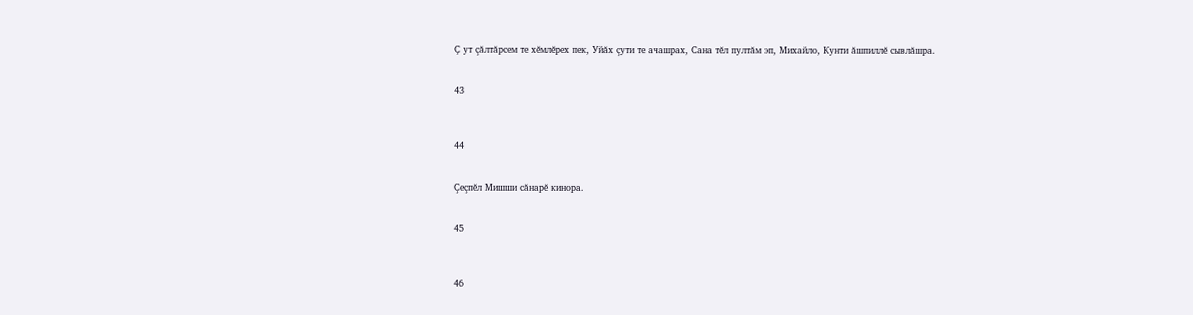Ҫ ут çăлтăрсем те хĕмлĕрех пек, Уйăх çути те ачашрах, Сана тĕл пултăм эп, Михайло, Кунти ăшпиллĕ сывлăшра.


43



44


Çеçпĕл Мишши сăнарĕ кинора.


45



46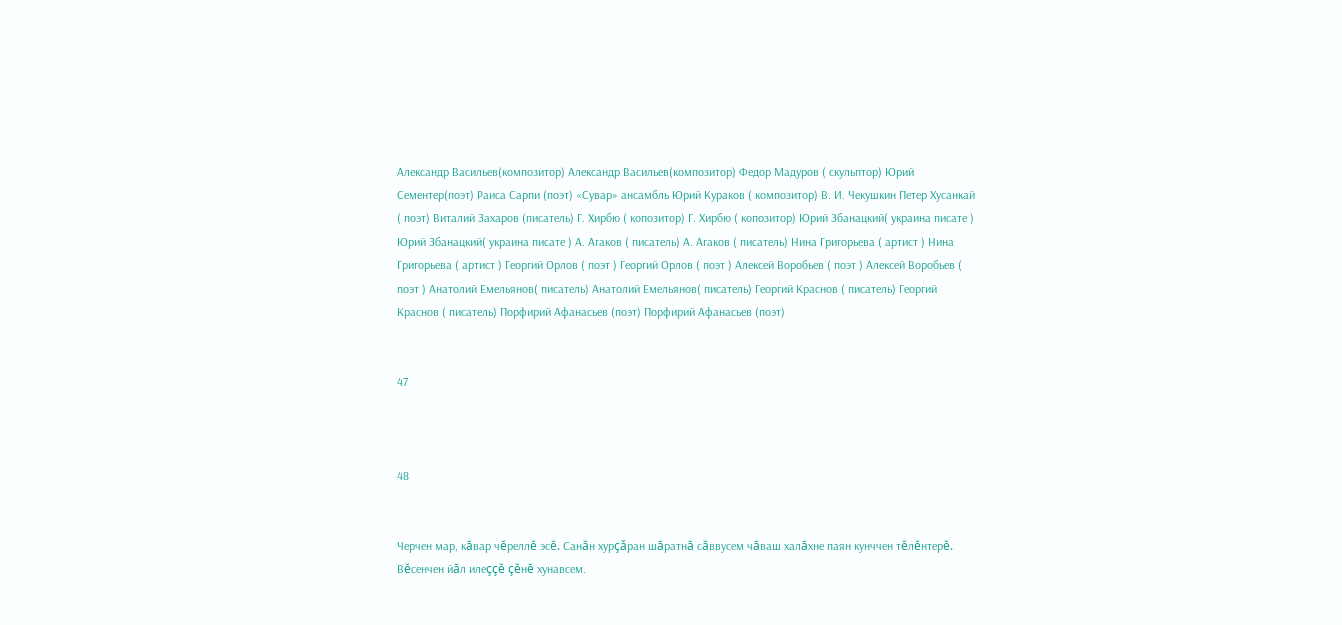Александр Васильев(композитор) Александр Васильев(композитор) Федор Мадуров ( скульптор) Юрий Сементер(поэт) Раиса Сарпи (поэт) «Сувар» ансамбль Юрий Кураков ( композитор) В. И. Чекушкин Петер Хусанкай ( поэт) Виталий Захаров (писатель) Г. Хирбю ( копозитор) Г. Хирбю ( копозитор) Юрий Збанацкий( украина писате ) Юрий Збанацкий( украина писате ) А. Агаков ( писатель) А. Агаков ( писатель) Нина Григорьева ( артист ) Нина Григорьева ( артист ) Георгий Орлов ( поэт ) Георгий Орлов ( поэт ) Алексей Воробьев ( поэт ) Алексей Воробьев ( поэт ) Анатолий Емельянов( писатель) Анатолий Емельянов( писатель) Георгий Краснов ( писатель) Георгий Краснов ( писатель) Порфирий Афанасьев (поэт) Порфирий Афанасьев (поэт)


47



48


Черчен мар, кăвар чĕреллĕ эсĕ. Санăн хурçǎран шăратнă сăввусем чăваш халăхне паян кунччен тĕлĕнтерĕ. Вĕсенчен йăл илеççĕ çĕнĕ хунавсем.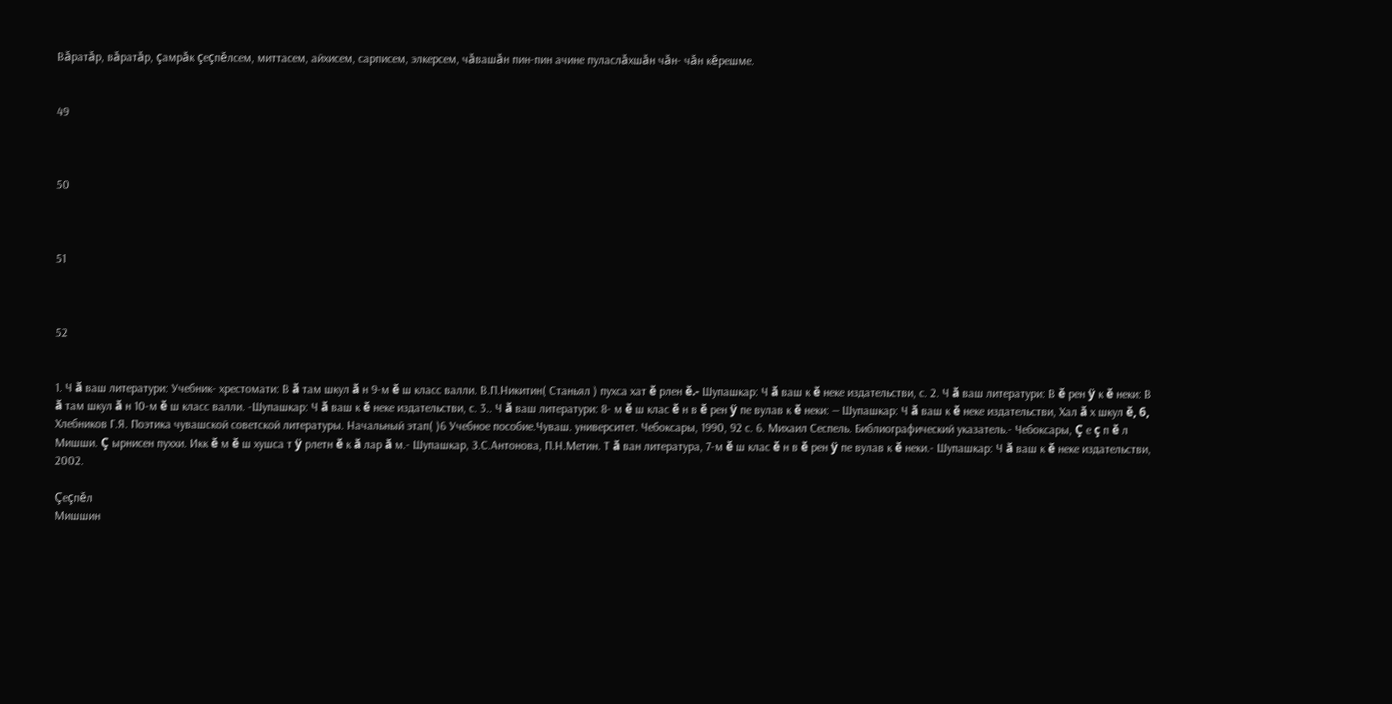Вăратăр, вăратăр, çамрăк çеçпĕлсем, миттасем, айхисем, сарписем, элкерсем, чăвашăн пин-пин ачине пуласлăхшăн чăн- чăн кĕрешме.


49



50



51



52


1. Ч ă ваш литератури: Учебник- хрестомати: В ă там шкул ă н 9-м ĕ ш класс валли. В.П.Никитин( Станьял ) пухса хат ĕ рлен ĕ.- Шупашкар: Ч ă ваш к ĕ неке издательстви, с. 2. Ч ă ваш литератури: В ĕ рен ÿ к ĕ неки: В ă там шкул ă н 10-м ĕ ш класс валли. -Шупашкар: Ч ă ваш к ĕ неке издательстви, с. 3.. Ч ă ваш литератури: 8- м ĕ ш клас ĕ н в ĕ рен ÿ пе вулав к ĕ неки: — Шупашкар: Ч ă ваш к ĕ неке издательстви, Хал ă х шкул ĕ, 6, Хлебников Г.Я. Поэтика чувашской советской литературы. Начальный этап( )6 Учебное пособие.Чуваш. университет. Чебоксары, 1990, 92 с. 6. Михаил Сеспель. Библиографический указатель.- Чебоксары, Ç е ç п ĕ л Мишши. Ç ырнисен пуххи. Икк ĕ м ĕ ш хушса т ÿ рлетн ĕ к ă лар ă м.- Шупашкар, З.С.Антонова, П.Н.Метин. Т ă ван литература, 7-м ĕ ш клас ĕ н в ĕ рен ÿ пе вулав к ĕ неки.- Шупашкар: Ч ă ваш к ĕ неке издательстви, 2002.

Çеçпĕл
Мишшин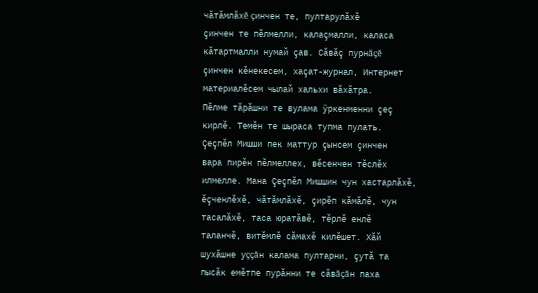чăтăмлăхĕ çинчен те, пултарулăхĕ
çинчен те пĕлмелли, калаçмалли, каласа
кăтартмалли нумай çав. Сăвăç пурнăçĕ
çинчен кĕнекесем, хаçат-журнал, Интернет
материалĕсем чылай хальхи вăхăтра.
Пĕлме тăрăшни те вулама ÿркенменни çеç
кирлĕ. Темĕн те шыраса тупма пулать.
Çеçпĕл Мишши пек маттур çынсем çинчен
вара пирĕн пĕлмеллех, вĕсенчен тĕслĕх
илмелле. Мана Çеçпĕл Мишшин чун хастарлăхĕ,
ĕçченлĕхĕ, чăтăмлăхĕ, çирĕп кăмăлĕ, чун
тасалăхĕ, таса юратăвĕ, тĕрлĕ енлĕ
таланчĕ, витĕмлĕ сăмахĕ килĕшет. Хăй
шухăшне уççăн калама пултарни, çутă та
пысăк емĕтпе пурăнни те сăвăçăн паха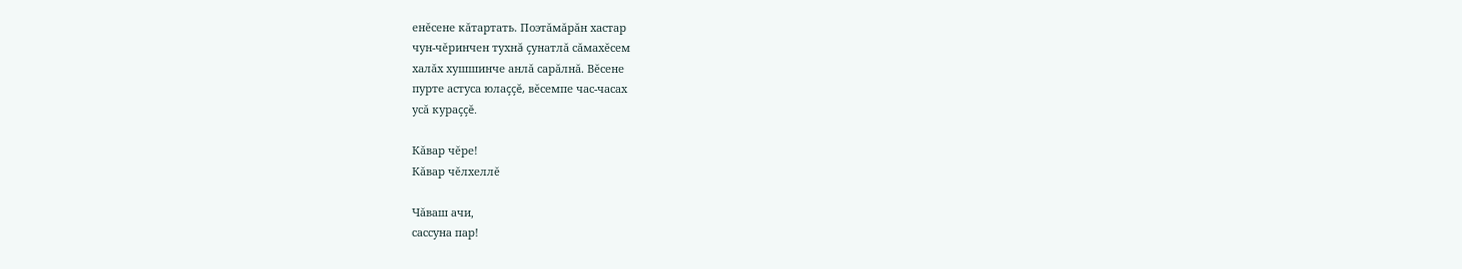енĕсене кăтартать. Поэтăмăрăн хастар
чун-чĕринчен тухнă çунатлă сăмахĕсем
халăх хушшинче анлă сарăлнă. Вĕсене
пурте астуса юлаççĕ, вĕсемпе час-часах
усă кураççĕ.

Кăвар чĕре!
Кăвар чĕлхеллĕ

Чăваш ачи,
сассуна пар!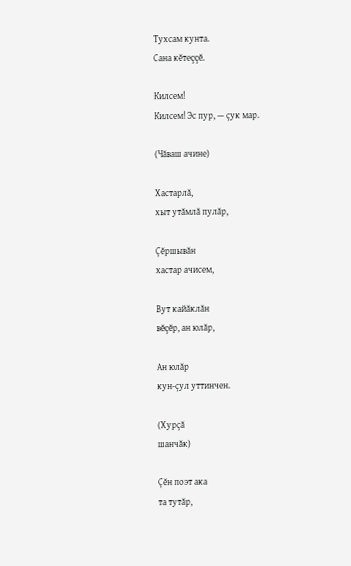Тухсам кунта.
Сана кĕтеççĕ.

Килсем!
Килсем! Эс пур, — çук мар.

(Чăваш ачине)

Хастарлă,
хыт утăмлă пулăр,

Çĕршывăн
хастар ачисем,

Вут кайăклăн
вĕçĕр, ан юлăр,

Ан юлăр
кун-çул уттинчен.

(Хурçă
шанчăк)

Çĕн поэт ака
та тутăр,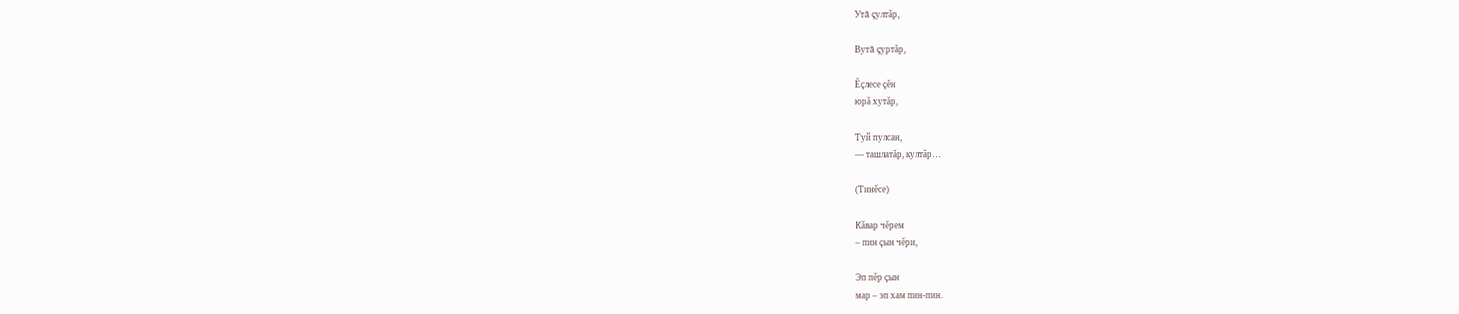Утă çултăр,

Вутă çуртăр,

Ĕçлесе çĕн
юрă хутăр,

Туй пулсан,
— ташлатăр, култăр…

(Тинĕсе)

Кăвар чĕрем
– пин çын чĕри,

Эп пĕр çын
мар – эп хам пин-пин.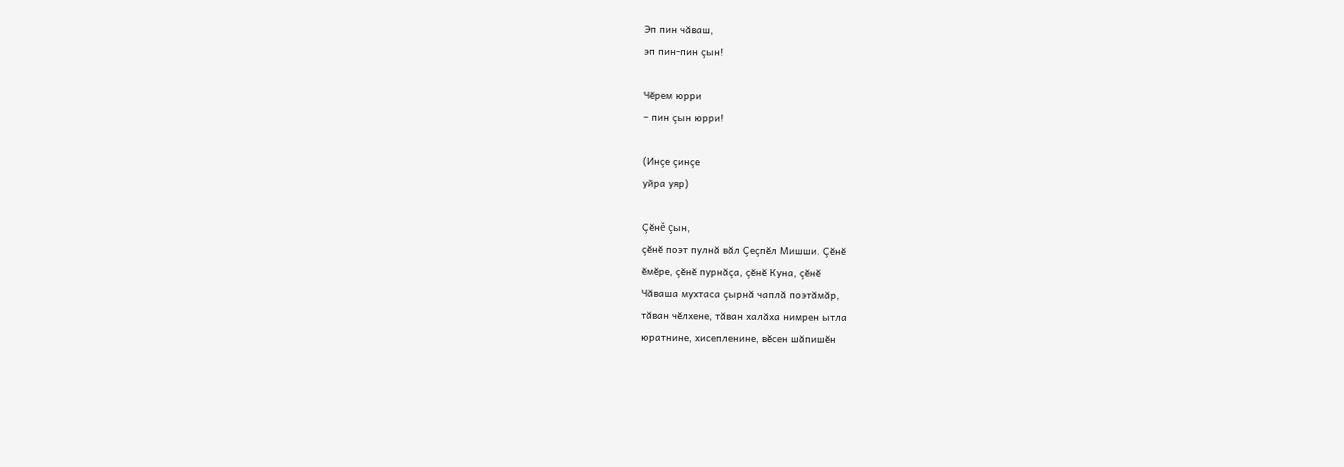Эп пин чăваш,
эп пин-пин çын!

Чĕрем юрри
– пин çын юрри!

(Инçе çинçе
уйра уяр)

Çĕнĕ çын,
çĕнĕ поэт пулнă вăл Çеçпĕл Мишши. Çĕнĕ
ĕмĕре, çĕнĕ пурнăçа, çĕнĕ Куна, çĕнĕ
Чăваша мухтаса çырнă чаплă поэтăмăр,
тăван чĕлхене, тăван халăха нимрен ытла
юратнине, хисепленине, вĕсен шăпишĕн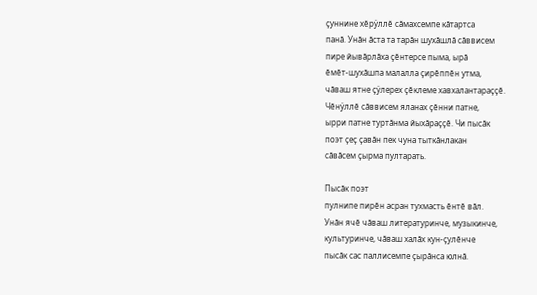çуннине хĕрÿллĕ сăмахсемпе кăтартса
панă. Унăн ăста та тарăн шухăшлă сăввисем
пире йывăрлăха çĕнтерсе пыма, ырă
ĕмĕт-шухăшпа малалла çирĕппĕн утма,
чăваш ятне çÿлерех çĕклеме хавхалантараççĕ.
Чĕнÿллĕ сăввисем яланах çĕнни патне,
ырри патне туртăнма йыхăраççĕ. Чи пысăк
поэт çеç çавăн пек чуна тыткăнлакан
сăвăсем çырма пултарать.

Пысăк поэт
пулнипе пирĕн асран тухмасть ĕнтĕ вăл.
Унăн ячĕ чăваш литературинче, музыкинче,
культуринче, чăваш халăх кун-çулĕнче
пысăк сас паллисемпе çырăнса юлнă.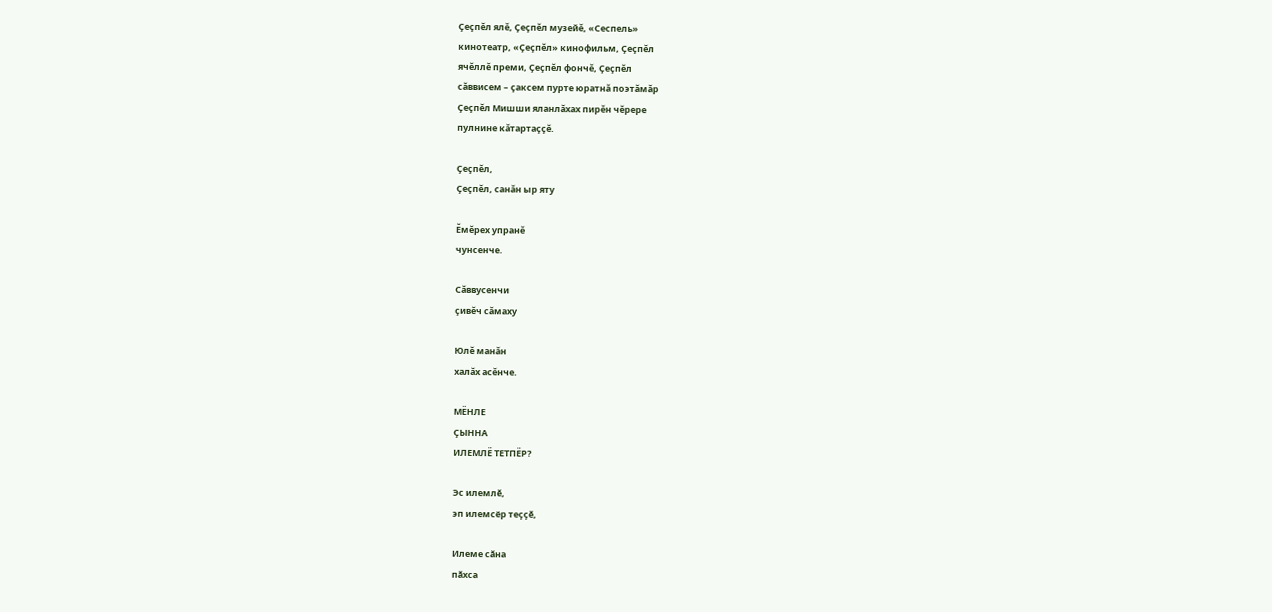Çеçпĕл ялĕ, Çеçпĕл музейĕ, «Сеспель»
кинотеатр, «Çеçпĕл» кинофильм, Çеçпĕл
ячĕллĕ преми, Çеçпĕл фончĕ, Çеçпĕл
сăввисем – çаксем пурте юратнă поэтăмăр
Çеçпĕл Мишши яланлăхах пирĕн чĕрере
пулнине кăтартаççĕ.

Çеçпĕл,
Çеçпĕл, санăн ыр яту

Ĕмĕрех упранĕ
чунсенче.

Căввусенчи
çивĕч сăмаху

Юлĕ манăн
халăх асĕнче.

МЁНЛЕ
ҪЫННА
ИЛЕМЛЁ ТЕТПЁР?

Эс илемлӗ,
эп илемсёр теҫҫӗ,

Илеме сӑна
пӑхса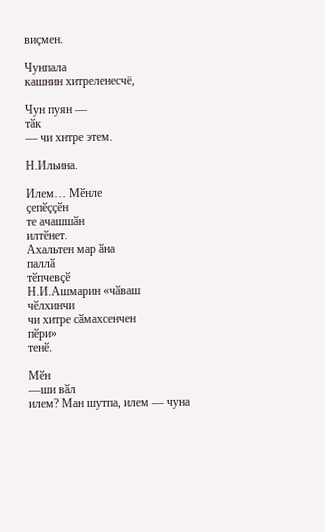виҫмен.

Чунпала
кашнин хитреленесчё,

Чун пуян —
тӑк
— чи хнтре этем.

Н.Ильина.

Илем… Мӗнле
ҫепӗҫҫӗн
те ачашшӑн
илтӗнет.
Ахальтен мар ӑна
паллӑ
тӗпчевҫӗ
Н.И.Ашмарин «чӑваш
чӗлхинчи
чи хитре сӑмахсенчен
пӗри»
тенӗ.

Мӗн
—ши вӑл
илем? Ман шутпа, илем — чуна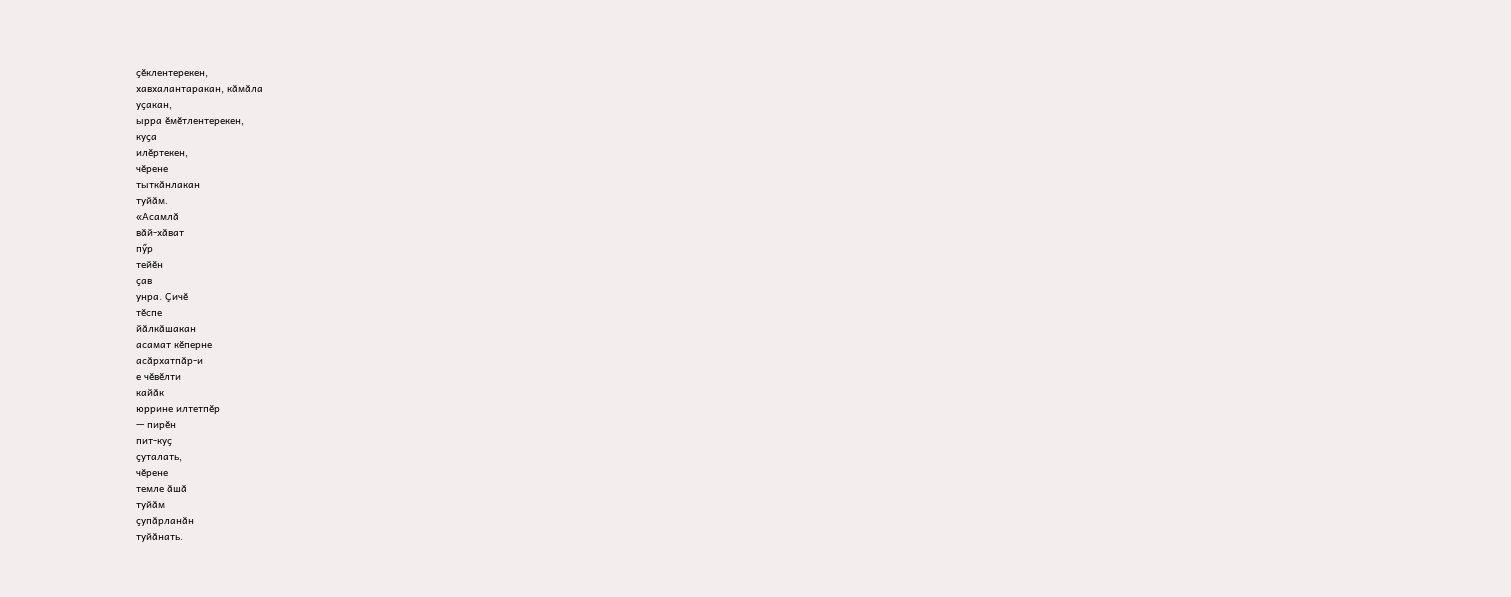ҫӗклентерекен,
хавхалантаракан, кӑмӑла
уҫакан,
ырра ӗмӗтлентерекен,
куҫа
илӗртекен,
чӗрене
тыткӑнлакан
туйӑм.
«Асамлӑ
вӑй-хӑват
пӳр
тейӗн
ҫав
унра. Ҫичӗ
тӗспе
йӑлкӑшакан
асамат кӗперне
асӑрхатпӑр-и
е чӗвӗлти
кайӑк
юррине илтетпӗр
— пирӗн
пит-куҫ
ҫуталать,
чӗрене
темле ӑшӑ
туйӑм
ҫупӑрланӑн
туйӑнать.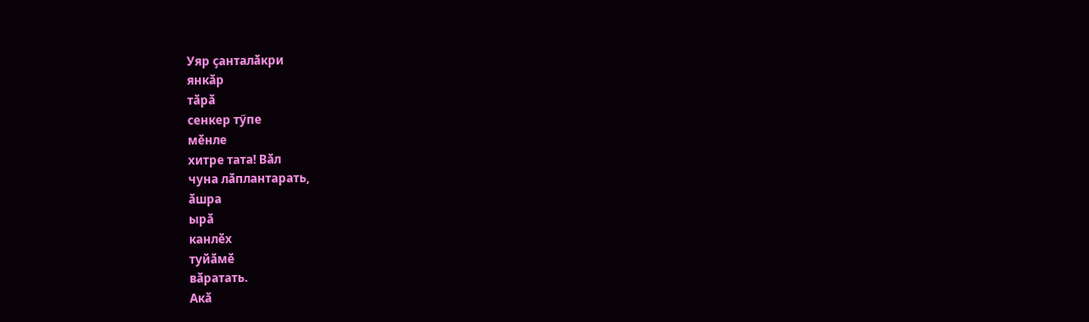Уяр ҫанталӑкри
янкӑр
тӑрӑ
сенкер тӳпе
мӗнле
хитре тата! Вӑл
чуна лӑплантарать,
ӑшра
ырӑ
канлӗх
туйӑмӗ
вӑратать.
Акӑ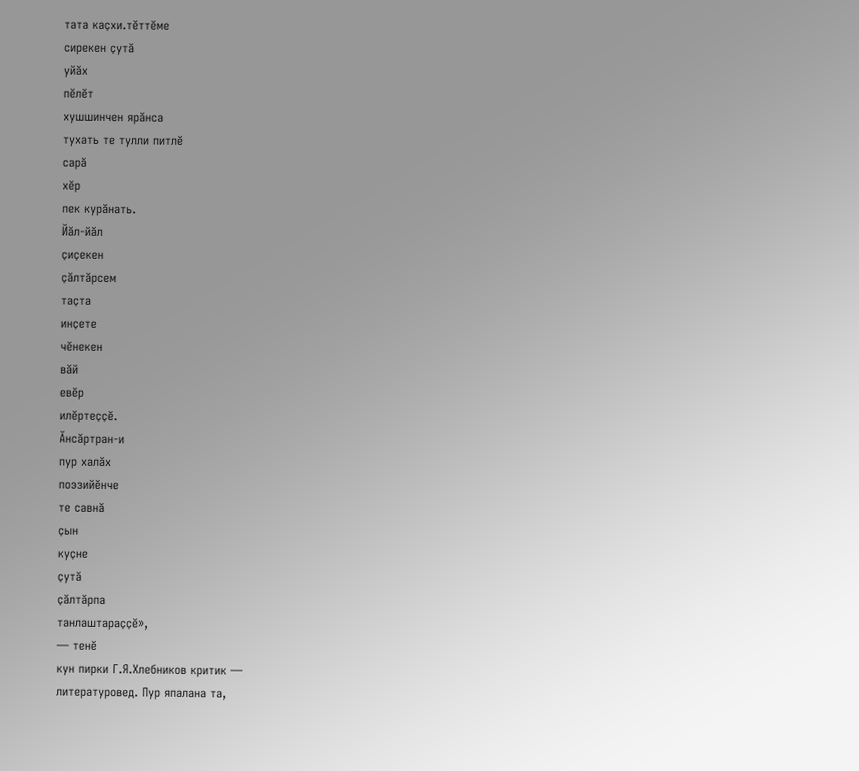тата каҫхи.тӗттӗме
сирекен ҫутӑ
уйӑх
пӗлӗт
хушшинчен ярӑнса
тухать те тулли питлӗ
сарӑ
хӗр
пек курӑнать.
Йӑл-йӑл
ҫиҫекен
ҫӑлтӑрсем
таҫта
инҫете
чӗнекен
вӑй
евӗр
илӗртеҫҫӗ.
Ӑнсӑртран-и
пур халӑх
поэзийӗнче
те савнӑ
ҫын
куҫне
ҫутӑ
ҫӑлтӑрпа
танлаштараҫҫӗ»,
— тенӗ
кун пирки Г.Я.Хлебников критик —
литературовед. Пур япалана та,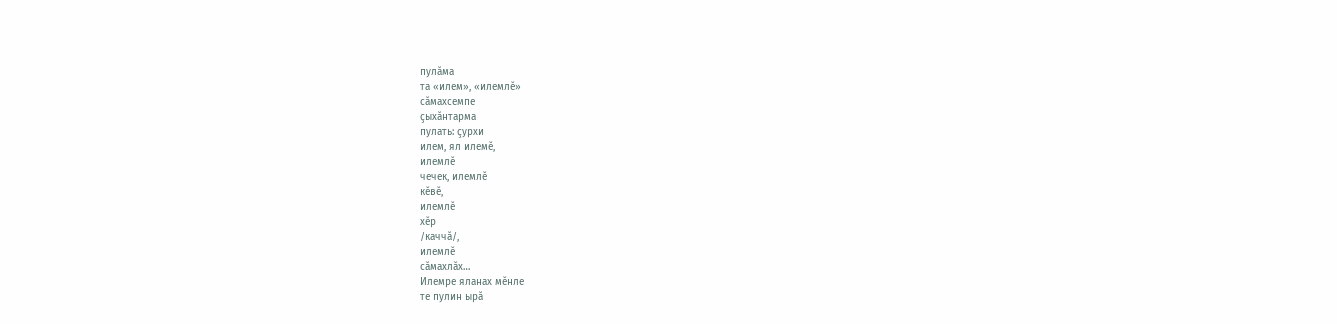пулӑма
та «илем», «илемлӗ»
сӑмахсемпе
ҫыхӑнтарма
пулать: ҫурхи
илем, ял илемӗ,
илемлӗ
чечек, илемлӗ
кӗвӗ,
илемлӗ
хӗр
/каччӑ/,
илемлӗ
сӑмахлӑх…
Илемре яланах мӗнле
те пулин ырӑ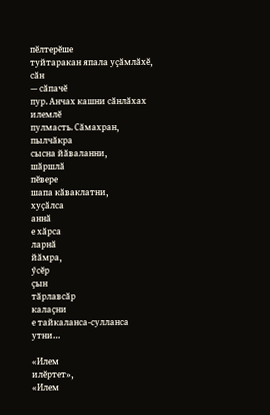пӗлтерӗше
туйтаракан япала уҫӑмлӑхӗ,
сӑн
— сӑпачӗ
пур. Анчах кашни сӑнлӑхах
илемлӗ
пулмасть. Сӑмахран,
пылчӑкра
сысна йӑваланни,
шӑршлӑ
пӗвере
шапа кӑваклатни,
хуҫӑлса
аннӑ
е хӑрса
ларнӑ
йӑмра,
ӳсӗр
ҫын
тӑрлавсӑр
калаҫни
е тайкаланса-сулланса утни…

«Илем
илӗртет»,
«Илем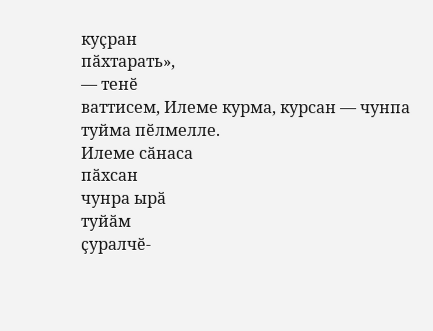куҫран
пӑхтарать»,
— тенӗ
ваттисем, Илеме курма, курсан — чунпа
туйма пӗлмелле.
Илеме сӑнаса
пӑхсан
чунра ырӑ
туйӑм
ҫуралчӗ-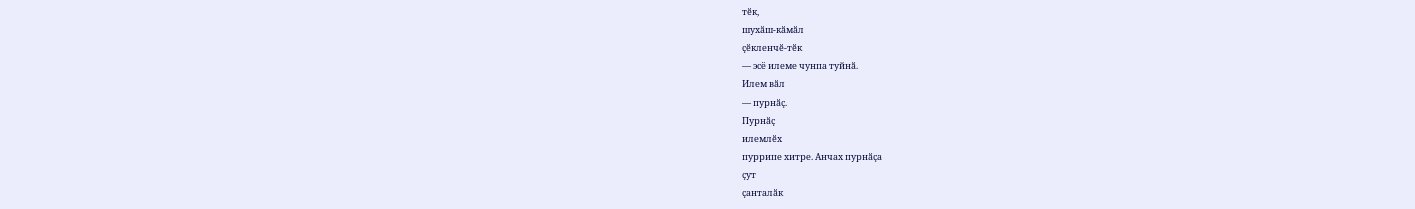тӗк,
шухӑш-кӑмӑл
ҫӗкленчӗ-тӗк
— эсё илеме чунпа туйнӑ.
Илем вӑл
— пурнӑҫ.
Пурнӑҫ
илемлӗх
пуррипе хитре. Анчах пурнӑҫа
ҫут
ҫанталӑк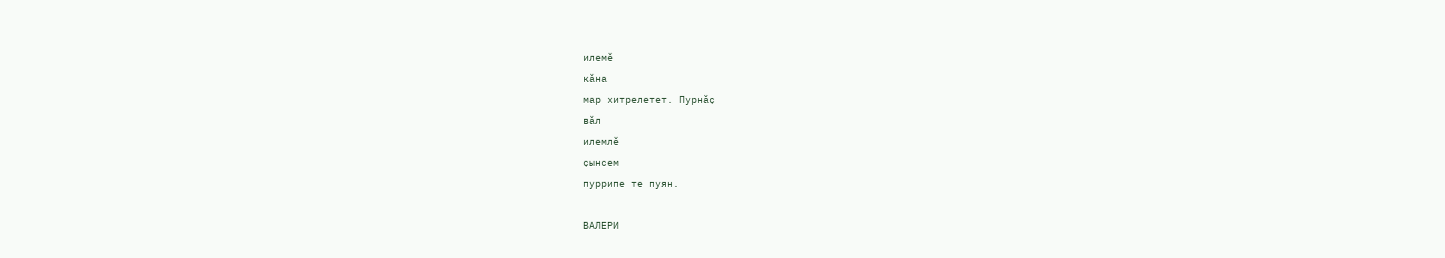илемӗ
кӑна
мар хитрелетет. Пурнӑҫ
вӑл
илемлӗ
ҫынсем
пуррипе те пуян.

ВАЛЕРИ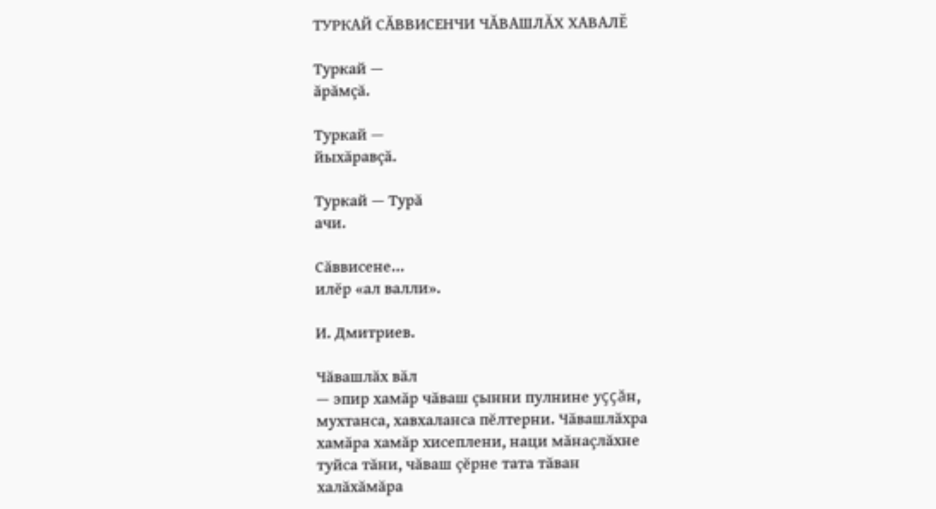ТУРКАЙ СĂВВИСЕНЧИ ЧĂВАШЛĂХ ХАВАЛĔ

Туркай —
ăрăмçă.

Туркай —
йыхăравçă.

Туркай — Турă
ачи.

Сăввисене…
илĕр «ал валли».

И. Дмитриев.

Чăвашлăх вăл
— эпир хамăр чăваш çынни пулнине уççăн,
мухтанса, хавхаланса пĕлтерни. Чăвашлăхра
хамăра хамăр хисеплени, наци мăнаçлăхне
туйса тăни, чăваш çĕрне тата тăван
халăхăмăра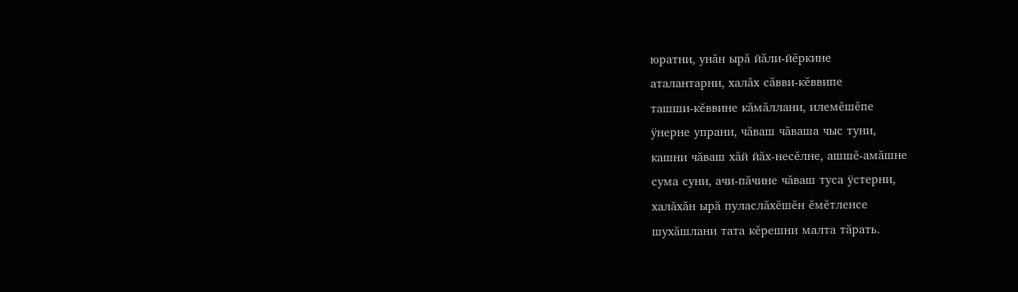юратни, унăн ырă йăли-йĕркине
аталантарни, халăх сăвви-кĕввипе
ташши-кĕввине кăмăллани, илемĕшĕпе
ÿнерне упрани, чăваш чăваша чыс туни,
кашни чăваш хăй йăх-несĕлне, ашшĕ-амăшне
сума суни, ачи-пăчине чăваш туса ÿстерни,
халăхăн ырă пуласлăхĕшĕн ĕмĕтленсе
шухăшлани тата кĕрешни малта тăрать.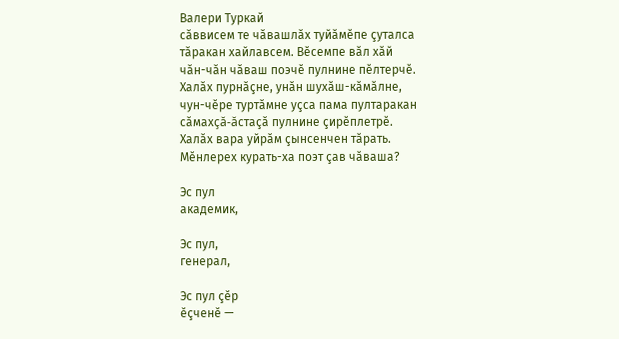Валери Туркай
сăввисем те чăвашлăх туйăмĕпе çуталса
тăракан хайлавсем. Вĕсемпе вăл хăй
чăн-чăн чăваш поэчĕ пулнине пĕлтерчĕ.
Халăх пурнăçне, унăн шухăш-кăмăлне,
чун-чĕре туртăмне уçса пама пултаракан
сăмахçă-ăстаçă пулнине çирĕплетрĕ.
Халăх вара уйрăм çынсенчен тăрать.
Мĕнлерех курать-ха поэт çав чăваша?

Эс пул
академик,

Эс пул,
генерал,

Эс пул çĕр
ĕçченĕ —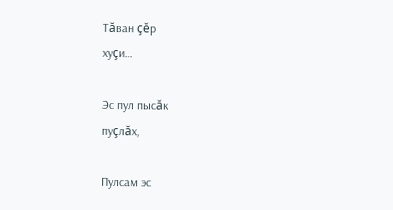Тăван çĕр
хуçи…

Эс пул пысăк
пуçлăх,

Пулсам эс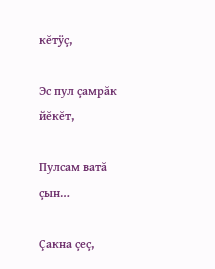кĕтÿç,

Эс пул çамрăк
йĕкĕт,

Пулсам ватă
çын…

Çакна çеç,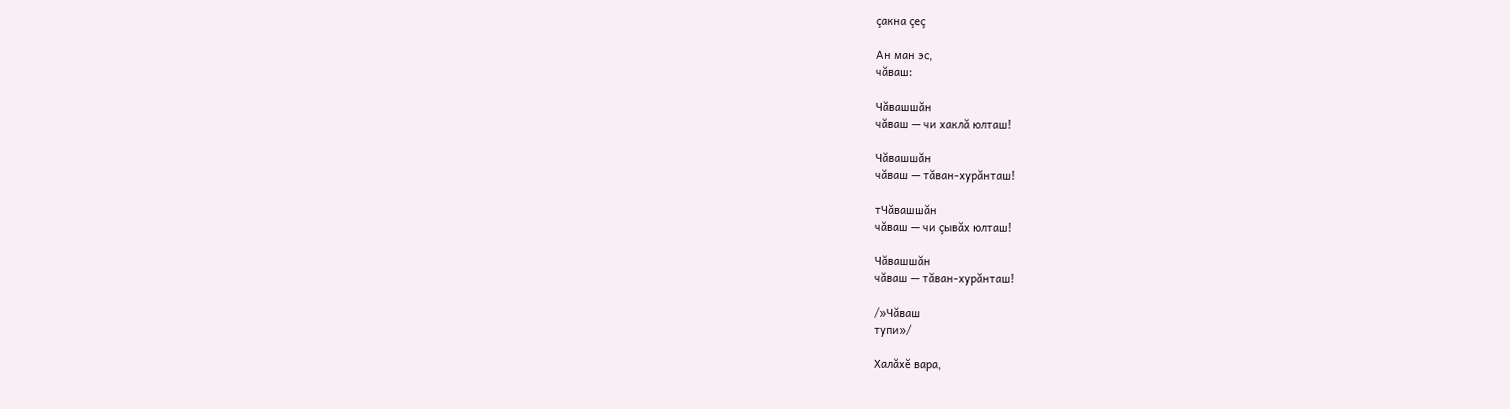çакна çеç

Ан ман эс,
чăваш:

Чăвашшăн
чăваш — чи хаклă юлташ!

Чăвашшăн
чăваш — тăван-хурăнташ!

тЧăвашшăн
чăваш — чи çывăх юлташ!

Чăвашшăн
чăваш — тăван-хурăнташ!

/»Чăваш
тупи»/

Халăхĕ вара,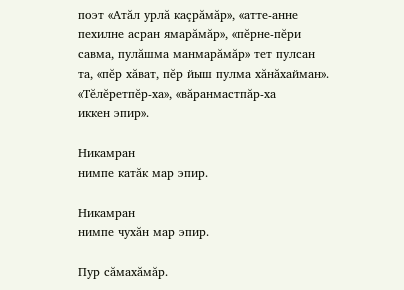поэт «Атăл урлă каçрăмăр», «атте-анне
пехилне асран ямарăмăр», «пĕрне-пĕри
савма, пулăшма манмарăмăр» тет пулсан
та, «пĕр хăват, пĕр йыш пулма хăнăхайман».
«Тĕлĕретпĕр-ха», «вăранмастпăр-ха
иккен эпир».

Никамран
нимпе катăк мар эпир.

Никамран
нимпе чухăн мар эпир.

Пур сăмахăмăр.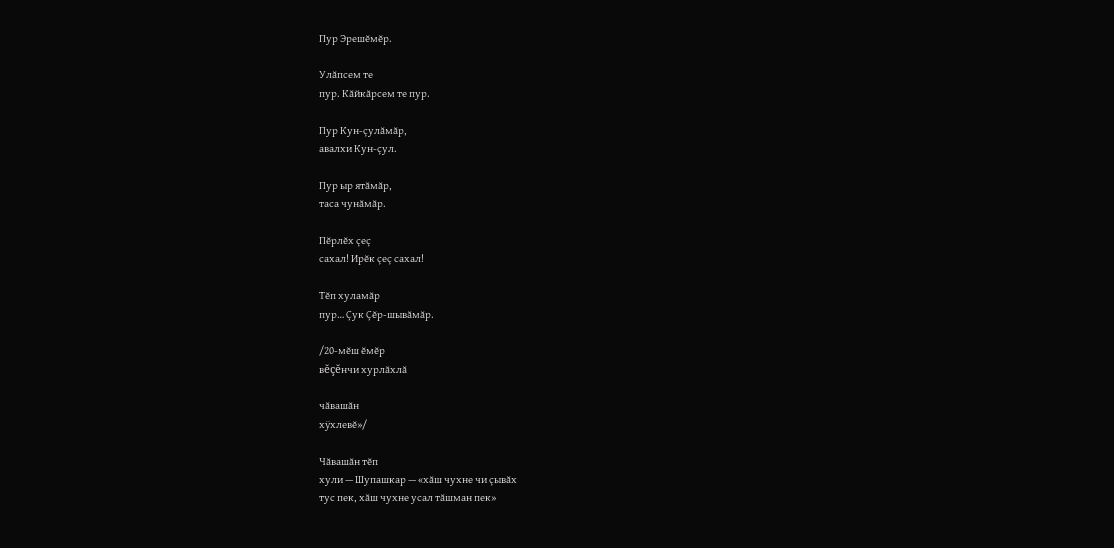Пур Эрешĕмĕр.

Улăпсем те
пур. Кăйкăрсем те пур.

Пур Кун-çулăмăр,
авалхи Кун-çул.

Пур ыр ятăмăр,
таса чунăмăр.

Пĕрлĕх çеç
сахал! Ирĕк çеç сахал!

Тĕп хуламăр
пур… Çук Çĕр-шывăмăр.

/20-мĕш ĕмĕр
вĕçĕнчи хурлăхлă

чăвашăн
хÿхлевĕ»/

Чăвашăн тĕп
хули — Шупашкар — «хăш чухне чи çывăх
тус пек, хăш чухне усал тăшман пек»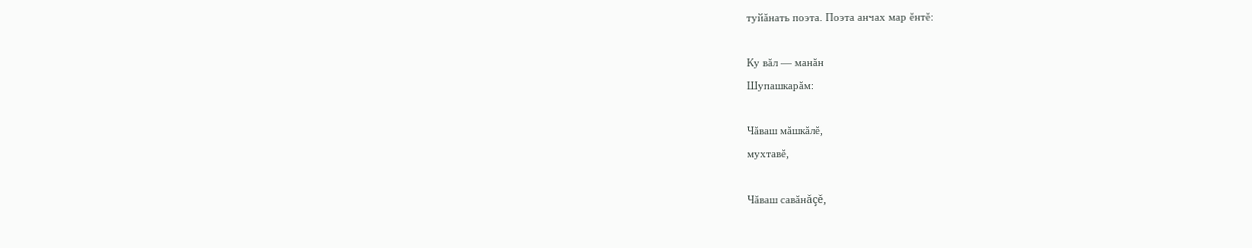туйăнать поэта. Поэта анчах мар ĕнтĕ:

Ку вăл — манăн
Шупашкарăм:

Чăваш мăшкăлĕ,
мухтавĕ,

Чăваш савăнăçĕ,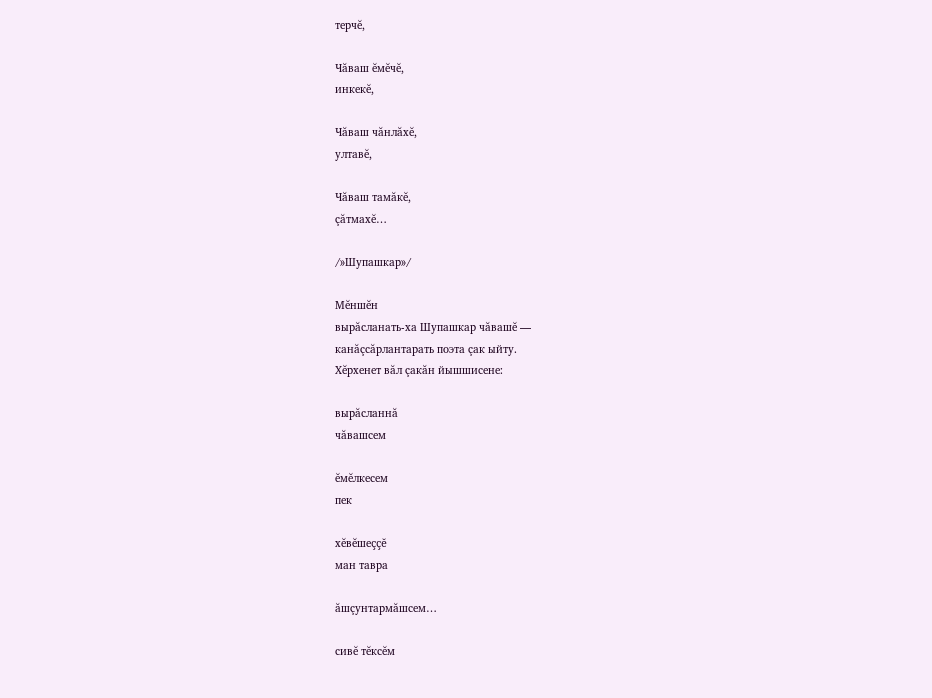терчĕ,

Чăваш ĕмĕчĕ,
инкекĕ,

Чăваш чăнлăхĕ,
ултавĕ,

Чăваш тамăкĕ,
çăтмахĕ…

/»Шупашкар»/

Мĕншĕн
вырăсланать-ха Шупашкар чăвашĕ —
канăçсăрлантарать поэта çак ыйту.
Хĕрхенет вăл çакăн йышшисене:

вырăсланнă
чăвашсем

ĕмĕлкесем
пек

хĕвĕшеççĕ
ман тавра

ăшçунтармăшсем…

сивĕ тĕксĕм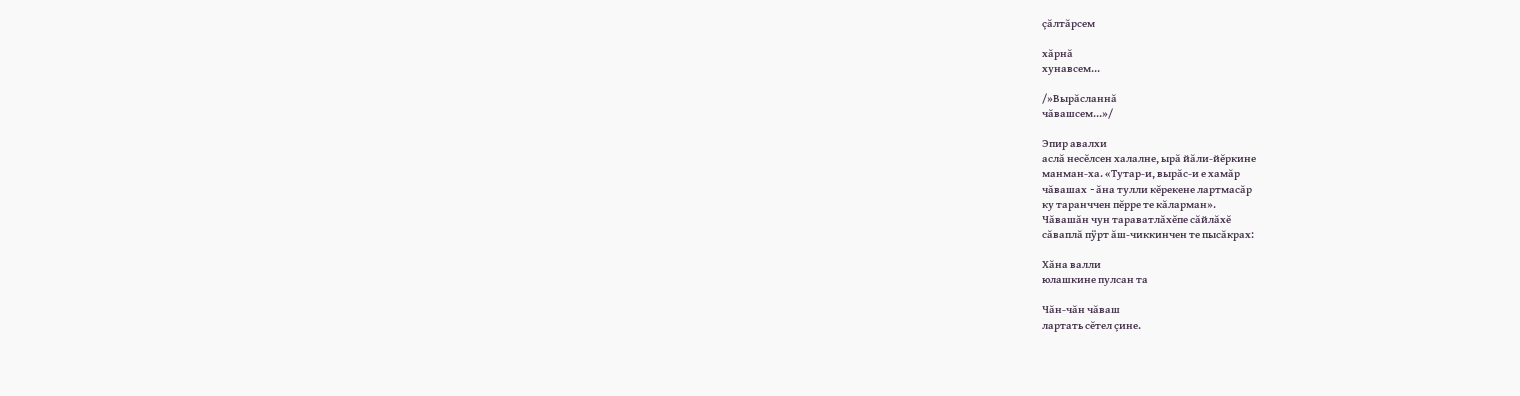çăлтăрсем

хăрнă
хунавсем…

/»Вырăсланнă
чăвашсем…»/

Эпир авалхи
аслă несĕлсен халалне, ырă йăли-йĕркине
манман-ха. «Тутар-и, вырăс-и е хамăр
чăвашах -ăна тулли кĕрекене лартмасăр
ку таранччен пĕрре те кăларман».
Чăвашăн чун тараватлăхĕпе сăйлăхĕ
сăваплă пÿрт ăш-чиккинчен те пысăкрах:

Хăна валли
юлашкине пулсан та

Чăн-чăн чăваш
лартать сĕтел çине.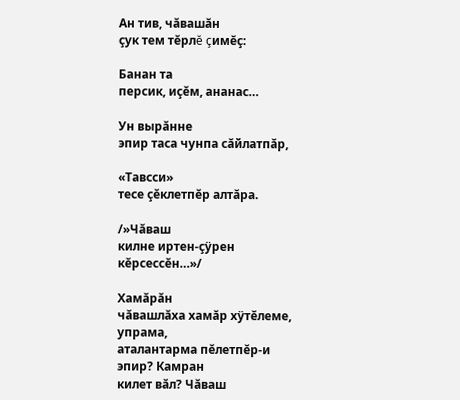Ан тив, чăвашăн
çук тем тĕрлĕ çимĕç:

Банан та
персик, иçĕм, ананас…

Ун вырăнне
эпир таса чунпа сăйлатпăр,

«Тавсси»
тесе çĕклетпĕр алтăра.

/»Чăваш
килне иртен-çÿрен кĕрсессĕн…»/

Хамăрăн
чăвашлăха хамăр хÿтĕлеме, упрама,
аталантарма пĕлетпĕр-и эпир? Камран
килет вăл? Чăваш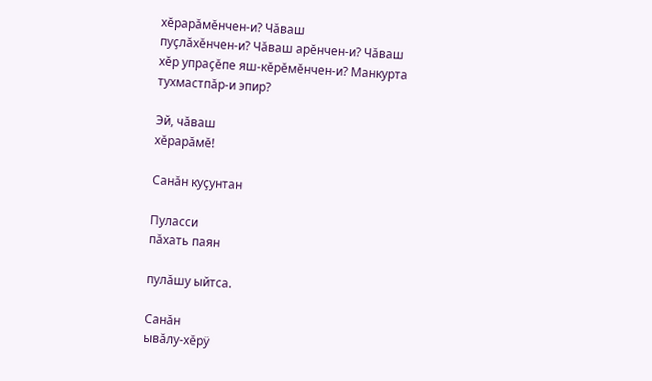хĕрарăмĕнчен-и? Чăваш
пуçлăхĕнчен-и? Чăваш арĕнчен-и? Чăваш
хĕр упраçĕпе яш-кĕрĕмĕнчен-и? Манкурта
тухмастпăр-и эпир?

Эй, чăваш
хĕрарăмĕ!

Санăн куçунтан

Пуласси
пăхать паян

пулăшу ыйтса.

Санăн
ывăлу-хĕрÿ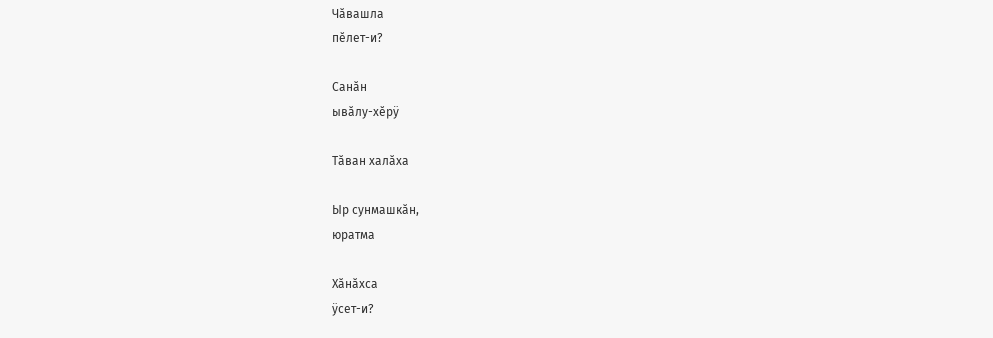Чăвашла
пĕлет-и?

Санăн
ывăлу-хĕрÿ

Тăван халăха

Ыр сунмашкăн,
юратма

Хăнăхса
ÿсет-и?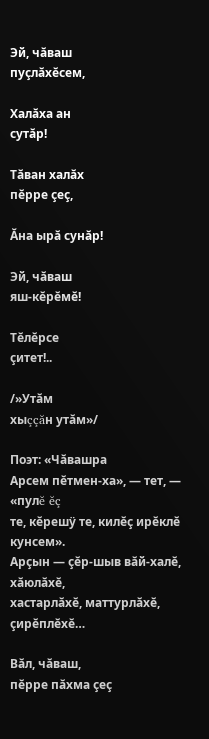Эй, чăваш
пуçлăхĕсем,

Халăха ан
сутăр!

Тăван халăх
пĕрре çеç,

Ăна ырă сунăр!

Эй, чăваш
яш-кĕрĕмĕ!

Тĕлĕрсе
çитет!..

/»Утăм
хыççăн утăм»/

Поэт: «Чăвашра
Арсем пĕтмен-ха», — тет, — «пулĕ ĕç
те, кĕрешÿ те, килĕç ирĕклĕ кунсем».
Арçын — çĕр-шыв вăй-халĕ, хăюлăхĕ,
хастарлăхĕ, маттурлăхĕ, çирĕплĕхĕ…

Вăл, чăваш,
пĕрре пăхма çеç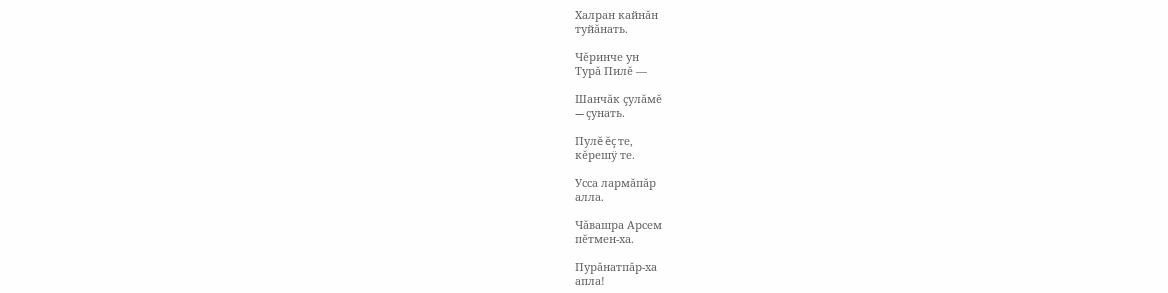Халран кайнăн
туйăнать.

Чĕринче ун
Турă Пилĕ —

Шанчăк çулăмĕ
— çунать.

Пулĕ ĕç те,
кĕрешÿ те.

Усса лармăпăр
алла.

Чăвашра Арсем
пĕтмен-ха.

Пурăнатпăр-ха
апла!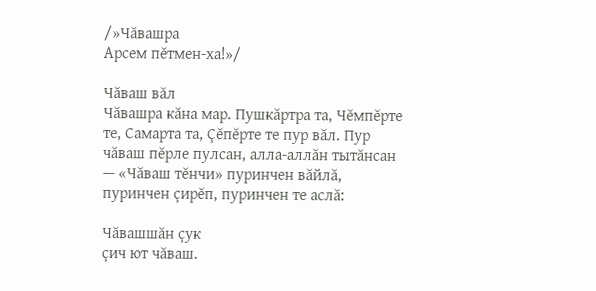/»Чăвашра
Арсем пĕтмен-ха!»/

Чăваш вăл
Чăвашра кăна мар. Пушкăртра та, Чĕмпĕрте
те, Самарта та, Çĕпĕрте те пур вăл. Пур
чăваш пĕрле пулсан, алла-аллăн тытăнсан
— «Чăваш тĕнчи» пуринчен вăйлă,
пуринчен çирĕп, пуринчен те аслă:

Чăвашшăн çук
çич ют чăваш.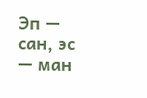Эп — сан, эс
— ман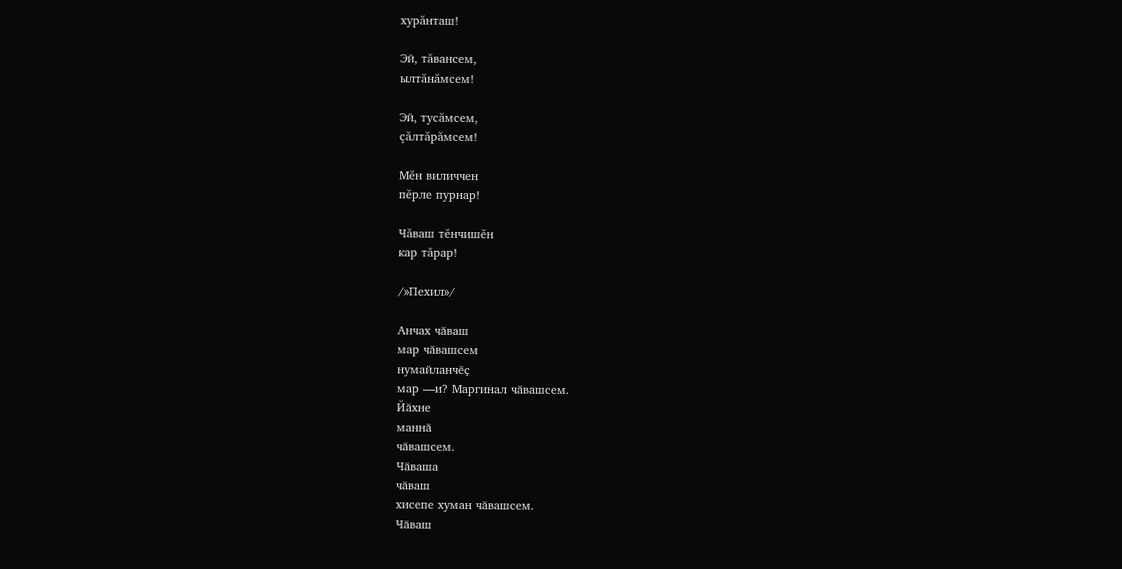хурăнташ!

Эй, тăвансем,
ылтăнăмсем!

Эй, тусăмсем,
çăлтăрăмсем!

Мĕн виличчен
пĕрле пурнар!

Чăваш тĕнчишĕн
кар тăрар!

/»Пехил»/

Анчах чӑваш
мар чӑвашсем
нумайланчӗҫ
мар —и? Маргинал чӑвашсем.
Йӑхне
маннӑ
чӑвашсем.
Чӑваша
чӑваш
хисепе хуман чӑвашсем.
Чӑваш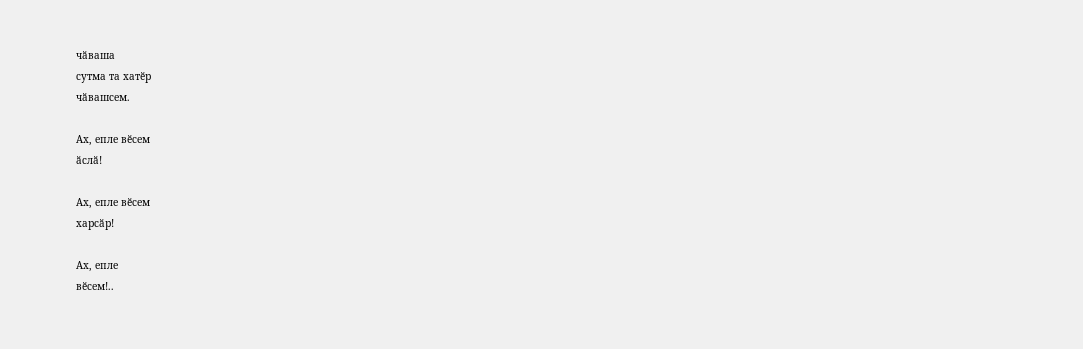чӑваша
сутма та хатӗр
чӑвашсем.

Ах, епле вӗсем
ӑслӑ!

Ах, епле вӗсем
харсӑр!

Ах, епле
вӗсем!..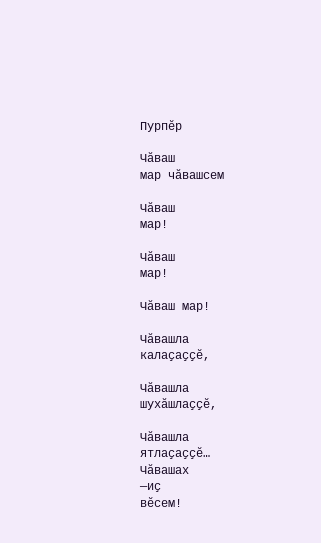Пурпӗр

Чӑваш
мар чӑвашсем

Чӑваш
мар!

Чӑваш
мар!

Чăваш мар!

Чӑвашла
калаҫаҫҫӗ,

Чӑвашла
шухӑшлаҫҫӗ,

Чӑвашла
ятлаҫаҫҫӗ…
Чӑвашах
—иҫ
вӗсем!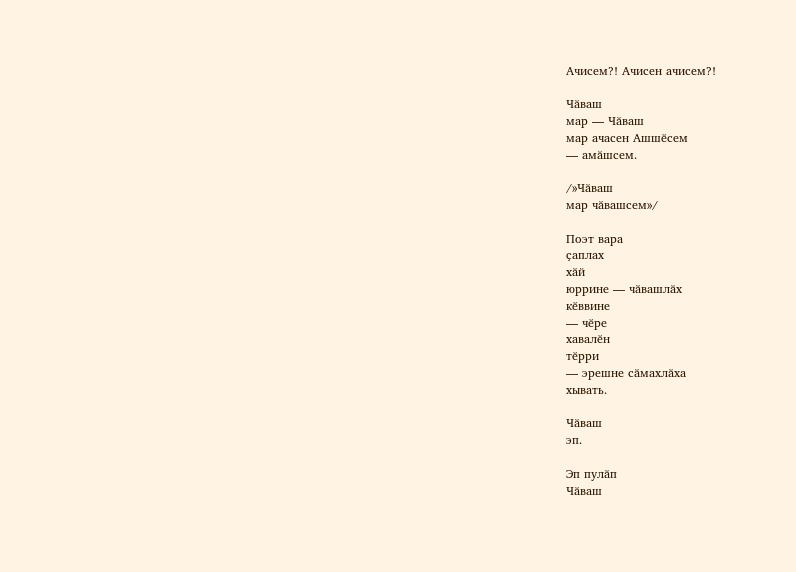Ачисем?! Ачисен ачисем?!

Чӑваш
мар — Чӑваш
мар ачасен Ашшӗсем
— амӑшсем.

/»Чӑваш
мар чӑвашсем»/

Поэт вара
ҫаплах
хӑй
юррине — чӑвашлӑх
кӗввине
— чӗре
хавалӗн
тӗрри
— эрешне сӑмахлӑха
хывать.

Чӑваш
эп.

Эп пулӑп
Чӑваш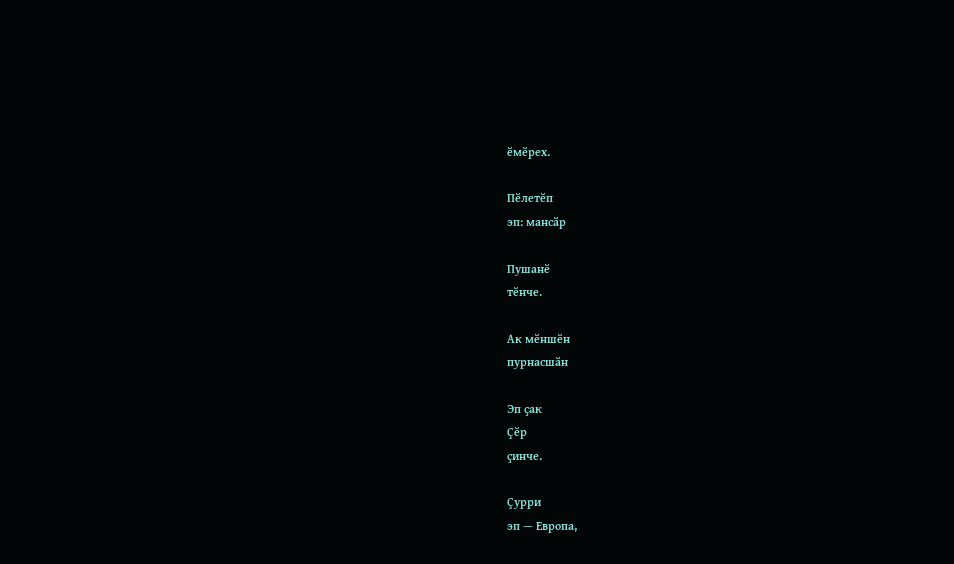ӗмӗрех.

Пӗлетӗп
эп: мансӑр

Пушанӗ
тӗнче.

Ак мӗншӗн
пурнасшӑн

Эп ҫак
Ҫӗр
ҫинче.

Ҫурри
эп — Европа,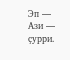Эп — Ази —
ҫурри.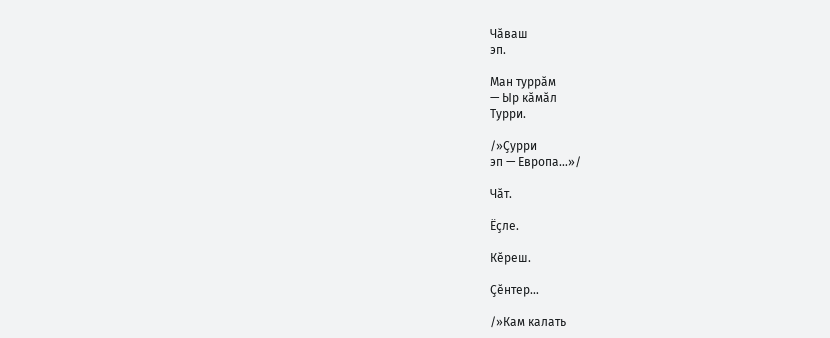Чӑваш
эп.

Ман туррӑм
— Ыр кӑмӑл
Турри.

/»Ҫурри
эп — Европа…»/

Чӑт.

Ёҫле.

Кӗреш.

Ҫӗнтер…

/»Кам калать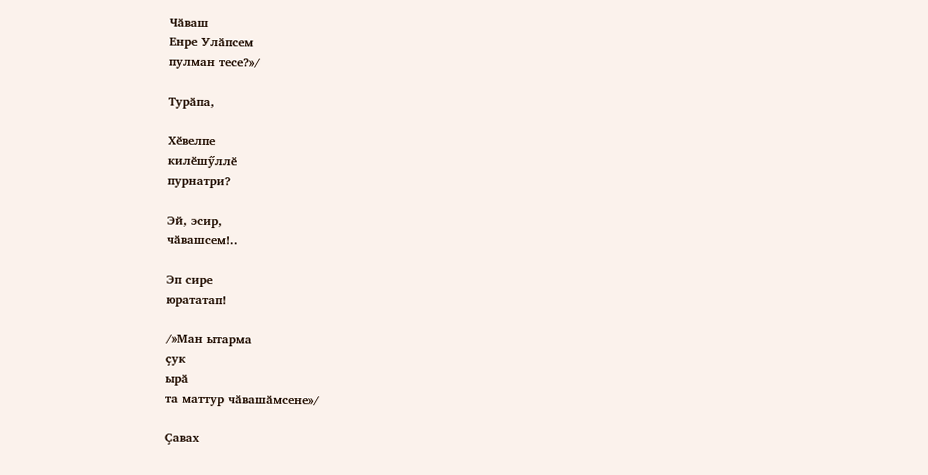Чӑваш
Енре Улӑпсем
пулман тесе?»/

Турӑпа,

Хӗвелпе
килӗшӳллӗ
пурнатри?

Эй, эсир,
чӑвашсем!..

Эп сире
юрататап!

/»Ман ытарма
ҫук
ырӑ
та маттур чӑвашӑмсене»/

Ҫавах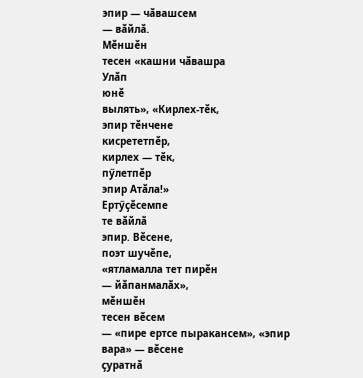эпир — чӑвашсем
— вӑйлӑ.
Мӗншӗн
тесен «кашни чӑвашра
Улӑп
юнӗ
вылять», «Кирлех-тӗк,
эпир тӗнчене
кисрететпӗр,
кирлех — тӗк,
пӳлетпӗр
эпир Атӑла!»
Ертӳҫӗсемпе
те вӑйлӑ
эпир. Вӗсене,
поэт шучӗпе,
«ятламалла тет пирӗн
— йӑпанмалӑх»,
мӗншӗн
тесен вӗсем
— «пире ертсе пыракансем», «эпир
вара» — вӗсене
ҫуратнӑ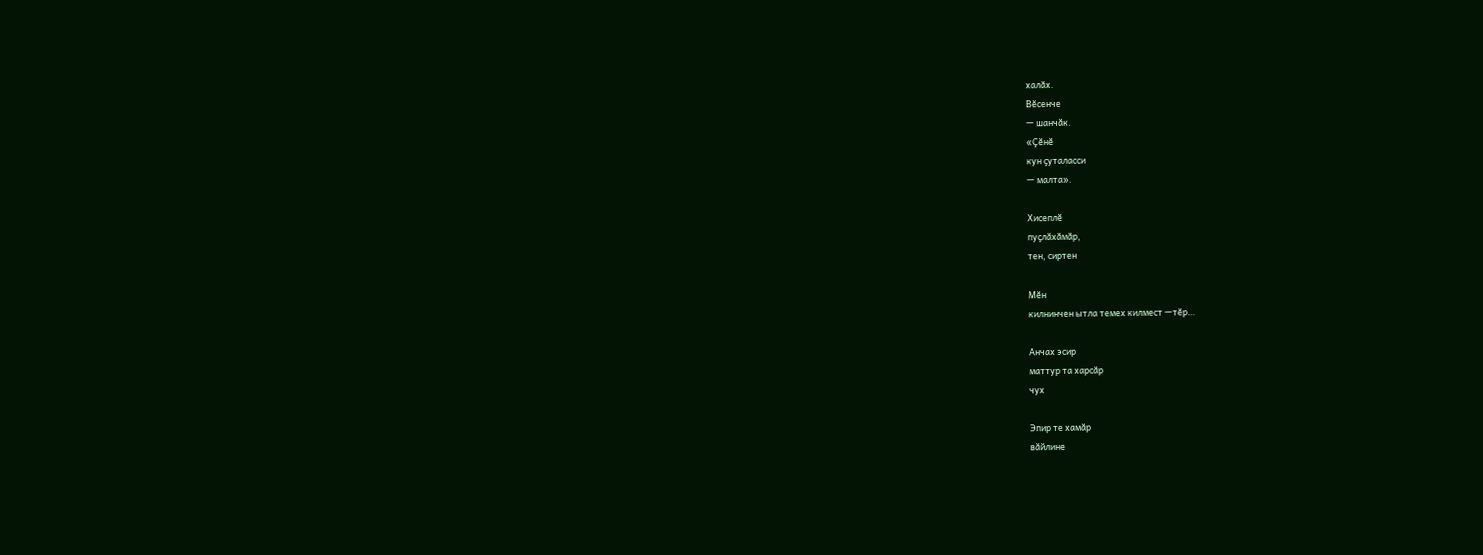халӑх.
Вӗсенче
— шанчӑк.
«Ҫӗнӗ
кун ҫуталасси
— малта».

Хисеплӗ
пуҫлӑхӑмӑр,
тен, сиртен

Мӗн
килнинчен ытла темех килмест —тӗр…

Анчах эсир
маттур та харсӑр
чух

Эпир те хамӑр
вӑйлине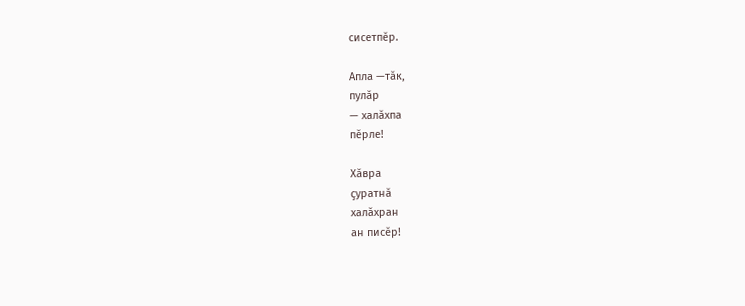сисетпӗр.

Апла —тӑк,
пулӑр
— халӑхпа
пӗрле!

Хӑвра
ҫуратнӑ
халӑхран
ан писӗр!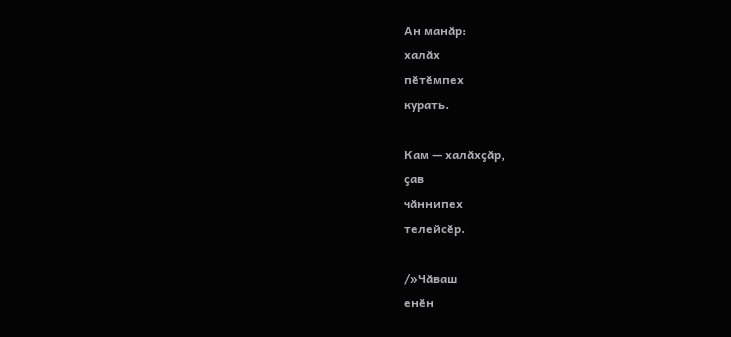Ан манӑр:
халӑх
пӗтӗмпех
курать.

Кам — халӑхҫӑр,
ҫав
чӑннипех
телейсӗр.

/»Чӑваш
енӗн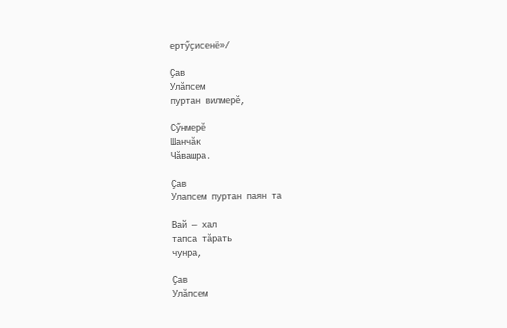ертӳҫисенё»/

Ҫав
Улӑпсем
пуртан вилмерӗ,

Сӳнмерӗ
Шанчӑк
Чӑвашра.

Ҫав
Улапсем пуртан паян та

Вай — хал
тапса тӑрать
чунра,

Ҫав
Улӑпсем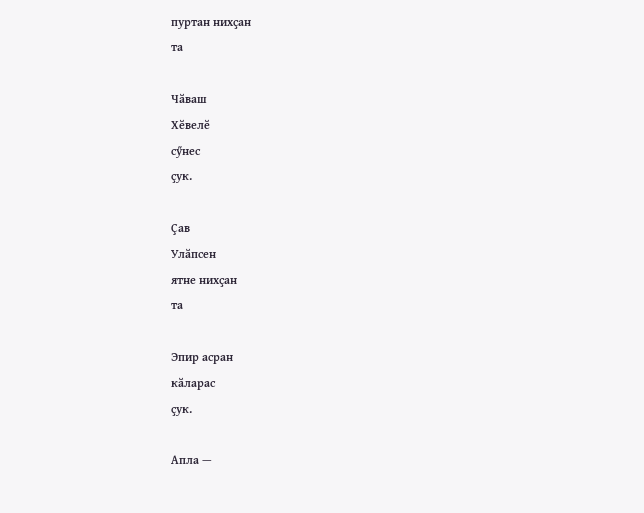пуртан нихҫан
та

Чӑваш
Хӗвелӗ
сӳнес
ҫук.

Ҫав
Улӑпсен
ятне нихҫан
та

Эпир асран
кӑларас
ҫук.

Апла —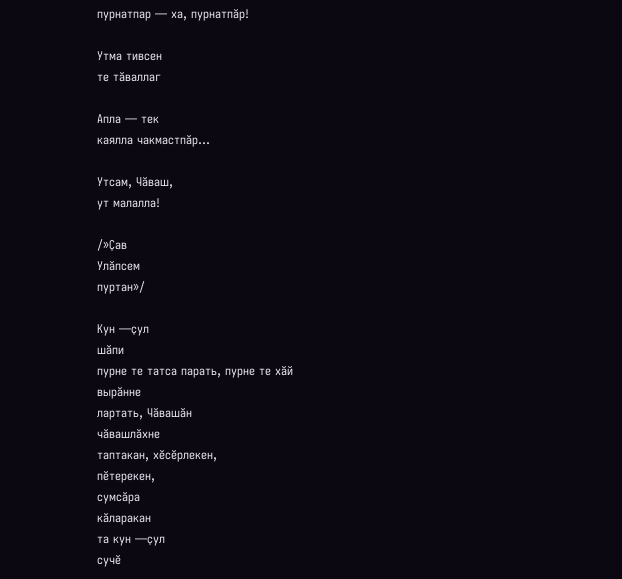пурнатпар — ха, пурнатпӑр!

Утма тивсен
те тӑваллаг

Апла — тек
каялла чакмастпӑр…

Утсам, Чӑваш,
ут малалла!

/»Ҫав
Улӑпсем
пуртан»/

Кун —ҫул
шӑпи
пурне те татса парать, пурне те хӑй
вырӑнне
лартать, Чӑвашӑн
чӑвашлӑхне
таптакан, хӗсӗрлекен,
пӗтерекен,
сумсӑра
кӑларакан
та кун —ҫул
сучӗ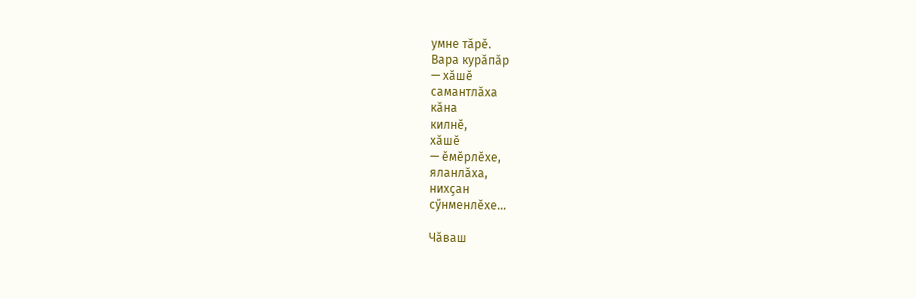умне тӑрӗ.
Вара курӑпӑр
— хӑшӗ
самантлӑха
кӑна
килнӗ,
хӑшӗ
— ӗмӗрлӗхе,
яланлӑха,
нихҫан
сӳнменлӗхе…

Чӑваш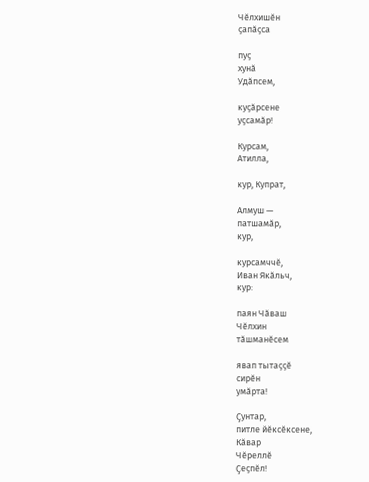Чӗлхишӗн
ҫапӑҫса

пуҫ
хунӑ
Удӑпсем,

куҫӑрсене
уҫсамӑр!

Курсам,
Атилла,

кур, Купрат,

Алмуш —
патшамӑр,
кур,

курсамччӗ,
Иван Якӑльч,
кур:

паян Чӑваш
Чӗлхин
тӑшманӗсем

явап тытаҫҫӗ
сирӗн
умӑрта!

Ҫунтар,
питле йӗксӗксене,
Кӑвар
Чӗреллӗ
Ҫеҫпӗл!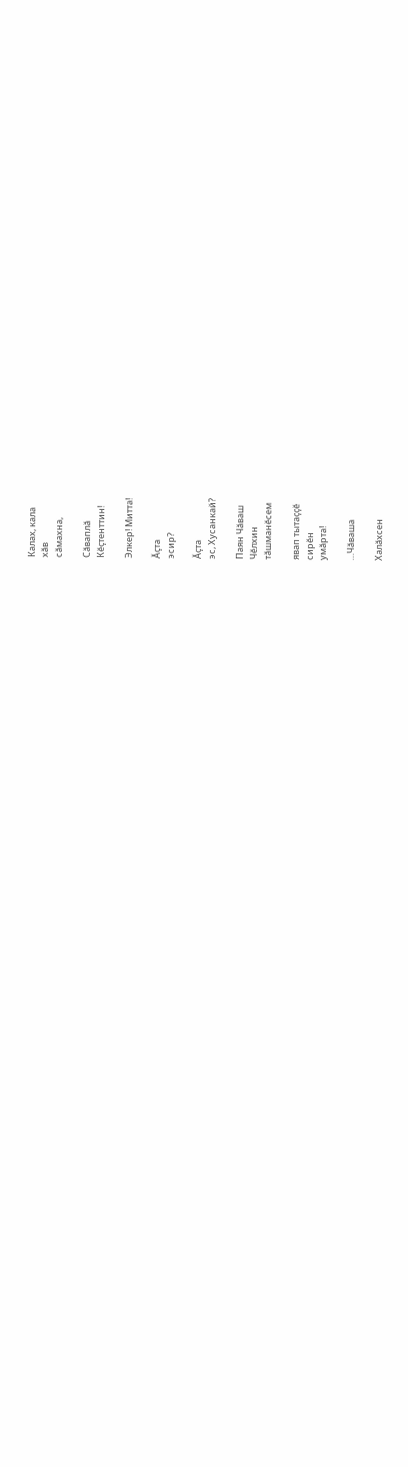Калах, кала
хӑв
сӑмахна,

Сӑваплӑ
Кӗҫтенттин!

Элкер! Митта!

Ӑҫта
эсир?

Ӑҫта
эс, Хусанкай?

Паян Чӑваш
Чӗлхин
тӑшманӗсем

явап тытаҫҫӗ
сирӗн
умӑрта!

…Чӑваша

Халӑхсен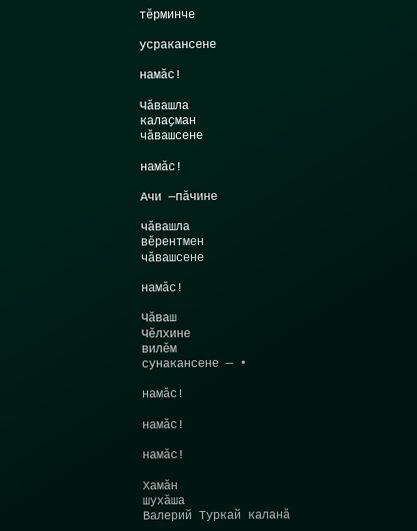тӗрминче

усракансене

намӑс!

Чӑвашла
калаҫман
чӑвашсене

намӑс!

Ачи —пӑчине

чӑвашла
вӗрентмен
чӑвашсене

намӑс!

Чӑваш
Чӗлхине
вилӗм
сунакансене — •

намӑс!

намӑс!

намӑс!

Хамӑн
шухӑша
Валерий Туркай каланӑ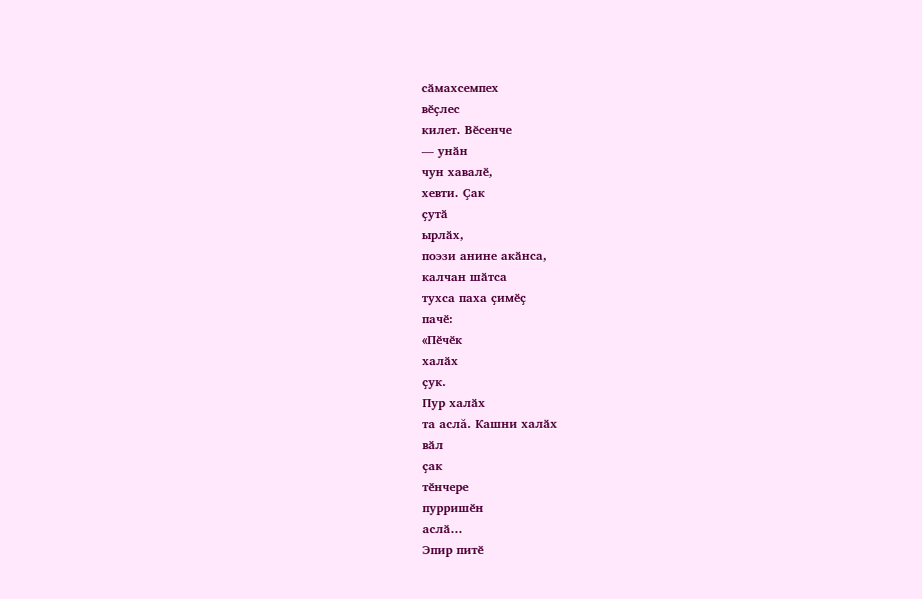сӑмахсемпех
вӗҫлес
килет. Вӗсенче
— унӑн
чун хавалӗ,
хевти. Ҫак
ҫутӑ
ырлӑх,
поэзи анине акӑнса,
калчан шӑтса
тухса паха ҫимӗҫ
пачӗ:
«Пӗчӗк
халӑх
ҫук.
Пур халӑх
та аслă. Кашни халӑх
вӑл
ҫак
тӗнчере
пурришӗн
аслӑ…
Эпир питӗ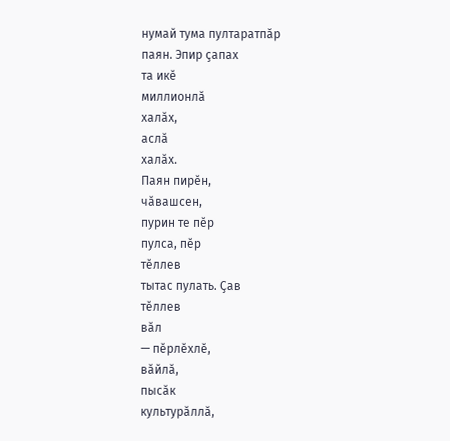нумай тума пултаратпӑр
паян. Эпир ҫапах
та икӗ
миллионлӑ
халӑх,
аслӑ
халӑх.
Паян пирӗн,
чӑвашсен,
пурин те пӗр
пулса, пӗр
тӗллев
тытас пулать. Ҫав
тӗллев
вӑл
— пӗрлӗхлӗ,
вӑйлӑ,
пысӑк
культурӑллӑ,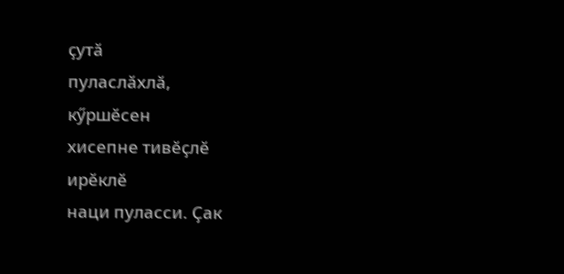ҫутӑ
пуласлӑхлӑ,
кӳршӗсен
хисепне тивӗҫлӗ
ирӗклӗ
наци пуласси. Ҫак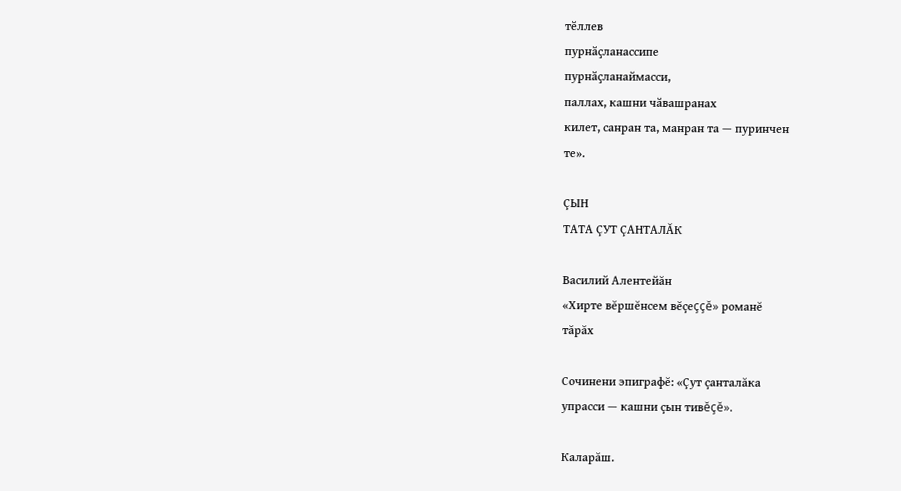тӗллев
пурнӑҫланассипе
пурнӑҫланаймасси,
паллах, кашни чӑвашранах
килет, санран та, манран та — пуринчен
те».

ÇЫН
ТАТА ÇУТ ÇАНТАЛĂК

Василий Алентейăн
«Хирте вĕршĕнсем вĕçеççĕ» романĕ
тăрăх

Сочинени эпиграфĕ: «Çут çанталăка
упрасси — кашни çын тивĕçĕ».

Каларăш.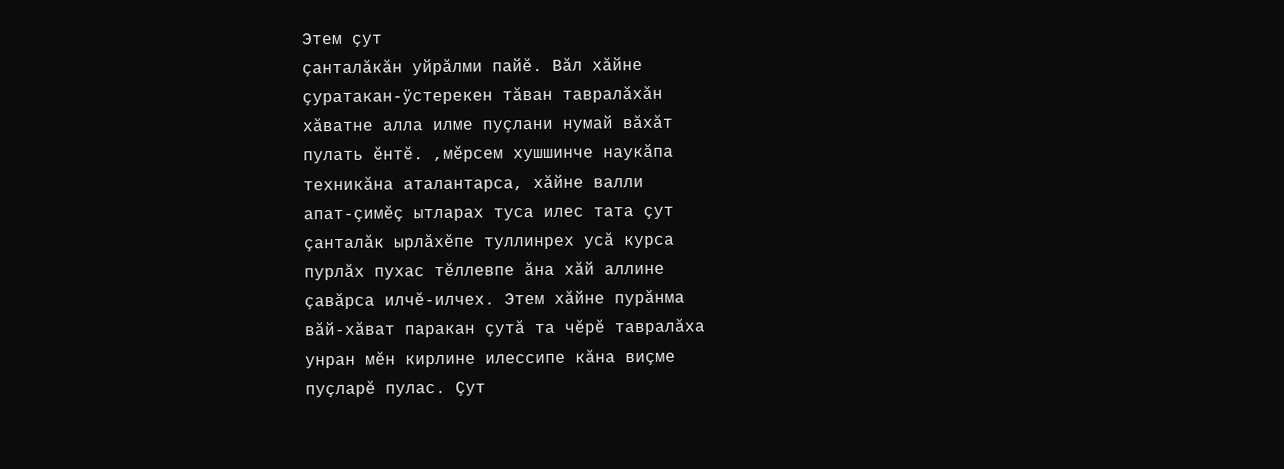Этем çут
çанталăкăн уйрăлми пайĕ. Вăл хăйне
çуратакан-ÿстерекен тăван тавралăхăн
хăватне алла илме пуçлани нумай вăхăт
пулать ĕнтĕ. ,мĕрсем хушшинче наукăпа
техникăна аталантарса, хăйне валли
апат-çимĕç ытларах туса илес тата çут
çанталăк ырлăхĕпе туллинрех усă курса
пурлăх пухас тĕллевпе ăна хăй аллине
çавăрса илчĕ-илчех. Этем хăйне пурăнма
вăй-хăват паракан çутă та чĕрĕ тавралăха
унран мĕн кирлине илессипе кăна виçме
пуçларĕ пулас. Çут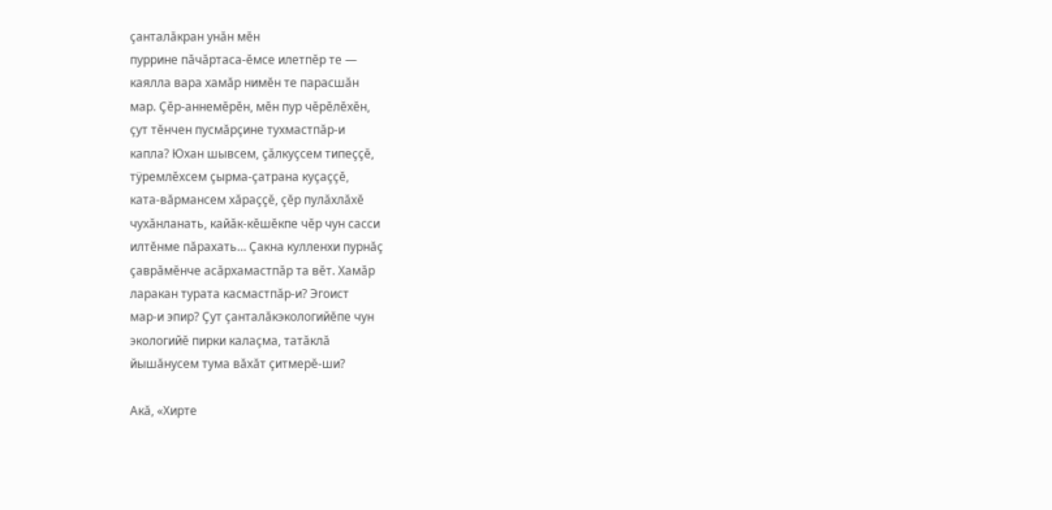çанталăкран унăн мĕн
пуррине пăчăртаса-ĕмсе илетпĕр те —
каялла вара хамăр нимĕн те парасшăн
мар. Çĕр-аннемĕрĕн, мĕн пур чĕрĕлĕхĕн,
çут тĕнчен пусмăрçине тухмастпăр-и
капла? Юхан шывсем, çăлкуçсем типеççĕ,
тÿремлĕхсем çырма-çатрана куçаççĕ,
ката-вăрмансем хăраççĕ, çĕр пулăхлăхĕ
чухăнланать, кайăк-кĕшĕкпе чĕр чун сасси
илтĕнме пăрахать… Çакна кулленхи пурнăç
çаврăмĕнче асăрхамастпăр та вĕт. Хамăр
ларакан турата касмастпăр-и? Эгоист
мар-и эпир? Çут çанталăкэкологийĕпе чун
экологийĕ пирки калаçма, татăклă
йышăнусем тума вăхăт çитмерĕ-ши?

Акă, «Хирте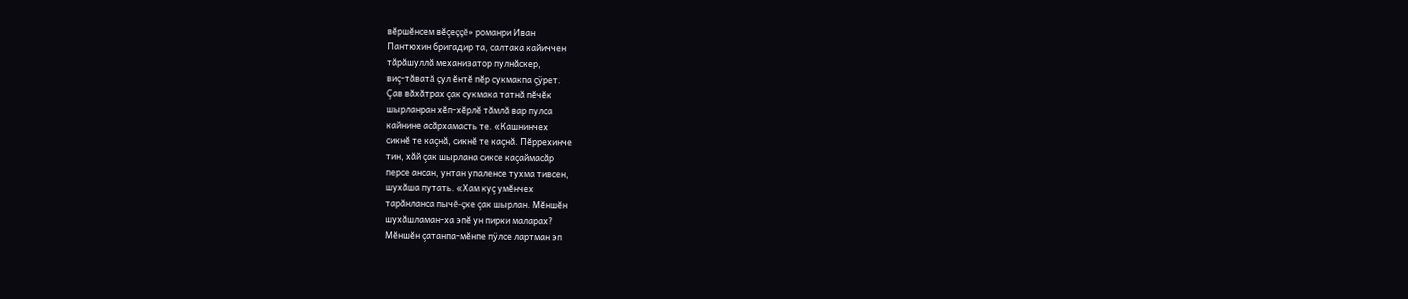вĕршĕнсем вĕçеççĕ» романри Иван
Пантюхин бригадир та, салтака кайиччен
тăрăшуллă механизатор пулнăскер,
виç-тăватă çул ĕнтĕ пĕр сукмакпа çÿрет.
Çав вăхăтрах çак сукмака татнă пĕчĕк
шырланран хĕп-хĕрлĕ тăмлă вар пулса
кайнине асăрхамасть те. «Кашнинчех
сикнĕ те каçнă, сикнĕ те каçнă. Пĕррехинче
тин, хăй çак шырлана сиксе каçаймасăр
персе ансан, унтан упаленсе тухма тивсен,
шухăша путать. «Хам куç умĕнчех
тарăнланса пычĕ-çке çак шырлан. Мĕншĕн
шухăшламан-ха эпĕ ун пирки маларах?
Мĕншĕн çатанпа-мĕнпе пÿлсе лартман эп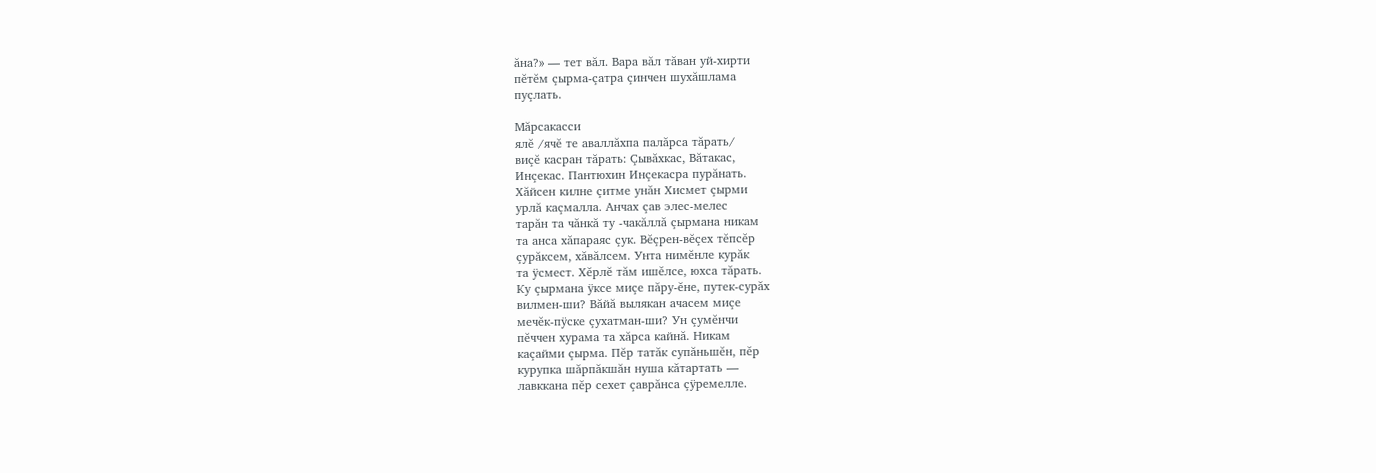ăна?» — тет вăл. Вара вăл тăван уй-хирти
пĕтĕм çырма-çатра çинчен шухăшлама
пуçлать.

Мăрсакасси
ялĕ /ячĕ те аваллăхпа палăрса тăрать/
виçĕ касран тăрать: Çывăхкас, Вăтакас,
Инçекас. Пантюхин Инçекасра пурăнать.
Хăйсен килне çитме унăн Хисмет çырми
урлă каçмалла. Анчах çав элес-мелес
тарăн та чăнкă ту -чакăллă çырмана никам
та анса хăпараяс çук. Вĕçрен-вĕçех тĕпсĕр
çурăксем, хăвăлсем. Унта нимĕнле курăк
та ÿсмест. Хĕрлĕ тăм ишĕлсе, юхса тăрать.
Ку çырмана ÿксе миçе пăру-ĕне, путек-сурăх
вилмен-ши? Вăйă вылякан ачасем миçе
мечĕк-пÿске çухатман-ши? Ун çумĕнчи
пĕччен хурама та хăрса кайнă. Никам
каçайми çырма. Пĕр татăк супăньшĕн, пĕр
курупка шăрпăкшăн нуша кăтартать —
лавккана пĕр сехет çаврăнса çÿремелле.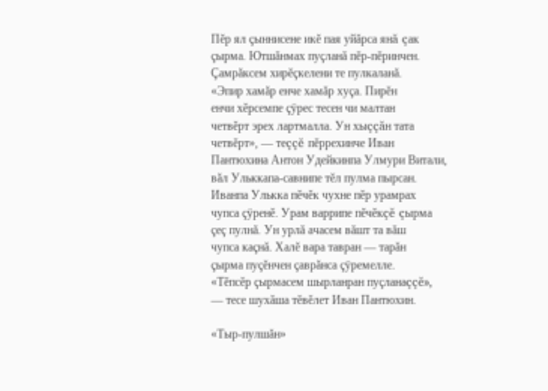Пĕр ял çыннисене икĕ пая уйăрса янă çак
çырма. Ютшăнмах пуçланă пĕр-пĕринчен.
Çамрăксем хирĕçкелени те пулкаланă.
«Эпир хамăр енче хамăр хуçа. Пирĕн
енчи хĕрсемпе çÿрес тесен чи малтан
четвĕрт эрех лартмалла. Ун хыççăн тата
четвĕрт», — теççĕ пĕррехинче Иван
Пантюхина Антон Удейкинпа Улмури Витали,
вăл Ульккапа-савнипе тĕл пулма пырсан.
Иванпа Улькка пĕчĕк чухне пĕр урамрах
чупса çÿренĕ. Урам варрипе пĕчĕкçĕ çырма
çеç пулнă. Ун урлă ачасем вăшт та вăш
чупса каçнă. Халĕ вара тавран — тарăн
çырма пуçĕнчен çаврăнса çÿремелле.
«Тĕпсĕр çырмасем шырланран пуçланаççĕ»,
— тесе шухăша тĕвĕлет Иван Пантюхин.

«Тыр-пулшăн»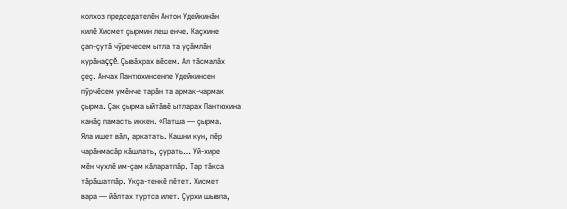колхоз председателĕн Антон Удейкинăн
килĕ Хисмет çырмин леш енче. Каçхине
çап-çутă чÿречесем ытла та уçăмлăн
курăнаççĕ. Çывăхрах вĕсем. Ал тăсмалăх
çеç. Анчах Пантюхинсенпе Удейкинсен
пÿрчĕсем умĕнче тарăн та армак-чармак
çырма. Çак çырма ыйтăвĕ ытларах Пантюхина
канăç памасть иккен. «Патша — çырма.
Яла ишет вăл, аркатать. Кашни кун, пĕр
чарăнмасăр кăшлать, çурать… Уй-хире
мĕн чухлĕ им-çам кăларатпăр. Тар тăкса
тăрăшатпăр. Укçа-тенкĕ пĕтет. Хисмет
вара — йăлтах туртса илет. Çурхи шывпа,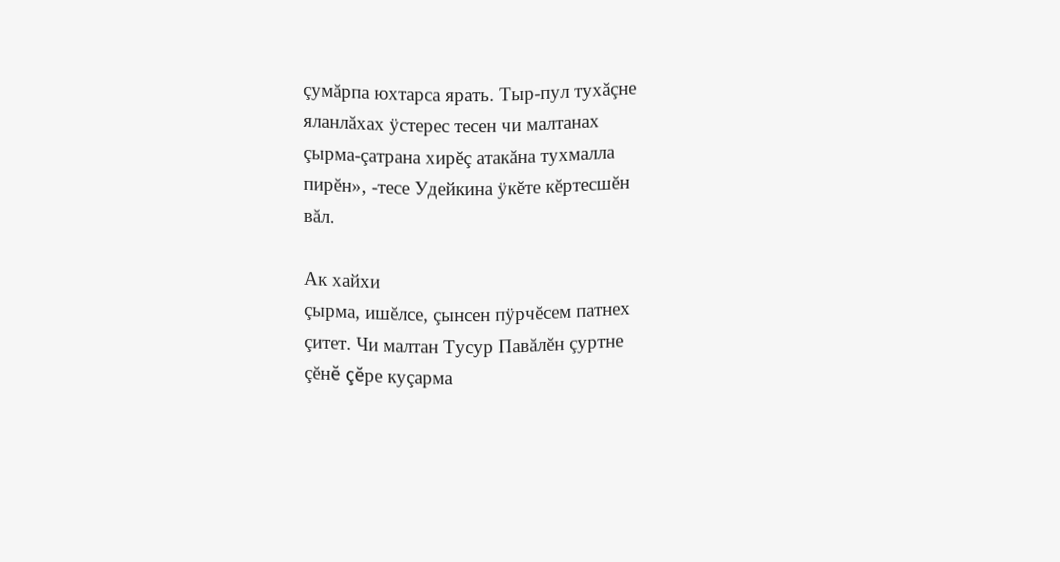çумăрпа юхтарса ярать. Тыр-пул тухăçне
яланлăхах ÿстерес тесен чи малтанах
çырма-çатрана хирĕç атакăна тухмалла
пирĕн», -тесе Удейкина ÿкĕте кĕртесшĕн
вăл.

Ак хайхи
çырма, ишĕлсе, çынсен пÿрчĕсем патнех
çитет. Чи малтан Тусур Павăлĕн çуртне
çĕнĕ çĕре куçарма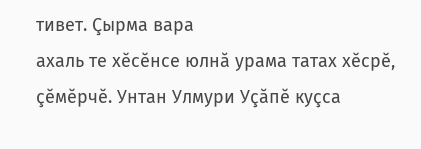тивет. Çырма вара
ахаль те хĕсĕнсе юлнă урама татах хĕсрĕ,
çĕмĕрчĕ. Унтан Улмури Уçăпĕ куçса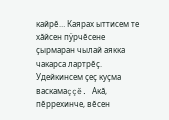кайрĕ… Каярах ыттисем те хăйсен пÿрчĕсене
çырмаран чылай аякка чакарса лартрĕç.
Удейкинсем çеç куçма васкамаççĕ. Акă,
пĕррехинче, вĕсен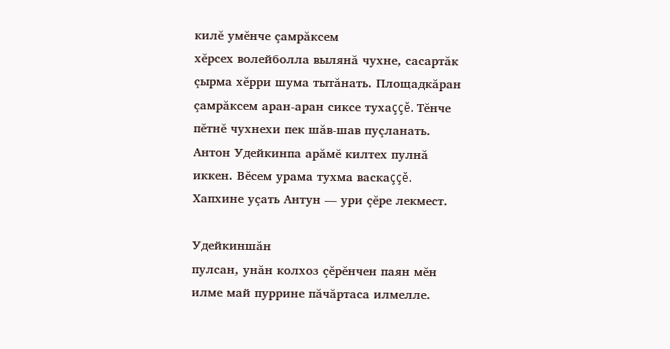килĕ умĕнче çамрăксем
хĕрсех волейболла вылянă чухне, сасартăк
çырма хĕрри шума тытăнать. Площадкăран
çамрăксем аран-аран сиксе тухаççĕ. Тĕнче
пĕтнĕ чухнехи пек шăв-шав пуçланать.
Антон Удейкинпа арăмĕ килтех пулнă
иккен. Вĕсем урама тухма васкаççĕ.
Хапхине уçать Антун — ури çĕре лекмест.

Удейкиншăн
пулсан, унăн колхоз çĕрĕнчен паян мĕн
илме май пуррине пăчăртаса илмелле.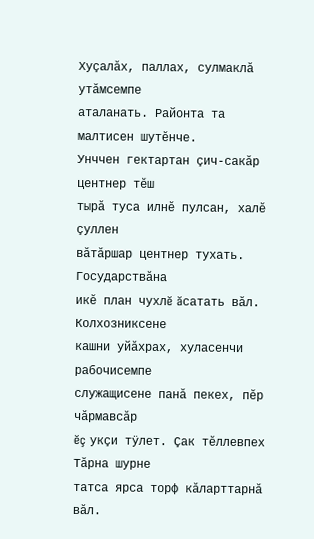Хуçалăх, паллах, сулмаклă утăмсемпе
аталанать. Районта та малтисен шутĕнче.
Унччен гектартан çич-сакăр центнер тĕш
тырă туса илнĕ пулсан, халĕ çуллен
вăтăршар центнер тухать. Государствăна
икĕ план чухлĕ ăсатать вăл. Колхозниксене
кашни уйăхрах, хуласенчи рабочисемпе
служащисене панă пекех, пĕр чăрмавсăр
ĕç укçи тÿлет. Çак тĕллевпех Тăрна шурне
татса ярса торф кăларттарнă вăл.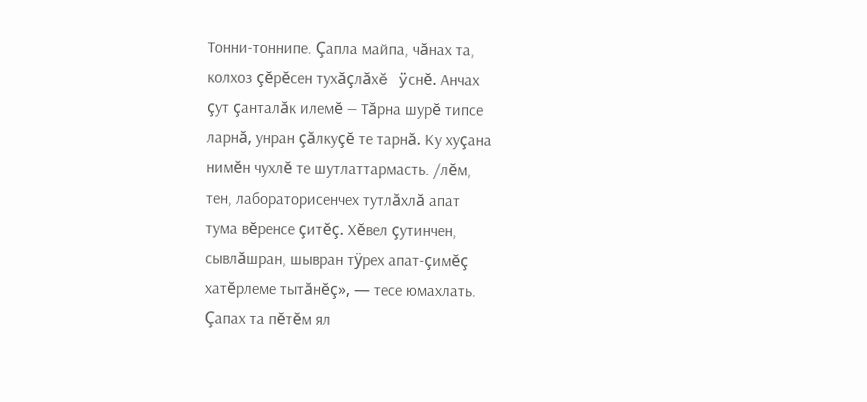Тонни-тоннипе. Çапла майпа, чăнах та,
колхоз çĕрĕсен тухăçлăхĕ ÿснĕ. Анчах
çут çанталăк илемĕ — Тăрна шурĕ типсе
ларнă, унран çăлкуçĕ те тарнă. Ку хуçана
нимĕн чухлĕ те шутлаттармасть. /лĕм,
тен, лабораторисенчех тутлăхлă апат
тума вĕренсе çитĕç. Хĕвел çутинчен,
сывлăшран, шывран тÿрех апат-çимĕç
хатĕрлеме тытăнĕç», — тесе юмахлать.
Çапах та пĕтĕм ял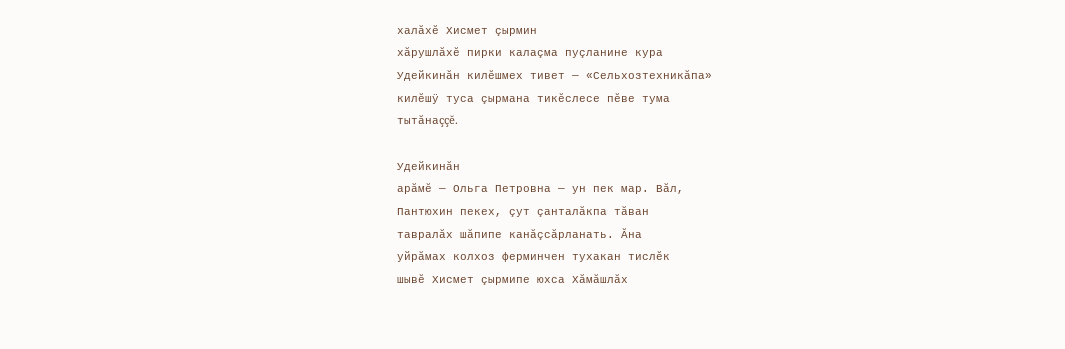халăхĕ Хисмет çырмин
хăрушлăхĕ пирки калаçма пуçланине кура
Удейкинăн килĕшмех тивет — «Сельхозтехникăпа»
килĕшÿ туса çырмана тикĕслесе пĕве тума
тытăнаççĕ.

Удейкинăн
арăмĕ — Ольга Петровна — ун пек мар. Вăл,
Пантюхин пекех, çут çанталăкпа тăван
тавралăх шăпипе канăçсăрланать. Ăна
уйрăмах колхоз ферминчен тухакан тислĕк
шывĕ Хисмет çырмипе юхса Хăмăшлăх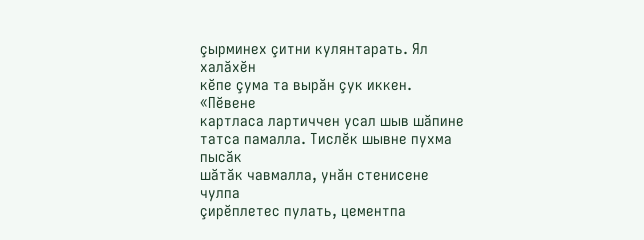çырминех çитни кулянтарать. Ял халăхĕн
кĕпе çума та вырăн çук иккен. «Пĕвене
картласа лартиччен усал шыв шăпине
татса памалла. Тислĕк шывне пухма пысăк
шăтăк чавмалла, унăн стенисене чулпа
çирĕплетес пулать, цементпа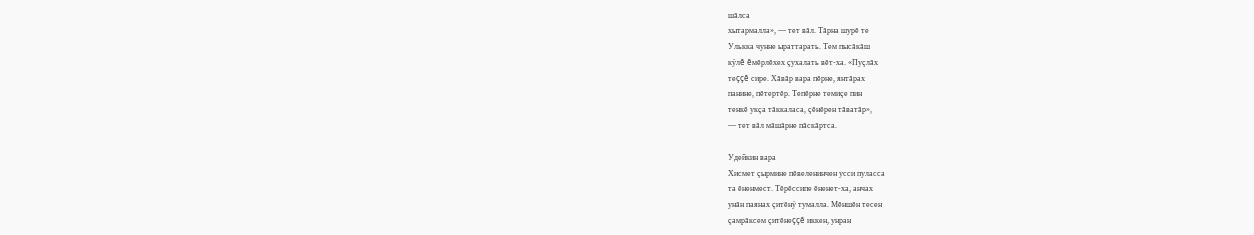шăлса
хытармалла», — тет вăл. Тăрна шурĕ те
Улькка чунне ыраттарать. Тем пысăкăш
кÿлĕ ĕмĕрлĕхех çухалать вĕт-ха. «Пуçлăх
теççĕ сире. Хăвăр вара пĕрне, янтăрах
панине, пĕтертĕр. Тепĕрне темиçе пин
тенкĕ укçа тăккаласа, çĕнĕрен тăватăр»,
— тет вăл мăшăрне пăскăртса.

Удейкин вара
Хисмет çырмине пĕвеленинчен усси пуласса
та ĕненмест. Тĕрĕссипе ĕненет-ха, анчах
унăн паянах çитĕнÿ тумалла. Мĕншĕн тесен
çамрăксем çитĕнеççĕ иккен, унран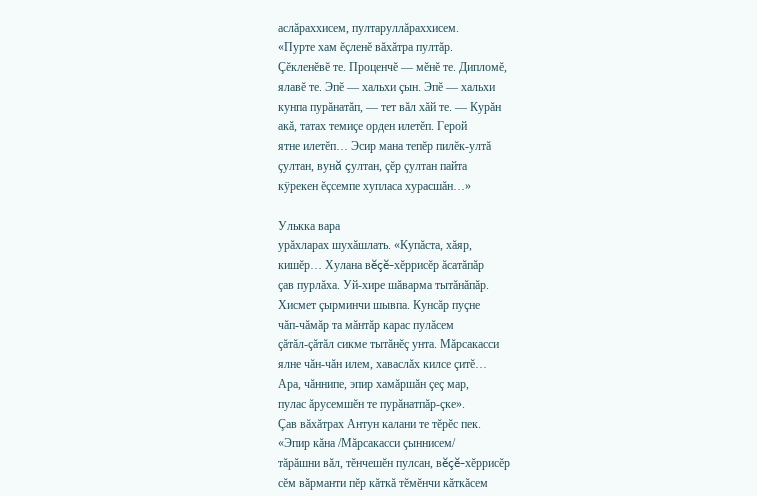аслăраххисем, пултаруллăраххисем.
«Пурте хам ĕçленĕ вăхăтра пултăр.
Çĕкленĕвĕ те. Проценчĕ — мĕнĕ те. Дипломĕ,
ялавĕ те. Эпĕ — хальхи çын. Эпĕ — хальхи
кунпа пурăнатăп, — тет вăл хăй те. — Курăн
акă, татах темиçе орден илетĕп. Герой
ятне илетĕп… Эсир мана тепĕр пилĕк-ултă
çултан, вунă çултан, çĕр çултан пайта
кÿрекен ĕçсемпе хупласа хурасшăн…»

Улькка вара
урăхларах шухăшлать. «Купăста, хăяр,
кишĕр… Хулана вĕçĕ-хĕррисĕр ăсатăпăр
çав пурлăха. Уй-хире шăварма тытăнăпăр.
Хисмет çырминчи шывпа. Кунсăр пуçне
чăп-чăмăр та мăнтăр карас пулăсем
çăтăл-çăтăл сикме тытăнĕç унта. Мăрсакасси
ялне чăн-чăн илем, хаваслăх килсе çитĕ…
Ара, чăннипе, эпир хамăршăн çеç мар,
пулас ăрусемшĕн те пурăнатпăр-çке».
Çав вăхăтрах Антун калани те тĕрĕс пек.
«Эпир кăна /Мăрсакасси çыннисем/
тăрăшни вăл, тĕнчешĕн пулсан, вĕçĕ-хĕррисĕр
сĕм вăрманти пĕр кăткă тĕмĕнчи кăткăсем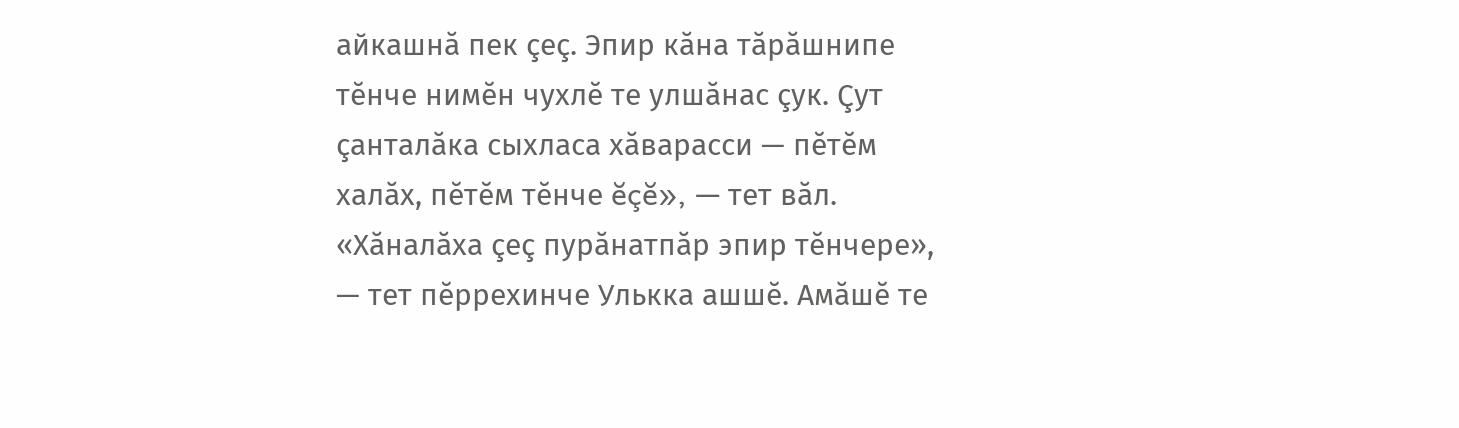айкашнă пек çеç. Эпир кăна тăрăшнипе
тĕнче нимĕн чухлĕ те улшăнас çук. Çут
çанталăка сыхласа хăварасси — пĕтĕм
халăх, пĕтĕм тĕнче ĕçĕ», — тет вăл.
«Хăналăха çеç пурăнатпăр эпир тĕнчере»,
— тет пĕррехинче Улькка ашшĕ. Амăшĕ те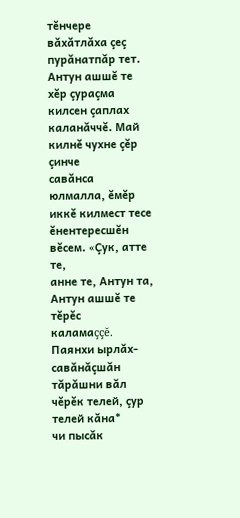тĕнчере вăхăтлăха çеç пурăнатпăр тет.
Антун ашшĕ те хĕр çураçма килсен çаплах
каланăччĕ. Май килнĕ чухне çĕр çинче
савăнса юлмалла, ĕмĕр иккĕ килмест тесе
ĕнентересшĕн вĕсем. «Çук, атте те,
анне те, Антун та, Антун ашшĕ те тĕрĕс
каламаççĕ. Паянхи ырлăх-савăнăçшăн
тăрăшни вăл чĕрĕк телей, çур телей кăна*
чи пысăк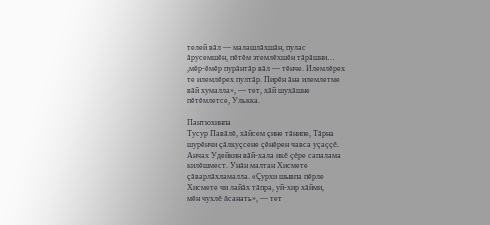телей вăл — малашлăхшăн, пулас
ăрусемшĕн, пĕтĕм этемлĕхшĕн тăрăшни…
,мĕр-ĕмĕр пурăнтăр вăл — тĕнче. Илемлĕрех
те илемлĕрех пултăр. Пирĕн ăна илемлетме
вăй хумалла», — тет, хăй шухăшне
пĕтĕмлетсе, Улькка.

Пантюхинпа
Тусур Павăлĕ, хăйсем çине тăнипе, Тăрна
шурĕнчи çăлкуçсене çĕнĕрен чавса уçаççĕ.
Анчах Удейкин вăй-хала икĕ çĕре сапалама
килĕшмест. Унăн малтан Хисмете
çăварлăхламалла. «Çурхи шывпа пĕрле
Хисмете чи лайăх тăпра, уй-хир хăйми,
мĕн чухлĕ ăсанать», — тет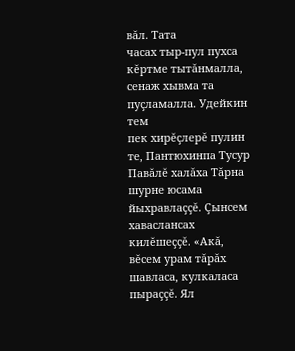вăл. Тата
часах тыр-пул пухса кĕртме тытăнмалла,
сенаж хывма та пуçламалла. Удейкин тем
пек хирĕçлерĕ пулин те, Пантюхинпа Тусур
Павăлĕ халăха Тăрна шурне юсама
йыхравлаççĕ. Çынсем хаваслансах
килĕшеççĕ. «Акă, вĕсем урам тăрăх
шавласа, кулкаласа пыраççĕ. Ял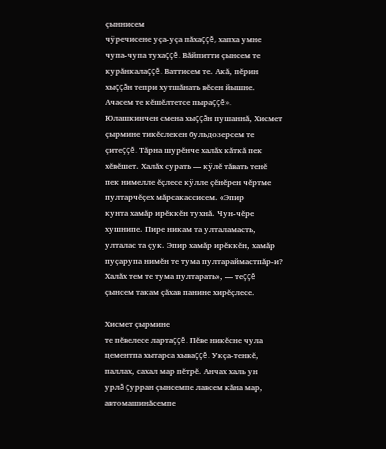çыннисем
чÿречисене уçа-уçа пăхаççĕ, хапха умне
чупа-чупа тухаççĕ. Вăйпитти çынсем те
курăнкалаççĕ. Ваттисем те. Акă, пĕрин
хыççăн тепри хутшăнать вĕсен йышне.
Ачасем те кĕшĕлтетсе пыраççĕ».
Юлашкинчен смена хыççăн пушаннă, Хисмет
çырмине тикĕслекен бульдозерсем те
çитеççĕ. Тăрна шурĕнче халăх кăткă пек
хĕвĕшет. Халăх сурать — кÿлĕ тăвать тенĕ
пек нимелле ĕçлесе кÿлле çĕнĕрен чĕртме
пултарчĕçех мăрсакассисем. «Эпир
кунта хамăр ирĕккĕн тухнă. Чун-чĕре
хушнипе. Пире никам та улталамасть,
улталас та çук. Эпир хамăр ирĕккĕн, хамăр
пуçарупа нимĕн те тума пултараймастпăр-и?
Халăх тем те тума пултарать», — теççĕ
çынсем такам çăхав панине хирĕçлесе.

Хисмет çырмине
те пĕвелесе лартаççĕ. Пĕве никĕсне чула
цементпа хытарса хываççĕ. Укçа-тенкĕ,
паллах, сахал мар пĕтрĕ. Анчах халь ун
урлă çурран çынсемпе лавсем кăна мар,
автомашинăсемпе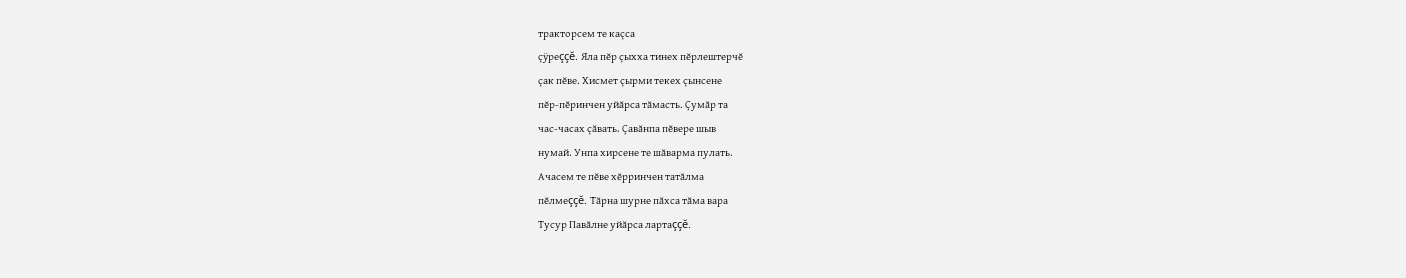тракторсем те каçса
çÿреççĕ. Яла пĕр çыхха тинех пĕрлештерчĕ
çак пĕве. Хисмет çырми текех çынсене
пĕр-пĕринчен уйăрса тăмасть. Çумăр та
час-часах çăвать. Çавăнпа пĕвере шыв
нумай. Унпа хирсене те шăварма пулать.
Ачасем те пĕве хĕрринчен татăлма
пĕлмеççĕ. Тăрна шурне пăхса тăма вара
Тусур Павăлне уйăрса лартаççĕ.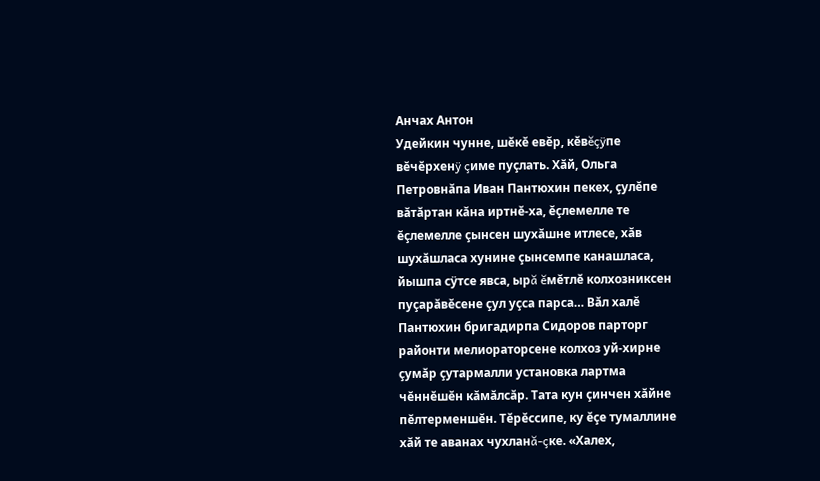Анчах Антон
Удейкин чунне, шĕкĕ евĕр, кĕвĕçÿпе
вĕчĕрхенÿ çиме пуçлать. Хăй, Ольга
Петровнăпа Иван Пантюхин пекех, çулĕпе
вăтăртан кăна иртнĕ-ха, ĕçлемелле те
ĕçлемелле çынсен шухăшне итлесе, хăв
шухăшласа хунине çынсемпе канашласа,
йышпа сÿтсе явса, ырă ĕмĕтлĕ колхозниксен
пуçарăвĕсене çул уçса парса… Вăл халĕ
Пантюхин бригадирпа Сидоров парторг
районти мелиораторсене колхоз уй-хирне
çумăр çутармалли установка лартма
чĕннĕшĕн кăмăлсăр. Тата кун çинчен хăйне
пĕлтерменшĕн. Тĕрĕссипе, ку ĕçе тумаллине
хăй те аванах чухланă-çке. «Халех,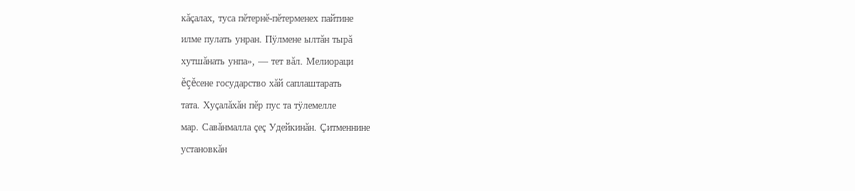кăçалах, туса пĕтернĕ-пĕтерменех пайтине
илме пулать унран. Пÿлмене ылтăн тырă
хутшăнать унпа», — тет вăл. Мелиораци
ĕçĕсене государство хăй саплаштарать
тата. Хуçалăхăн пĕр пус та тÿлемелле
мар. Савăнмалла çеç Удейкинăн. Çитменнине
установкăн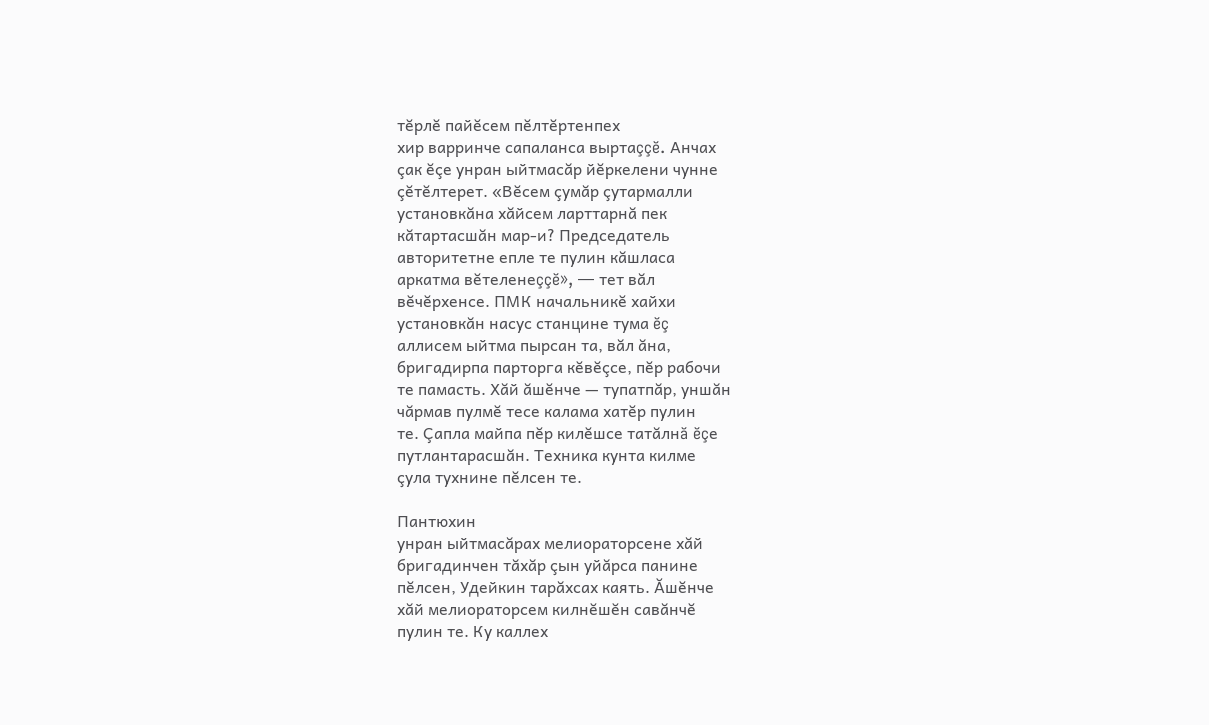тĕрлĕ пайĕсем пĕлтĕртенпех
хир варринче сапаланса выртаççĕ. Анчах
çак ĕçе унран ыйтмасăр йĕркелени чунне
çĕтĕлтерет. «Вĕсем çумăр çутармалли
установкăна хăйсем ларттарнă пек
кăтартасшăн мар-и? Председатель
авторитетне епле те пулин кăшласа
аркатма вĕтеленеççĕ», — тет вăл
вĕчĕрхенсе. ПМК начальникĕ хайхи
установкăн насус станцине тума ĕç
аллисем ыйтма пырсан та, вăл ăна,
бригадирпа парторга кĕвĕçсе, пĕр рабочи
те памасть. Хăй ăшĕнче — тупатпăр, уншăн
чăрмав пулмĕ тесе калама хатĕр пулин
те. Çапла майпа пĕр килĕшсе татăлнă ĕçе
путлантарасшăн. Техника кунта килме
çула тухнине пĕлсен те.

Пантюхин
унран ыйтмасăрах мелиораторсене хăй
бригадинчен тăхăр çын уйăрса панине
пĕлсен, Удейкин тарăхсах каять. Ăшĕнче
хăй мелиораторсем килнĕшĕн савăнчĕ
пулин те. Ку каллех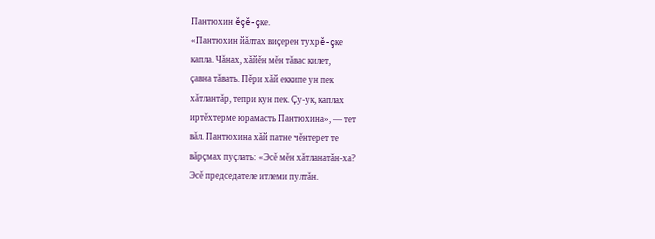Пантюхин ĕçĕ-çке.
«Пантюхин йăлтах виçерен тухрĕ-çке
капла. Чăнах, хăйĕн мĕн тăвас килет,
çавна тăвать. Пĕри хăй еккипе ун пек
хăтлантăр, тепри кун пек. Çу-ук, каплах
иртĕхтерме юрамасть Пантюхина», — тет
вăл. Пантюхина хăй патне чĕнтерет те
вăрçмах пуçлать: «Эсĕ мĕн хăтланатăн-ха?
Эсĕ председателе итлеми пултăн.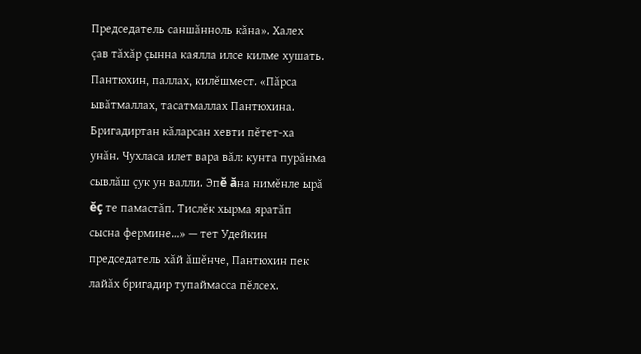Председатель саншăнноль кăна». Халех
çав тăхăр çынна каялла илсе килме хушать.
Пантюхин, паллах, килĕшмест. «Пăрса
ывăтмаллах, тасатмаллах Пантюхина.
Бригадиртан кăларсан хевти пĕтет-ха
унăн. Чухласа илет вара вăл: кунта пурăнма
сывлăш çук ун валли. Эпĕ ăна нимĕнле ырă
ĕç те памастăп. Тислĕк хырма яратăп
сысна фермине…» — тет Удейкин
председатель хăй ăшĕнче, Пантюхин пек
лайăх бригадир тупаймасса пĕлсех.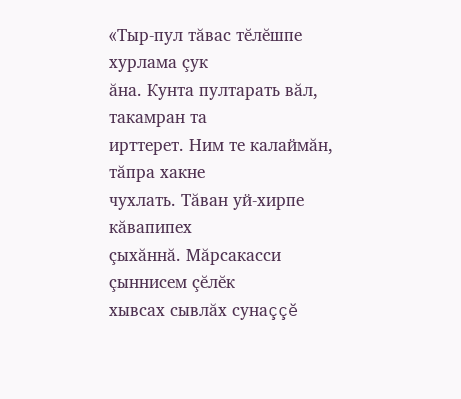«Тыр-пул тăвас тĕлĕшпе хурлама çук
ăна. Кунта пултарать вăл, такамран та
ирттерет. Ним те калаймăн, тăпра хакне
чухлать. Тăван уй-хирпе кăвапипех
çыхăннă. Мăрсакасси çыннисем çĕлĕк
хывсах сывлăх сунаççĕ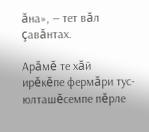ăна», — тет вăл
çавăнтах.

Арăмĕ те хăй
ирĕкĕпе фермăри тус-юлташĕсемпе пĕрле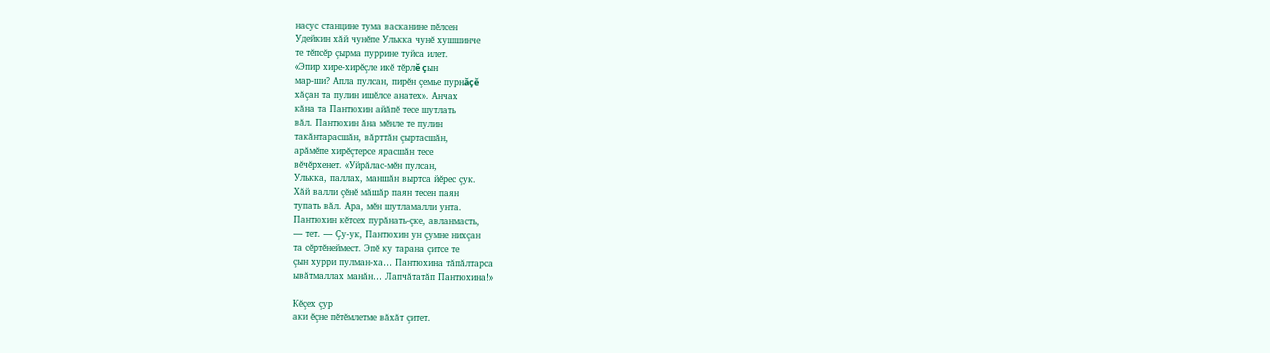насус станцине тума васканине пĕлсен
Удейкин хăй чунĕпе Улькка чунĕ хушшинче
те тĕпсĕр çырма пуррине туйса илет.
«Эпир хире-хирĕçле икĕ тĕрлĕ çын
мар-ши? Апла пулсан, пирĕн çемье пурнăçĕ
хăçан та пулин ишĕлсе анатех». Анчах
кăна та Пантюхин айăпĕ тесе шутлать
вăл. Пантюхин ăна мĕнле те пулин
такăнтарасшăн, вăрттăн çыртасшăн,
арăмĕпе хирĕçтерсе ярасшăн тесе
вĕчĕрхенет. «Уйрăлас-мĕн пулсан,
Улькка, паллах, маншăн выртса йĕрес çук.
Хăй валли çĕнĕ мăшăр паян тесен паян
тупать вăл. Ара, мĕн шутламалли унта.
Пантюхин кĕтсех пурăнать-çке, авланмасть,
— тет. — Çу-ук, Пантюхин ун çумне нихçан
та сĕртĕнеймест. Эпĕ ку тарана çитсе те
çын хурри пулман-ха… Пантюхина тăпăлтарса
ывăтмаллах манăн… Лапчăтатăп Пантюхина!»

Кĕçех çур
аки ĕçне пĕтĕмлетме вăхăт çитет.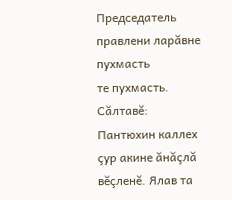Председатель правлени ларăвне пухмасть
те пухмасть. Сăлтавĕ: Пантюхин каллех
çур акине ăнăçлă вĕçленĕ. Ялав та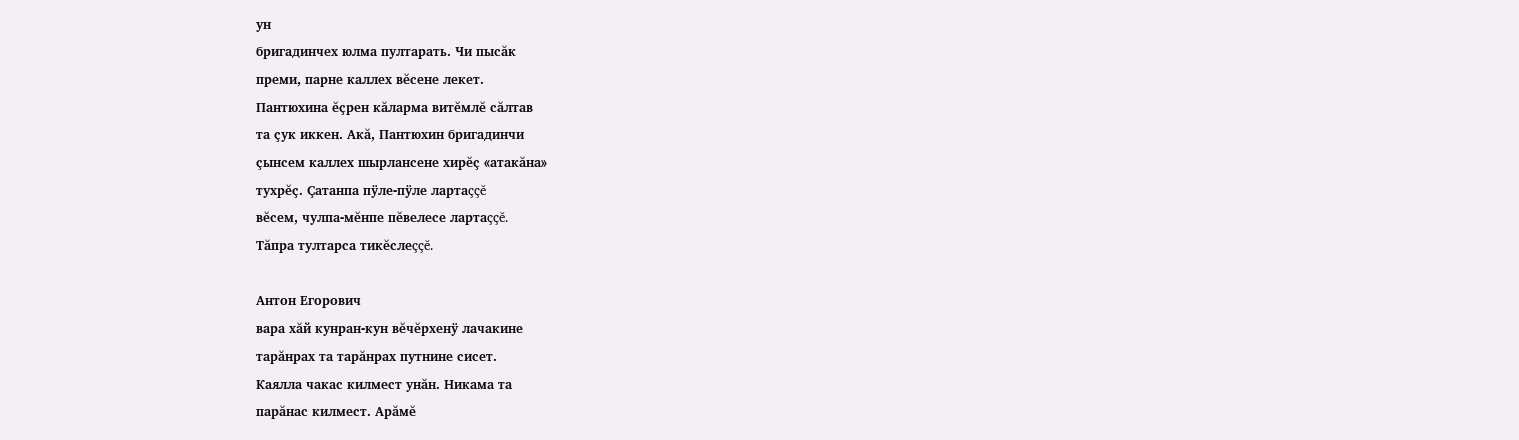ун
бригадинчех юлма пултарать. Чи пысăк
преми, парне каллех вĕсене лекет.
Пантюхина ĕçрен кăларма витĕмлĕ сăлтав
та çук иккен. Акă, Пантюхин бригадинчи
çынсем каллех шырлансене хирĕç «атакăна»
тухрĕç. Çатанпа пÿле-пÿле лартаççĕ
вĕсем, чулпа-мĕнпе пĕвелесе лартаççĕ.
Тăпра тултарса тикĕслеççĕ.

Антон Егорович
вара хăй кунран-кун вĕчĕрхенÿ лачакине
тарăнрах та тарăнрах путнине сисет.
Каялла чакас килмест унăн. Никама та
парăнас килмест. Арăмĕ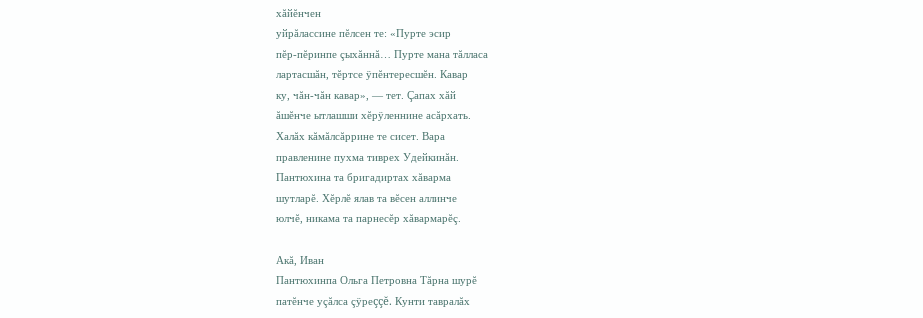хăйĕнчен
уйрăлассине пĕлсен те: «Пурте эсир
пĕр-пĕринпе çыхăннă… Пурте мана тăлласа
лартасшăн, тĕртсе ÿпĕнтересшĕн. Кавар
ку, чăн-чăн кавар», — тет. Çапах хăй
ăшĕнче ытлашши хĕрÿленнине асăрхать.
Халăх кăмăлсăррине те сисет. Вара
правленине пухма тиврех Удейкинăн.
Пантюхина та бригадиртах хăварма
шутларĕ. Хĕрлĕ ялав та вĕсен аллинче
юлчĕ, никама та парнесĕр хăвармарĕç.

Акă, Иван
Пантюхинпа Ольга Петровна Тăрна шурĕ
патĕнче уçăлса çÿреççĕ. Кунти тавралăх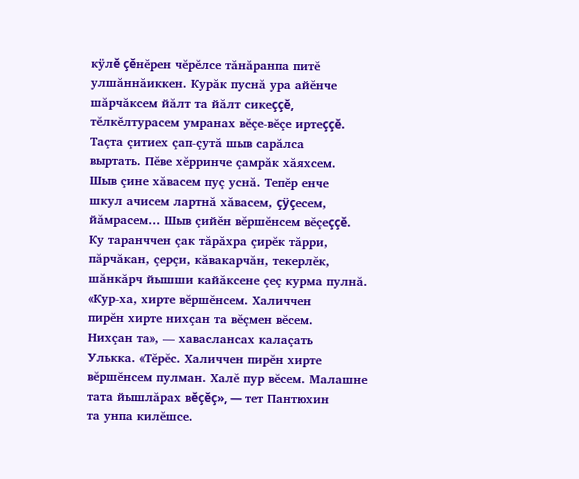кÿлĕ çĕнĕрен чĕрĕлсе тăнăранпа питĕ
улшăннăиккен. Курăк пуснă ура айĕнче
шăрчăксем йăлт та йăлт сикеççĕ,
тĕлкĕлтурасем умранах вĕçе-вĕçе иртеççĕ.
Таçта çитиех çап-çутă шыв сарăлса
выртать. Пĕве хĕрринче çамрăк хăяхсем.
Шыв çине хăвасем пуç уснă. Тепĕр енче
шкул ачисем лартнă хăвасем, çÿçесем,
йăмрасем… Шыв çийĕн вĕршĕнсем вĕçеççĕ.
Ку таранччен çак тăрăхра çирĕк тăрри,
пăрчăкан, çерçи, кăвакарчăн, текерлĕк,
шăнкăрч йышши кайăксене çеç курма пулнă.
«Кур-ха, хирте вĕршĕнсем. Халиччен
пирĕн хирте нихçан та вĕçмен вĕсем.
Нихçан та», — хаваслансах калаçать
Улькка. «Тĕрĕс. Халиччен пирĕн хирте
вĕршĕнсем пулман. Халĕ пур вĕсем. Малашне
тата йышлăрах вĕçĕç», — тет Пантюхин
та унпа килĕшсе.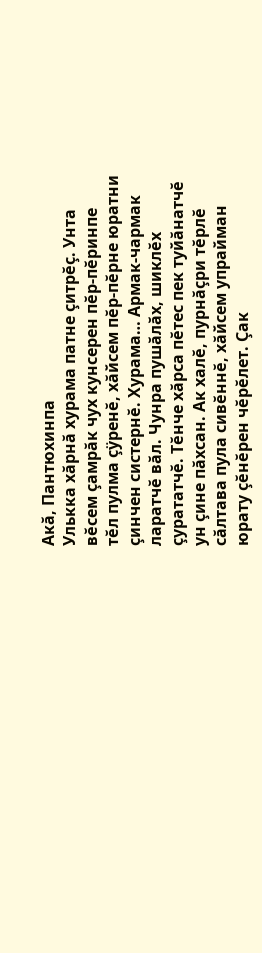Акă, Пантюхинпа
Улькка хăрнă хурама патне çитрĕç. Унта
вĕсем çамрăк чух кунсерен пĕр-пĕринпе
тĕл пулма çÿренĕ, хăйсем пĕр-пĕрне юратни
çинчен систернĕ. Хурама… Армак-чармак
ларатчĕ вăл. Чунра пушăлăх, шиклĕх
çурататчĕ. Тĕнче хăрса пĕтес пек туйăнатчĕ
ун çине пăхсан. Ак халĕ, пурнăçри тĕрлĕ
сăлтава пула сивĕннĕ, хăйсем упрайман
юрату çĕнĕрен чĕрĕлет. Çак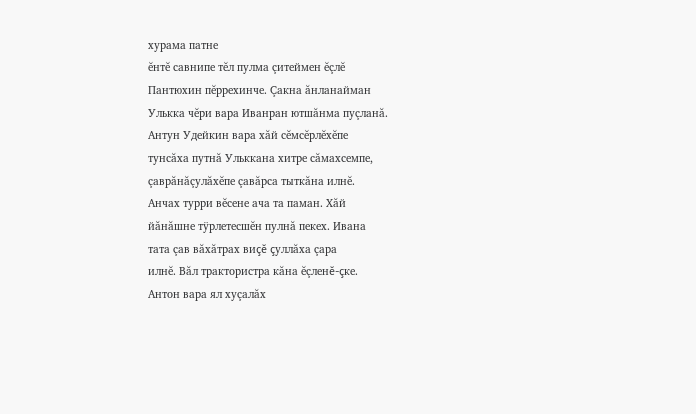хурама патне
ĕнтĕ савнипе тĕл пулма çитеймен ĕçлĕ
Пантюхин пĕррехинче. Çакна ăнланайман
Улькка чĕри вара Иванран ютшăнма пуçланă.
Антун Удейкин вара хăй сĕмсĕрлĕхĕпе
тунсăха путнă Ульккана хитре сăмахсемпе,
çаврăнăçулăхĕпе çавăрса тыткăна илнĕ.
Анчах турри вĕсене ача та паман. Хăй
йăнăшне тÿрлетесшĕн пулнă пекех. Ивана
тата çав вăхăтрах виçĕ çуллăха çара
илнĕ. Вăл трактористра кăна ĕçленĕ-çке.
Антон вара ял хуçалăх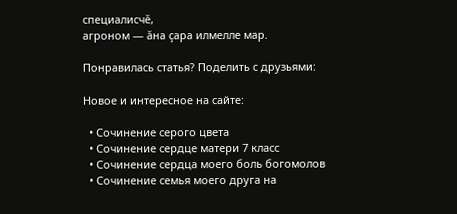специалисчĕ,
агроном — ăна çара илмелле мар.

Понравилась статья? Поделить с друзьями:

Новое и интересное на сайте:

  • Сочинение серого цвета
  • Сочинение сердце матери 7 класс
  • Сочинение сердца моего боль богомолов
  • Сочинение семья моего друга на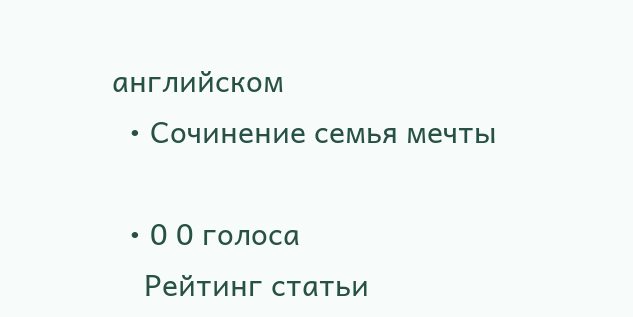английском
  • Сочинение семья мечты

  • 0 0 голоса
    Рейтинг статьи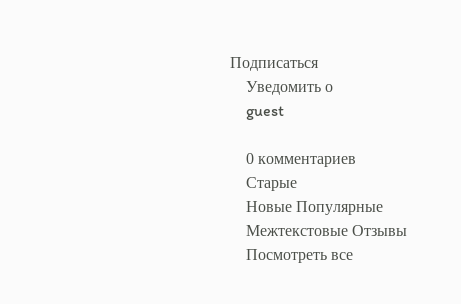Подписаться
    Уведомить о
    guest

    0 комментариев
    Старые
    Новые Популярные
    Межтекстовые Отзывы
    Посмотреть все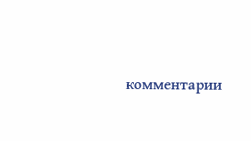комментарии